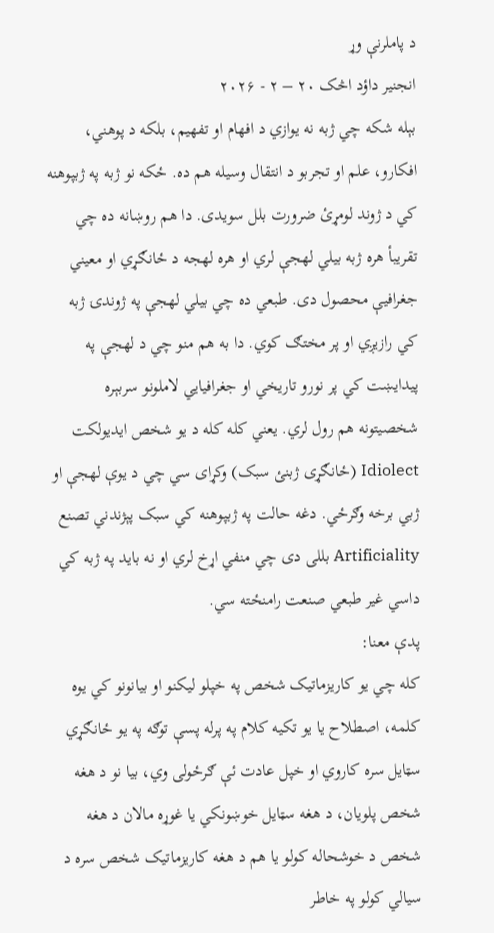د پاملرنې وړ
انجنیر داؤد اڅک ۲۰ – ۲ - ۲۰۲۶
بېله شکه چي ژبه نه یوازي د افهام او تفهیم، بلکه د پوهني، افکارو، علم او تجربو د انتقال وسیله هم ده. ځکه نو ژبه په ژبپوهنه کي د ژوند لومړئ ضرورت بلل سویدی. دا هم روښانه ده چي تقریبأ هره ژبه بیلي لهجې لري او هره لهجه د ځانګړي او معیني جغرافیې محصول دی. طبعي ده چي بیلي لهجې په ژوندۍ ژبه کي رازیږي او پر مختګ کوي. دا به هم منو چي د لهجې په پیدایښت کي پر نورو تاریخي او جغرافیایي لاملونو سربېره شخصیتونه هم رول لري. یعني کله کله د یو شخص ایدیولکت Idiolect (ځانګړی ژبنئ سبک) وکړای سي چي د یوې لهجې او ژبي برخه وګرځي. دغه حالت په ژبپوهنه کي سبک پېژندني تصنع Artificiality بللی دی چي منفي اړخ لري او نه باید په ژبه کي داسي غیر طبعي صنعت رامنځته سي.
پدې معنا:
کله چي یو کاریزماتیک شخص په خپلو لیکنو او بیانونو کي یوه کلمه، اصطلاح یا یو تکیه کلام په پرله پسې توګه په یو ځانګړي سټایل سره کاروي او خپل عادت ئې ګرځولی وي، بیا نو د هغه شخص پلویان، د هغه سټایل خوښونکي یا غوړه مالان د هغه شخص د خوشحاله کولو یا هم د هغه کاریزماتیک شخص سره د سیالي کولو په خاطر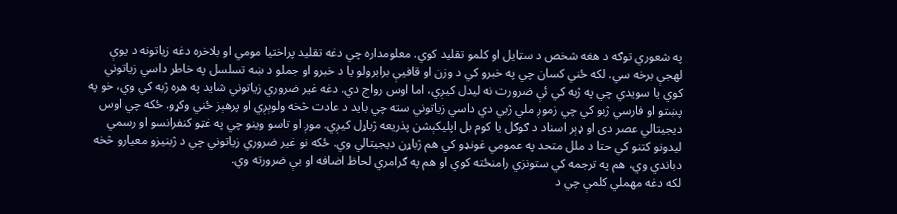په شعوري توګه د هغه شخص د سټایل او کلمو تقلید کوي. معلومداره چي دغه تقلید پراختیا مومي او بلاخره دغه زیاتونه د یوې لهجې برخه سي. لکه ځني کسان چي په خبرو کي د وزن او قافیې برابرولو یا د خبرو او جملو د ښه تسلسل په خاطر داسي زیاتوني کوي یا سويدي چي په ژبه کي ئې ضرورت نه لیدل کیږي، اما اوس رواج دي. دغه غیر ضروري زیاتوني شاید په هره ژبه کي وي، خو په پښتو او فارسي ژبو کي چي زموږ ملي ژبي دي داسي زیاتوني سته چي باید د عادت څخه ولوېږي او پرهېز ځني وکړو. ځکه چي اوس دیجیتالي عصر دی او ډېر اسناد د ګوګل یا کوم بل اپلیکېشن پذریعه ژباړل کیږي. موږ او تاسو وینو چي په غټو کنفرانسو او رسمي لیدونو کتنو کي حتا د ملل متحد په عمومي غونډو کي هم ژباړن دیجیتالي وي. ځکه نو غیر ضروري زیاتوني چي د ژبنیزو معیارو څخه دباندي وي، هم په ترجمه کي ستونزي رامنځته کوي او هم په ګرامري لحاظ اضافه او بې ضرورته وي.
لکه دغه مهملي کلمې چي د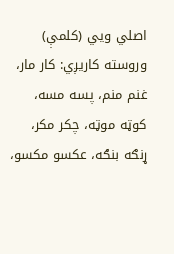اصلي ویي (کلمې) وروسته کاریږي: کار مار، غنم منم، پسه مسه، کوټه موټه، چکر مکر، ړنګه بنګه، عکسو مکسو،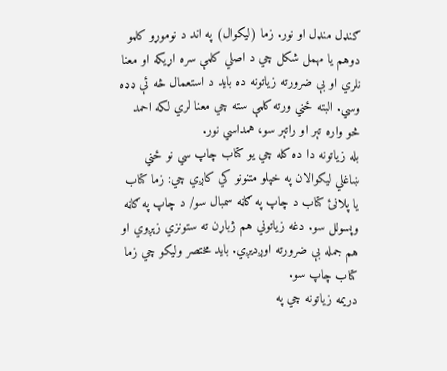ګنډل منډل او نور. زما (لیکوال) په اند د نوموړو کلمو دوهم یا مهمل شکل چي د اصلي کلمې سره اړیکه او معنا نلري او بې ضرورته زیاتونه ده باید د استعمال څه ئې ډډه وسي. البته ځني ورته کلمې سته چي معنا لري لکه احمد څو واره تېر او راتېر سو، همداسي نور.
بله زیاتونه دا ده کله چي یو کتاب چاپ سي نو ځني ښاغلي لیکوالان په خپلو متنونو کي کاږي چي: زما کتاب یا پلانئ کتاب د چاپ په ګاڼه سمبال سو/ د چاپ په ګاڼه وپسولل سو. دغه زیاتوني هم ژباړن ته ستونزي زېږوي او هم جمله بې ضرورته اوږدیږي. باید مختصر ولیکو چي زما کتاب چاپ سو.
دریمه زیاتونه چي په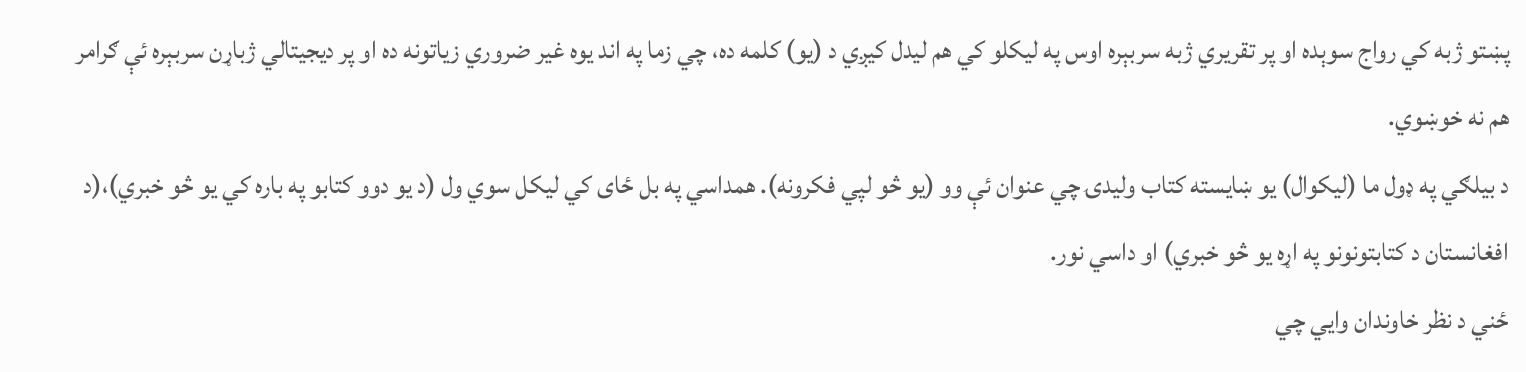پښتو ژبه کي رواج سوېده او پر تقریري ژبه سربېره اوس په لیکلو کي هم لیدل کیږي د (یو) کلمه ده، چي زما په اند یوه غیر ضروري زیاتونه ده او پر دیجیتالي ژباړن سربېره ئې ګرامر هم نه خوښوي.
د بیلګي په ډول ما (لیکوال) یو ښایسته کتاب ولیدۍ چي عنوان ئې وو (یو څو لپي فکرونه). همداسي په بل ځای کي لیکل سوي ول (د یو دوو کتابو په باره کي یو څو خبري)،(د افغانستان د کتابتونونو په اړه یو څو خبري) او داسي نور.
ځني د نظر خاوندان وایي چي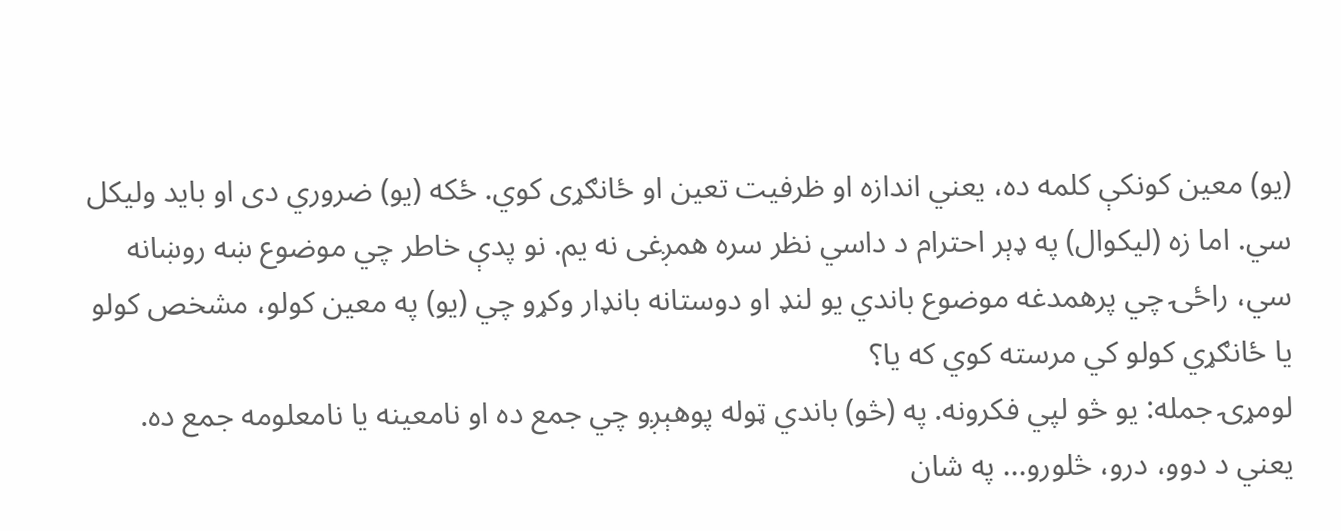(یو) معین کونکې کلمه ده، یعني اندازه او ظرفیت تعین او ځانګړی کوي. ځکه (یو) ضروري دی او باید ولیکل سي. اما زه (لیکوال) په ډېر احترام د داسي نظر سره همږغی نه یم. نو پدې خاطر چي موضوع ښه روښانه سي، راځۍ چي پرهمدغه موضوع باندي یو لنډ او دوستانه بانډار وکړو چي (یو) په معین کولو، مشخص کولو یا ځانګړي کولو کي مرسته کوي که یا؟
لومړۍ جمله: یو څو لپي فکرونه. په (څو) باندي ټوله پوهېږو چي جمع ده او نامعینه یا نامعلومه جمع ده. یعني د دوو، درو، څلورو... په شان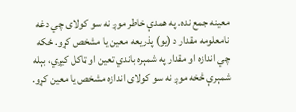معینه جمع نده. په همدې خاطر موږ نه سو کولای چي دغه نامعلومه مقدار د (یو) پذریعه معین یا مشخص کړو. ځکه چي اندازه او مقدار په شمېره باندي تعین او ټاکل کیږي، بېله شمېرې څخه موږ نه سو کولای اندازه مشخص یا معین کړو.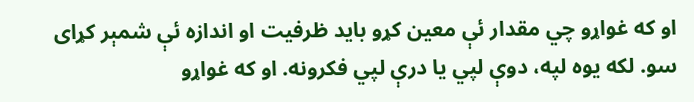او که غواړو چي مقدار ئې معین کړو باید ظرفیت او اندازه ئې شمېر کړای سو. لکه یوه لپه، دوې لپي یا درې لپي فکرونه. او که غواړو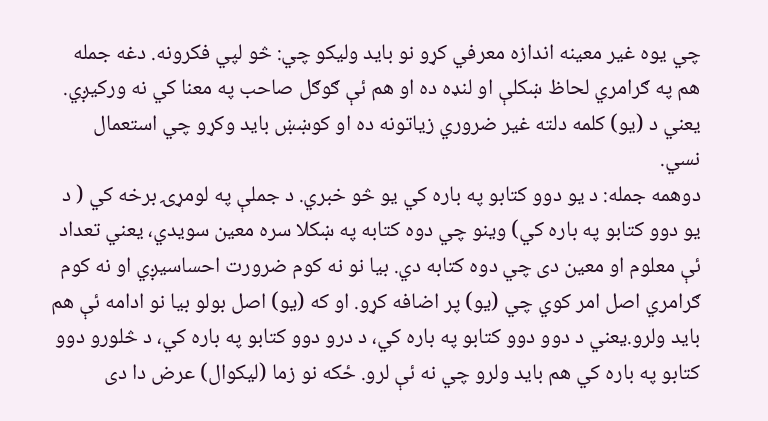چي یوه غیر معینه اندازه معرفي کړو نو باید ولیکو چي: څو لپي فکرونه. دغه جمله هم په ګرامري لحاظ ښکلې او لنډه ده او هم ئې ګوګل صاحب په معنا کي نه ورکیږي. یعني د (یو) کلمه دلته غیر ضروري زیاتونه ده او کوښښ باید وکړو چي استعمال نسي.
دوهمه جمله: د یو دوو کتابو په باره کي یو څو خبري. د جملې په لومړۍ برخه کي ( د یو دوو کتابو په باره کي) وینو چي دوه کتابه په ښکلا سره معین سویدي، یعني تعداد ئې معلوم او معین دی چي دوه کتابه دي. بیا نو نه کوم ضرورت احساسیږي او نه کوم ګرامري اصل امر کوي چي (یو) پر اضافه کړو. او که (یو) اصل بولو بیا نو ادامه ئې هم باید ولرو.یعني د دوو دوو کتابو په باره کي، د درو دوو کتابو په باره کي، د څلورو دوو کتابو په باره کي هم باید ولرو چي نه ئې لرو. ځکه نو زما (لیکوال) عرض دا دی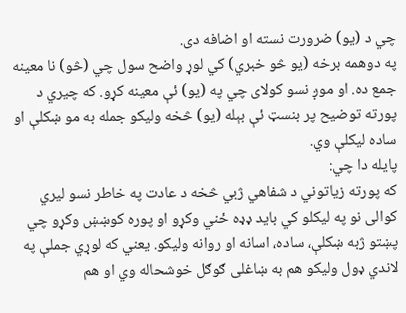چي د (یو) ضرورت نسته او اضافه دی.
په دوهمه برخه (یو څو خبري) کي لوړ واضح سول چي (څو) نا معینه جمع ده. او موږ نسو کولای چي په (یو) ئې معینه کړو. که چیري د پورته توضیح پر بنسټ ئې بېله (یو) څخه ولیکو جمله به مو ښکلې او ساده لیکلې وي.
پایله دا چي:
که پورته زیاتوني د شفاهي ژبي څخه د عادت په خاطر نسو لیري کوالی نو په لیکلو کي باید ډډه ځني وکړو او پوره کوښښ وکړو چي پښتو ژبه ښکلې، ساده، اسانه او روانه ولیکو. یعني که لوړي جملې په لاندي ډول ولیکو هم به ښاغلی ګوګل خوشحاله وي او هم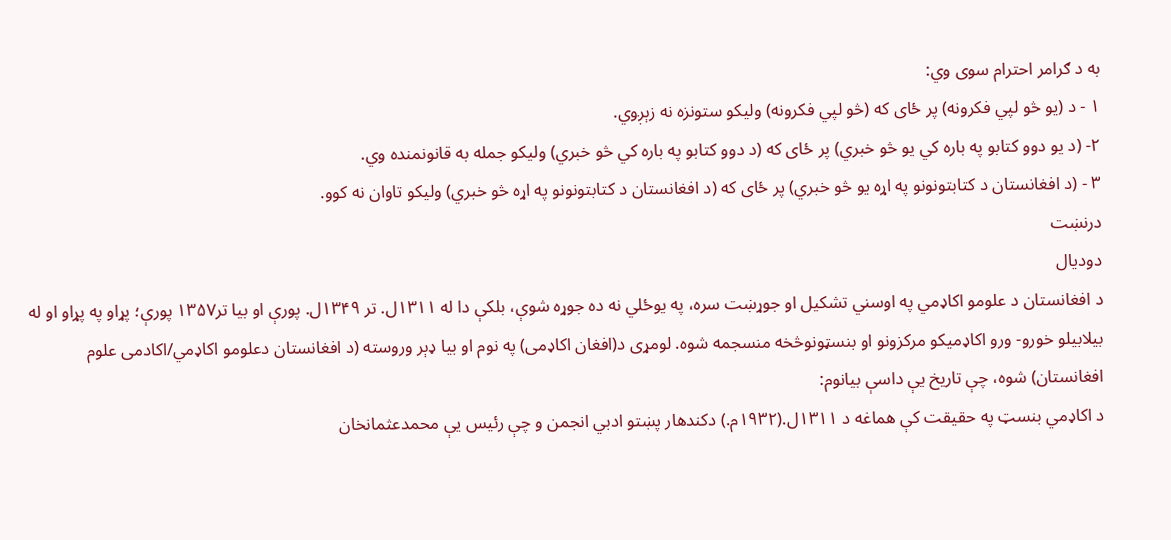به د ګرامر احترام سوی وي:
۱ - د (یو څو لپي فکرونه) پر ځای که (څو لپي فکرونه) ولیکو ستونزه نه زېږوي.
۲- (د یو دوو کتابو په باره کي یو څو خبري) پر ځای که (د دوو کتابو په باره کي څو خبري) ولیکو جمله به قانونمنده وي.
۳ - (د افغانستان د کتابتونونو په اړه یو څو خبري) پر ځای که (د افغانستان د کتابتونونو په اړه څو خبري) ولیکو تاوان نه کوو.
درنښت
دودیال
د افغانستان د علومو اکاډمي په اوسني تشکیل او جوړښت سره، په یوځلي نه ده جوړه شوې، بلکې دا له ۱۳۱۱ل. تر ۱۳۴۹ل. پورې او بیا تر۱۳۵۷ پورې؛ پړاو په پړاو او له بیلابیلو خورو- ورو اکاډمیکو مرکزونو او بنسټونوڅخه منسجمه شوه. لومړی د(افغان اکاډمی) په نوم او بیا ډېر وروسته (د افغانستان دعلومو اکاډمي/اکادمی علوم افغانستان) شوه، چې تاریخ یې داسې بیانوم:
د اکاډمي بنسټ په حقیقت کې هماغه د ۱۳۱۱ل.(۱۹۳۲م.) دکندهار پښتو ادبي انجمن و چې رئیس یې محمدعثمانخان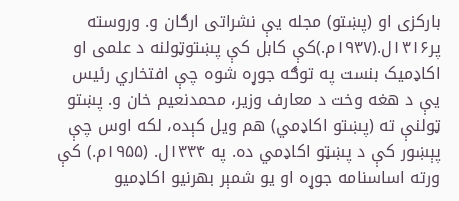بارکزی او (پښتو) مجله یې نشراتی ارګان و. وروسته پر۱۳۱۶ل.(۱۹۳۷م.)کې کابل کې پښتوټولنه د علمی او اکاډمیک بنست په توګه جوړه شوه چې افتخاري رئیس یې د هغه وخت د معارف وزیر، محمدنعیم خان و. پښتو ټولنې ته (پښتو اکاډمي) هم ویل کېده، لکه اوس چې پېښور کې د پښټو اکاډمي ده. په ۱۳۳۴ل. (۱۹۵۵م.) کې ورته اساسنامه جوړه او یو شمېر بهرنیو اکاډمیو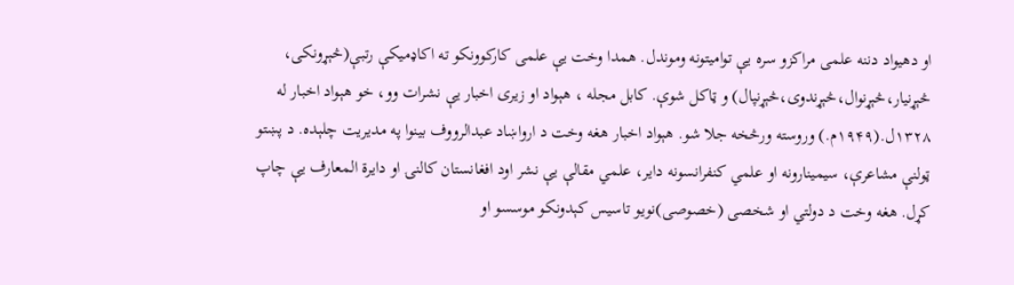او دهیواد دننه علمی مراکزو سره یې توامیتونه وموندل. همدا وخت یې علمی کارکوونکو ته اکاډمیکې رتبې(څېړونکی، څېړنيار،څېړنوال،څېړندوی،څېړنپال) و ټاکل شوې. کابل مجله ، هېواد او زیری اخبار یې نشرات وو، خو هېواد اخبار له ۱۳۲۸ل.(۱۹۴۹م.) وروسته ورڅخه جلا شو. هېواد اخبار هغه وخت د ارواښاد عبدالرووف بینوا په مدیریت چلېده. د پښتو ټولنې مشاعرې، سیمینارونه او علمي کنفرانسونه دایر، علمي مقالې یې نشر اود افغانستان کالنۍ او دایرة المعارف یې چاپ کړل. هغه وخت د دولتي او شخصی (خصوصی)نویو تاسیس کېدونکو موسسو او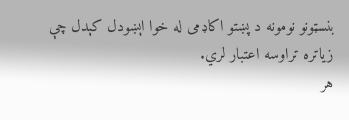بنسټونو نومونه د پښتو اکاډمی له خوا اېښودل کېدل چې زیاتره تراوسه اعتبار لري.
هر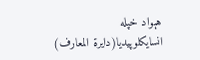هېواد خپله انسایکلوپیدیا(دایرة المعارف)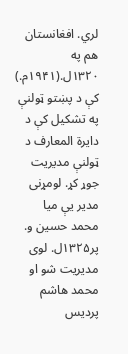لري. افغانستان هم په ۱۳۲۰ل.(۱۹۴۱م.) کې د پښتو ټولنې په تشکیل کې د دایرة المعارف د ټولنې مدیریت جوړ کړ. لومړنی مدیر یې میا محمد حسین و. پر۱۳۲۵ل. لوی مدیریت شو او محمد هاشم پردیس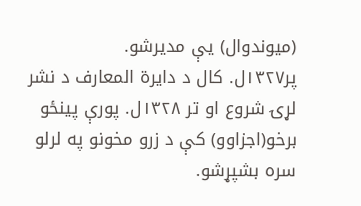(میوندوال) یې مدیرشو.
پر۱۳۲۷ل. کال د دایرة المعارف د نشر لړۍ شروع او تر ۱۳۲۸ل. پورې پینځو برخو(اجزاوو) کې د زرو مخونو په لرلو سره بشپړشو.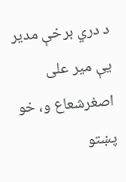د دري برخې مدیر یې میر علی اصغرشعاع و، خو پښتو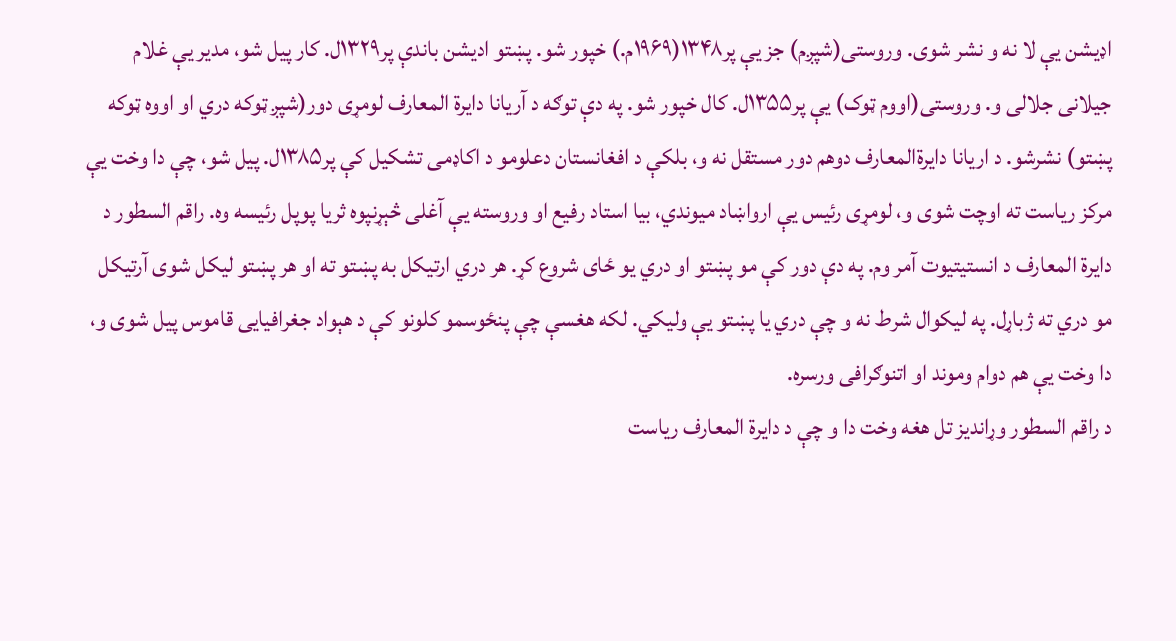اډیشن یې لا نه و نشر شوی. وروستی(شپږم) جز یې پر۱۳۴۸(۱۹۶۹م.) خپور شو. پښتو ادیشن باندې پر۱۳۲۹ل. کار پیل شو، مدیر یې غلام جیلانی جلالی و. وروستی(اووم ټوک) یې پر۱۳۵۵ل. کال خپور شو. په دې توګه د آریانا دایرة المعارف لومړی دور(شپږ ټوکه دري او اووه ټوکه پښتو) نشرشو. د اریانا دایرةالمعارف دوهم دور مستقل نه و، بلکې د افغانستان دعلومو د اکاډمی تشکیل کې پر۱۳۸۵ل. پیل شو، چې دا وخت یې مرکز ریاست ته اوچت شوی و، لومړی رئیس یې ارواښاد میوندي، بیا استاد رفیع او وروسته یې آغلی څېړنپوه ثریا پوپل رئیسه وه. راقم السطور د دایرة المعارف د انستیتیوت آمر وم. په دې دور کې مو پښتو او دري یو ځای شروع کړ. هر دري ارتیکل به پښتو ته او هر پښتو لیکل شوی آرتیکل مو دري ته ژباړل. په لیکوال شرط نه و چې دري یا پښتو یې ولیکي. لکه هغسې چې پنځوسمو کلونو کې د هېواد جغرافیایی قاموس پیل شوی و، دا وخت یې هم دوام وموند او اتنوګرافی ورسره.
د راقم السطور وړاندیز تل هغه وخت دا و چې د دایرة المعارف ریاست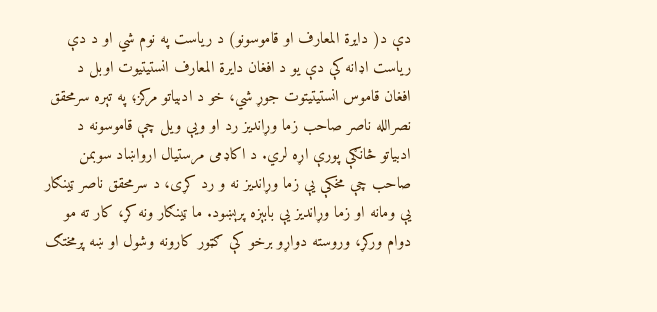دې د( دایرة المعارف او قاموسونو) د ریاست په نوم شي او د دې ریاست اډانه کې دې یو د افغان دایرة المعارف انستیتیوت اوبل د افغان قاموس انستیتیتوت جوړ شي، خو د ادبیاتو مرکز؛ په تېره سرمحقق نصرالله ناصر صاحب زما وړاندیز رد او ویې ویل چې قاموسونه د ادبیاتو څانګې پورې اړه لري. د اکاډمی مرستیال ارواښاد سوبمن صاحب چې مخکې یې زما وړاندیز نه و رد کړی، د سرمحقق ناصر ټینګار یې ومانه او زما وړاندیز یې بابېزه پرېښود. ما ټینګار ونه کړ، کار ته مو دوام ورکړ، وروسته دواړو برخو کې ګټور کارونه وشول او ښه پرمختګ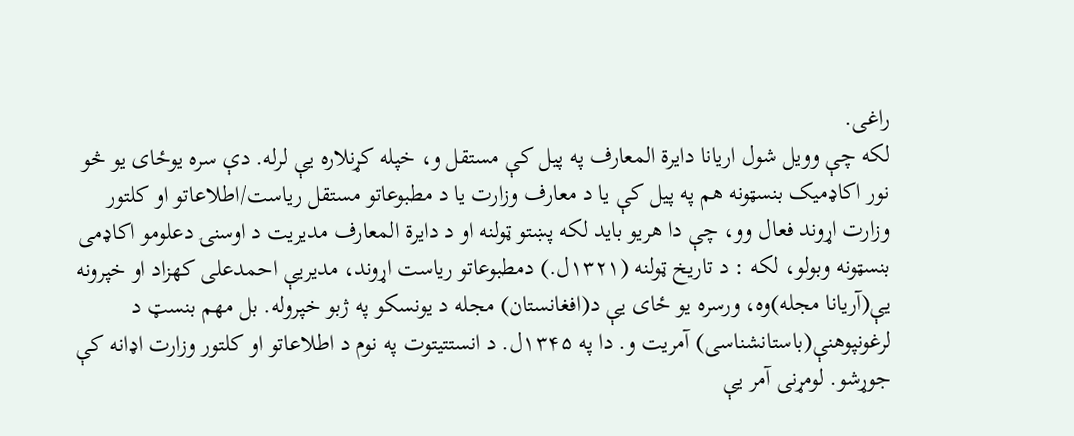راغی.
لکه چې وویل شول اریانا دایرة المعارف په پیل کې مستقل و، خپله کړنلاره یې لرله. دې سره یوځای یو څو نور اکاډمیک بنسټونه هم په پیل کې یا د معارف وزارت یا د مطبوعاتو مستقل ریاست/اطلاعاتو او کلتور وزارت اړوند فعال وو، چې دا هریو باید لکه پښتو ټولنه او د دایرة المعارف مدیریت د اوسنۍ دعلومو اکاډمی بنسټونه وبولو، لکه : د تاریخ ټولنه (۱۳۲۱ل.) دمطبوعاتو ریاست اړوند، مدیریې احمدعلی کهزاد او خپرونه یې(آریانا مجله)وه، ورسره یو ځای یې د(افغانستان) مجله د یونسکو په ژبو خپروله. بل مهم بنسټ د لرغونپوهنې(باستانشناسی) آمریت و. دا په ۱۳۴۵ل. د انستتیتوت په نوم د اطلاعاتو او کلتور وزارت اډانه کې جوړشو. لومړنی آمر یې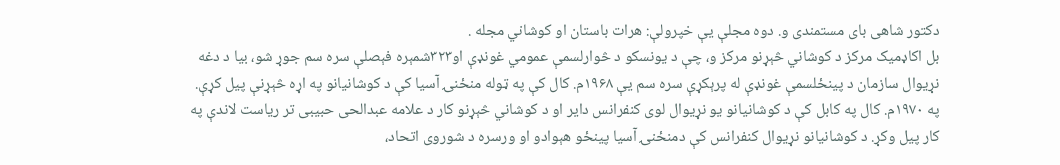دکتور شاهی بای مستمندی و. دوه مجلې یې خپرولې: هرات باستان او کوشاني مجله .
بل اکاډمیک مرکز د کوشاني څېړنو مرکز و، چې د یونسکو د څوارلسمې عمومي غونډې او۳۲۳شمېره فېصلې سره سم جوړ شو، بیا د دغه نړیوال سازمان د پینځلسمې غونډې له پرېکړې سره سم یې ۱۹۶۸م. کال کې په ټوله منځنۍ آسیا کې د کوشانیانو په اړه څېړنې پیل کړې. په ۱۹۷۰م. کال په کابل کې د کوشانیانو یو نړیوال لوی کنفرانس دایر او د کوشاني څېړنو کار د علامه عبدالحی حبیبی تر ریاست لاندې په کار پیل وکړ. د کوشانیانو نړیوال کنفرانس کې دمنځنۍ آسیا پینځو هېوادو او ورسره د شوروی اتحاد،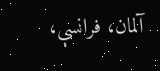آلمان، فرانسې،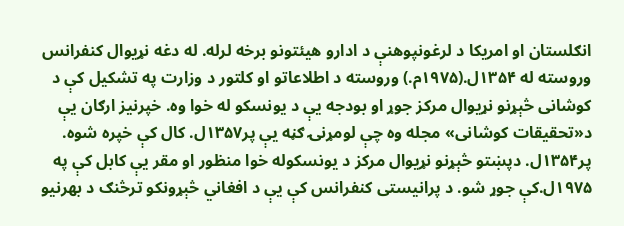انګلستان او امریکا د لرغونپوهنې د ادارو هیئتونو برخه لرله. له دغه نړیوال کنفرانس وروسته له ۱۳۵۴ل.(۱۹۷۵م.) وروسته د اطلاعاتو او کلتور د وزارت په تشکیل کې د کوشانی څېړنو نړیوال مرکز جوړ او بودجه یې د یونسکو له خوا وه. خپرنیز ارګان یې د«تحقیقات کوشانی» مجله وه چې لومړنۍ ګڼه یې پر۱۳۵۷ل. کال کې خپره شوه.
پر۱۳۵۴ل. دپښتو څېړنو نړیوال مرکز د یونسکوله خوا منظور او مقر یې کابل کې په ۱۹۷۵ل.کې جوړ شو. د پرانیستی کنفرانس کې یې د افغاني څېړونکو ترڅنګ د بهرنیو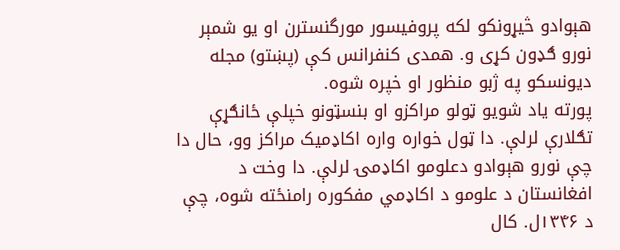هېوادو څیړونکو لکه پروفیسور مورگنسترن او یو شمېر نورو ګډون کړی و. همدی کنفرانس کې (پښتو) مجله دیونسکو په ژبو منظور او خپره شوه.
پورته یاد شویو ټولو مراکزو او بنسټونو خپلې ځانګړې تګلارې لرلې. دا ټول خواره واره اکاډمیک مراکز وو، حال دا چې نورو هېوادو دعلومو اکاډمۍ لرلې. دا وخت د افغانستان د علومو د اکاډمي مفکوره رامنځته شوه، چې د ۱۳۴۶ل. کال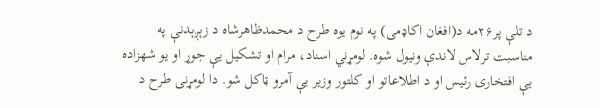د تلې پر۲۶مه د(افغان اکاډمی) په نوم یوه طرح د محمدظاهرشاه د زېږېدنې په مناسبت ترلاس لاندې ونیول شوه. لومړني اسناد، مرام او تشکیل یې جوړ او یو شهزاده یې افتخاری رئیس او د اطلاعاتو او کلتور وزیر یې آمرو ټاکل شو. دا لومړنی طرح د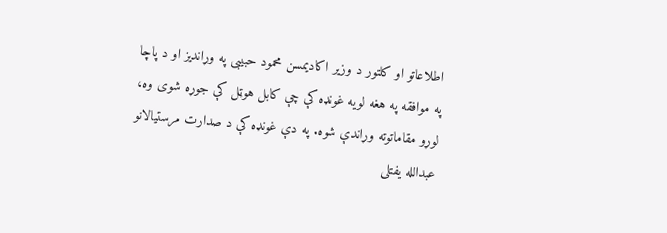اطلاعاتو او کلتور د وزیر اکادیمسن محمود حبیبی په وړاندیز او د پاچا په موافقه په هغه لویه غونډه کې چې کابل هوټل کې جوړه شوی وه، لوړو مقاماتوته وړاندې شوه. په دې غونډه کې د صدارت مرستیالانو عبدالله یفتلی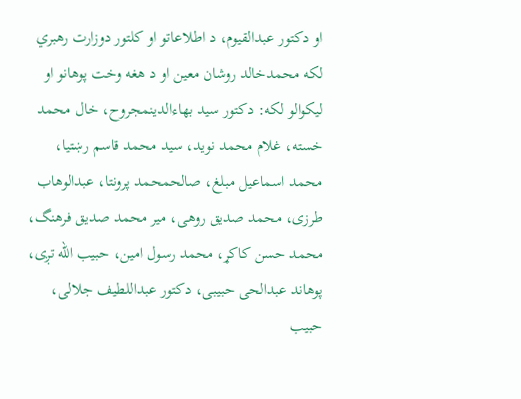او دکتور عبدالقیوم، د اطلاعاتو او کلتور دوزارت رهبري لکه محمدخالد روشان معین او د هغه وخت پوهانو او لیکوالو لکه: دکتور سید بهاءالدینمجروح، خال محمد خسته، غلام محمد نوید، سید محمد قاسم رښتیا، محمد اسماعیل مبلغ، صالحمحمد پرونتا، عبدالوهاب طرزی، محمد صدیق روهی، میر محمد صدیق فرهنگ، محمد حسن کاکړ، محمد رسول امین، حبیب الله تږی، پوهاند عبدالحی حبیبی، دکتور عبداللطیف جلالی، حبیب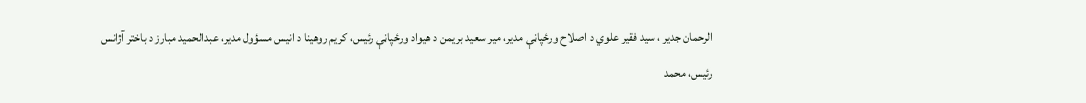الرحمان جدیر ، سید فقیر علوي د اصلاح ورځپاڼې مدیر، میر سعید بریمن د هیواد ورځپاڼې رئیس، کریم روهینا د انیس مسؤول مدیر، عبدالحمید مبارز د باختر آژانس رئیس، محمد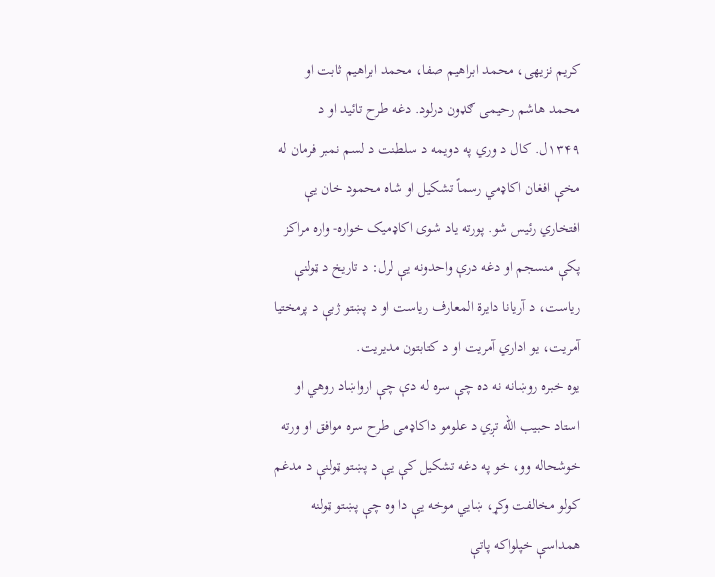کریم نزیهی، محمد ابراهیم صفا، محمد ابراهیم ثابت او محمد هاشم رحیمی ګډون درلود. دغه طرح تائید او د ۱۳۴۹ل. کال د وري په دویمه د سلطنت د لسم نمبر فرمان له مخې افغان اکاډمي رسماً تشکیل او شاه محمود خان یې افتخاري رئیس شو. پورته یاد شوی اکاډمیک خواره- واره مراکز پکې منسجم او دغه درې واحدونه یې لرل: د تاریخ د ټولنې ریاست، د آریانا دایرة المعارف ریاست او د پښتو ژبې د پرمختیا آمریت، یو اداري آمریت او د کتابتون مدیریت.
یوه خبره روښانه نه ده چې سره له دې چې ارواښاد روهي او استاد حبیب الله تږي د علومو داکاډمی طرح سره موافق او ورته خوشحاله وو، خو په دغه تشکیل کې یې د پښتو ټولنې د مدغم کولو مخالفت وکړ، ښايي موخه یې دا وه چې پښتو ټولنه همداسې خپلواکه پاتې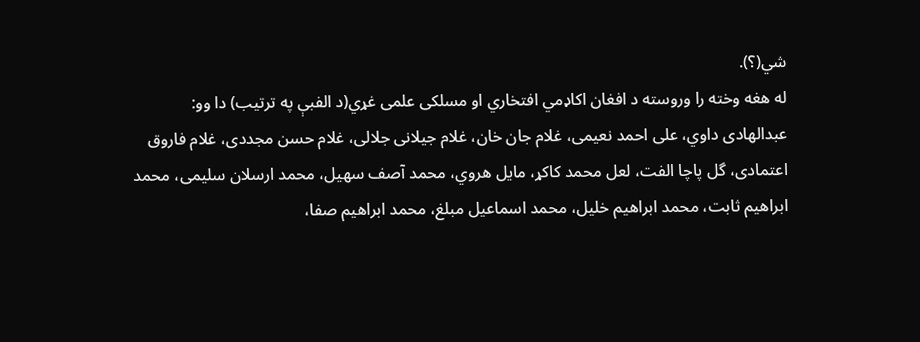شي(؟).
له هغه وخته را وروسته د افغان اکاډمي افتخاري او مسلکی علمی غړي(د الفبې په ترتیب) دا وو:
عبدالهادی داوي، علی احمد نعیمی، غلام جان خان، غلام جیلانی جلالی، غلام حسن مجددی، غلام فاروق اعتمادی، گل پاچا الفت، لعل محمد کاکړ، مایل هروي، محمد آصف سهیل، محمد ارسلان سلیمی، محمد ابراهیم ثابت، محمد ابراهیم خلیل، محمد اسماعیل مبلغ، محمد ابراهیم صفا،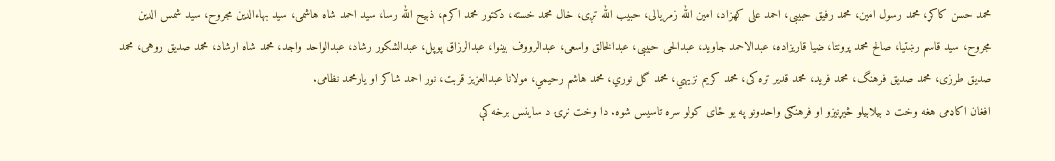محمد حسن کاکړ، محمد رسول امین، محمد رفیق حبیبی، احمد علی کهزاد، امین الله زمریالی، حبیب الله تږی، خال محمد خسته، دکتور محمد اکرم، ذبیح الله رسا، سید احمد شاه هاشمی، سید بهاءالدین مجروح، سید شمس الدین مجروح، سید قاسم رښتیا، صالح محمد پرونتا، ضیا قاریزاده، عبدالاحمد جاوید، عبدالحی حبیبی، عبدالخالق واسعی، عبدالرووف بینوا، عبدالرزاق پوپل، عبدالشکور رشاد، عبدالواحد واجد، محمد شاه ارشاد، محمد صدیق روهی، محمد صدیق طرزی، محمد صدیق فرهنگ، محمد فرید، محمد قدیر تره کی، محمد کریم نزیهي، محمد گل نوري، محمد هاشم رحیمي، مولانا عبدالعزیز قربت، نور احمد شاکر او یارمحمد نظامی.
افغان اکاډمی هغه وخت د بیلابیلو څیړنیزو او فرهنګی واحدونو په یو ځای کولو سره تاسیس شوه. دا وخت نړۍ د ساینس برخه کې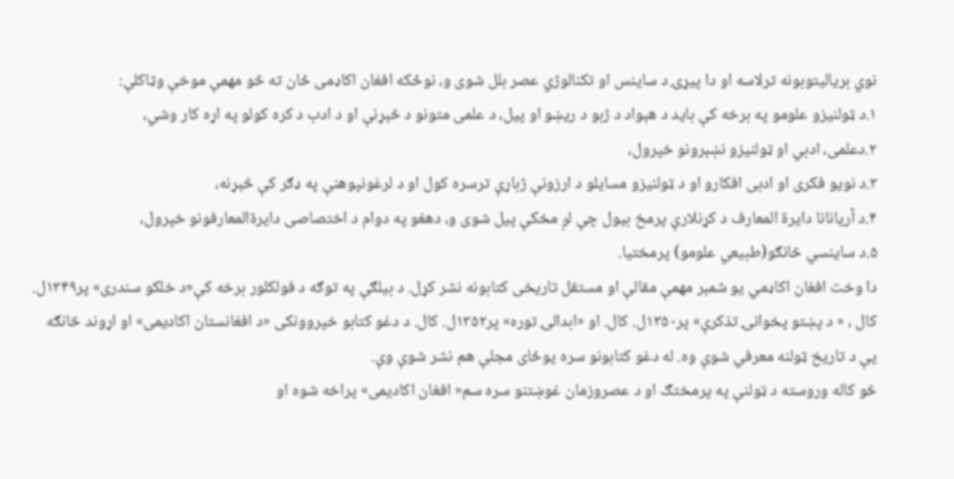نوي بریالیتوبونه ترلاسه او دا پیړۍ د ساینس او تکنالوژي عصر بلل شوی و، نوځکه افغان اکاډمی ځان ته څو مهمې موخې وټاکلې:
۱.د ټولنیزو علومو په برخه کې باید د هېواد د ژبو د ریښو او پیل، د علمی متونو د څېړنې او د ادب د کره کولو په اړه کار وشي،
۲.دعلمی، ادبي او ټولنیزو نښېرونو خپرول،
۳.د نویو فکری او ادبی افکارو او د ټولنیزو مسایلو د ارزونې ژباړې ترسره کول او د لرغونپوهنې په ډګر کې څېړنه،
۴.د آریانانا دایرة المعارف د کړنلارې پرمخ بیول چې لږ مخکې پیل شوی و، دهغو په دوام د اختصاصی دایرةالمعارفونو خپرول،
۵.د ساینسي څانګو(طبیعي علومو) پرمختیا.
دا وخت افغان اکاډمي یو شمېر مهمې مقالې او مستقل تاریخی کتابونه نشر کړل. د بیلګې په توګه د فولکلور برخه کې«د خلکو سندری» پر۱۳۴۹ل. کال ، « د پښتو پخوانۍ تذکرې» پر۱۳۵۰ل. کال. او «ابدالۍ توره» پر۱۳۵۲ل. کال. د دغو کتابو خپروونکی «د افغانستان اکادیمی» او اړوند څانګه یې د تاریخ ټولنه معرفي شوې وه. له دغو کتابونو سره یوځای مجلې هم نشر شوې وې.
څو کاله وروسته د ټولنې په پرمختګ او د عصروزمان غوښتنو سره سم« افغان اکادیمی» پراخه شوه او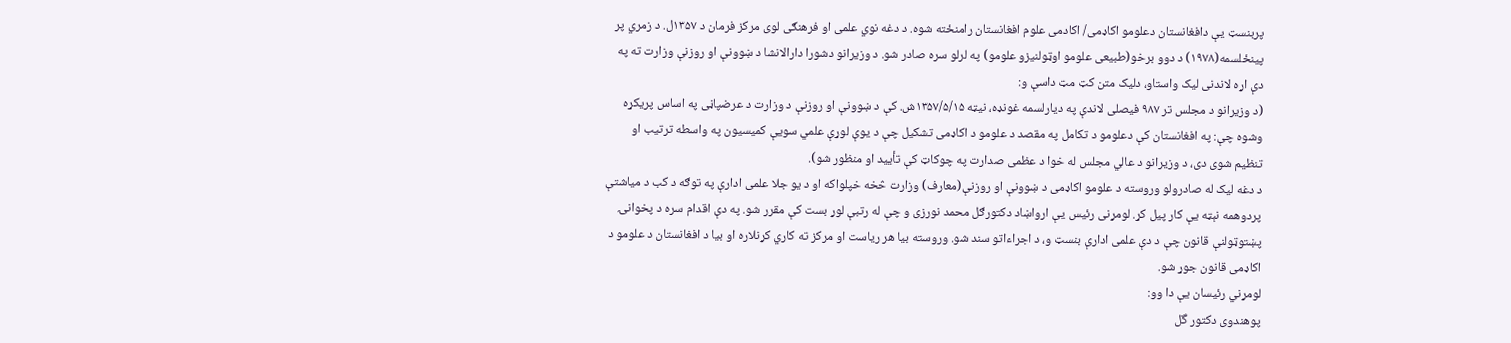پربنسټ یې دافغانستان دعلومو اکاډمی/ اکادمی علوم افغانستان رامنځته شوه. د دغه نوي علمی او فرهنګی لوی مرکز فرمان د ۱۳۵۷ل. د زمري پر پينځلسمه(۱۹۷۸) د دوو برخو(طبیعی علومو اوټولنیزو علومو) په لرلو سره صادر شو. د وزیرانو دشورا دارالانشا د ښوونې او روزنې وزارت ته په دې اړه لاندنی لیک واستاو، دلیک متن کټ مټ داسې و:
(د وزیرانو د مجلس تر ۹۸۷ فیصلی لاندې په دیارلسمه غونډه، نیټه ۱۳۵۷/۵/۱۵ش. کې د ښوونې او روزنې د وزارت د عرضپاڼی په اساس پریکړه وشوه چې: په افغانستان کې دعلومو د تکامل په مقصد د علومو د اکاډمی تشکیل چې د یوې لوړې علمي سویې کمیسیون په واسطه ترتیب او تنظیم شوی دی، د وزیرانو د عالي مجلس له خوا د عظمی صدارت په چوکاټ کې تأیید او منظور شو).
د دغه لیک له صادرولو وروسته د علومو اکاډمی د ښوونې او روزنې(معارف) وزارت څخه خپلواکه او د یو جلا علمی ادارې په توګه د کب د میاشتې پردوهمه نېټه یې کار پیل کړ. لومړنی رئیس یې ارواښاد دکتورګل محمد نورزی و چې له رتبې لوړ بست کې مقرر شو. په دې اقدام سره د پخوانۍ پښتوټولنې قانون چې د دې علمی ادارې بنسټ و، د اجراءاتو سند شو. وروسته بیا هر ریاست او مرکز ته کاري کړنلاره او بیا د افغانستان د علومو د اکاډمی قانون جوړ شو.
لومړني رئیسان یې دا وو:
پوهندوی دکتور گل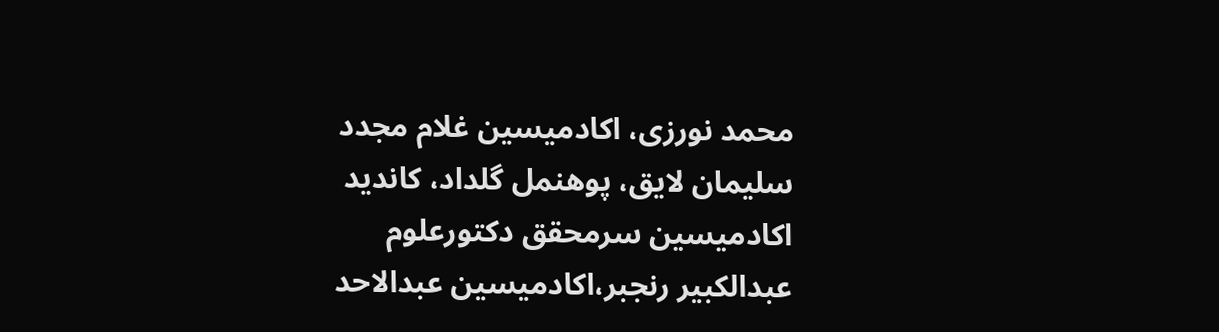محمد نورزی، اکادمیسین غلام مجدد سلیمان لایق، پوهنمل گلداد، کاندید اکادمیسین سرمحقق دکتورعلوم عبدالکبیر رنجبر،اکادمیسین عبدالاحد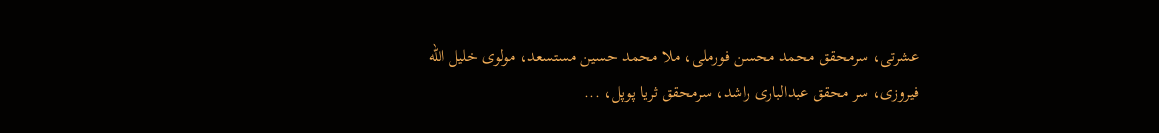عشرتی، سرمحقق محمد محسن فورملی، ملا محمد حسین مستسعد، مولوی خلیل الله فیروزی، سر محقق عبدالباری راشد، سرمحقق ثریا پوپل، ...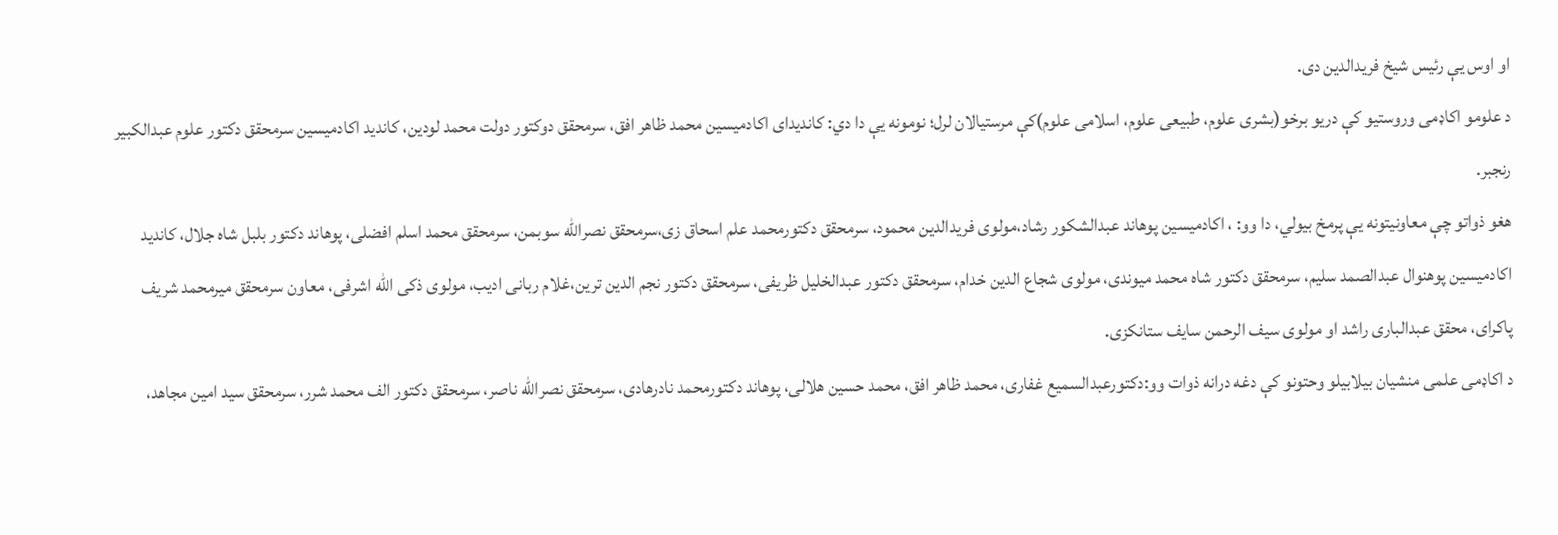او اوس یې رئیس شیخ فریدالدین دی.
د علومو اکاډمی وروستیو کې دریو برخو(بشری علوم، طبیعی علوم، اسلامی علوم)کې مرستیالان لرل؛ نومونه یې دا دي: کاندیدای اکادمیسین محمد ظاهر افق، سرمحقق دوکتور دولت محمد لودین، کاندید اکادمیسین سرمحقق دکتور علوم عبدالکبیر رنجبر.
هغو ذواتو چې معاونیتونه یې پرمخ بیولي، دا وو: ، اکادمیسین پوهاند عبدالشکور رشاد،مولوی فریدالدین محمود، سرمحقق دکتورمحمد علم اسحاق زی،سرمحقق نصرالله سوبمن، سرمحقق محمد اسلم افضلی، پوهاند دکتور بلبل شاه جلال، کاندید اکادمیسین پوهنوال عبدالصمد سلیم، سرمحقق دکتور شاه محمد میوندی، مولوی شجاع الدین خدام، سرمحقق دکتور عبدالخلیل ظریفی، سرمحقق دکتور نجم الدین ترین،غلام ربانی ادیب، مولوی ذکی الله اشرفی، معاون سرمحقق میرمحمد شریف پاکرای، محقق عبدالباری راشد او مولوی سیف الرحمن سایف ستانکزی.
د اکاډمی علمی منشیان بیلابیلو وحتونو کې دغه درانه ذوات وو:دکتورعبدالسمیع غفاری، محمد ظاهر افق، محمد حسین هلالی، پوهاند دکتورمحمد نادرهادی، سرمحقق نصرالله ناصر، سرمحقق دکتور الف محمد شرر، سرمحقق سید امین مجاهد،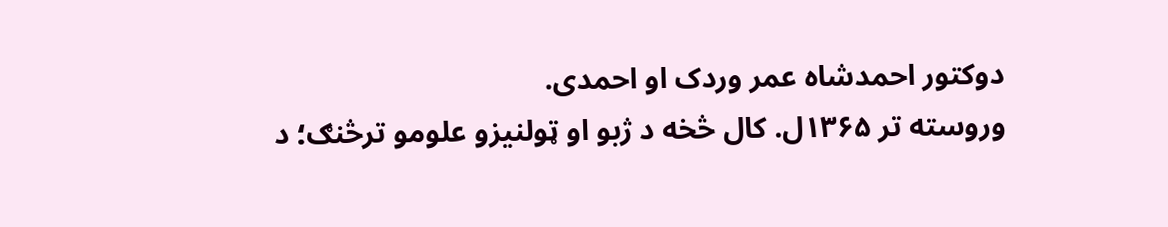دوکتور احمدشاه عمر وردک او احمدی.
وروسته تر ۱۳۶۵ل. کال څخه د ژبو او ټولنیزو علومو ترڅنګ؛ د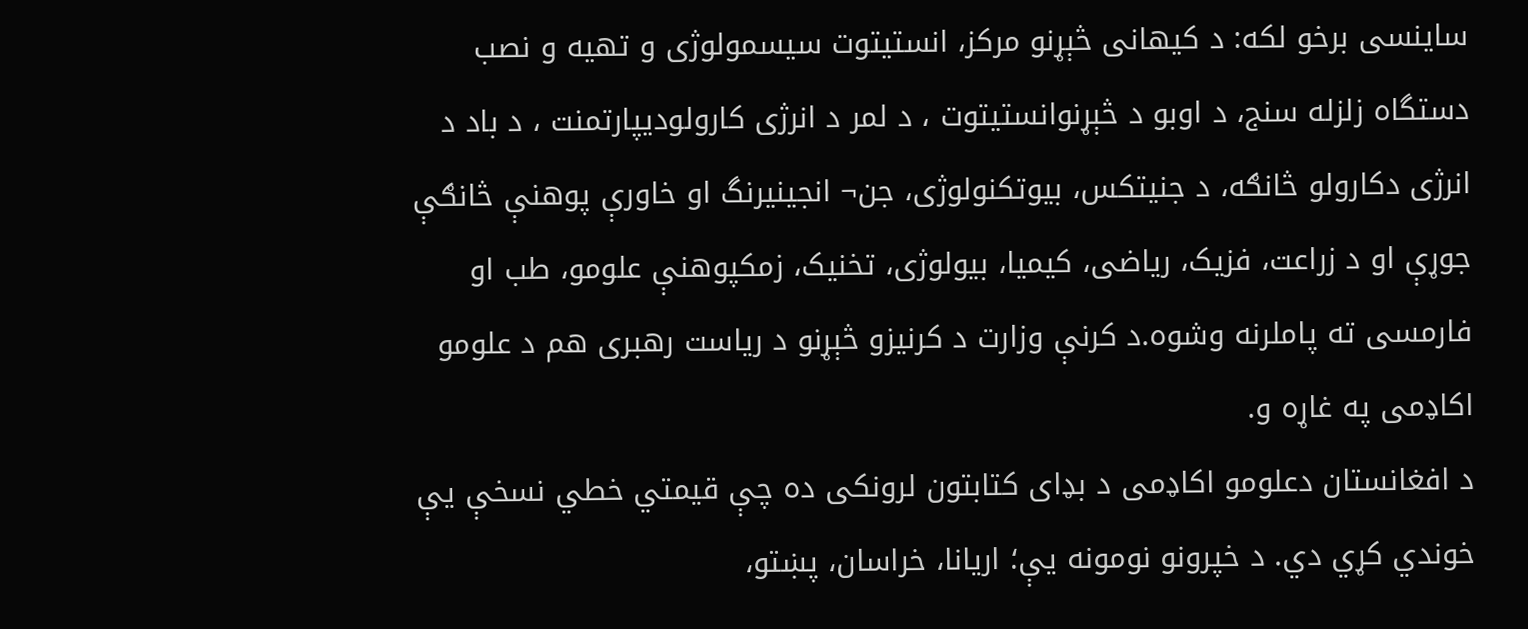ساینسی برخو لکه: د کیهانی څېړنو مرکز، انستیتوت سیسمولوژی و تهیه و نصب دستگاه زلزله سنج، د اوبو د څېړنوانستیتوت ، د لمر د انرژی کارولودیپارتمنت ، د باد د انرژی دکارولو څانګه، د جنیتکس، بیوتکنولوژی، جن¬ انجینیرنگ او خاورې پوهنې څانګې جوړې او د زراعت، فزیک، ریاضی، کیمیا، بیولوژی، تخنیک، زمکپوهنې علومو، طب او فارمسی ته پاملرنه وشوه.د کرنې وزارت د کرنیزو څېړنو د ریاست رهبری هم د علومو اکاډمی په غاړه و.
د افغانستان دعلومو اکاډمی د بډای کتابتون لرونکی ده چې قیمتي خطي نسخې یې خوندي کړي دي. د خپرونو نومونه یې؛ اریانا، خراسان، پښتو،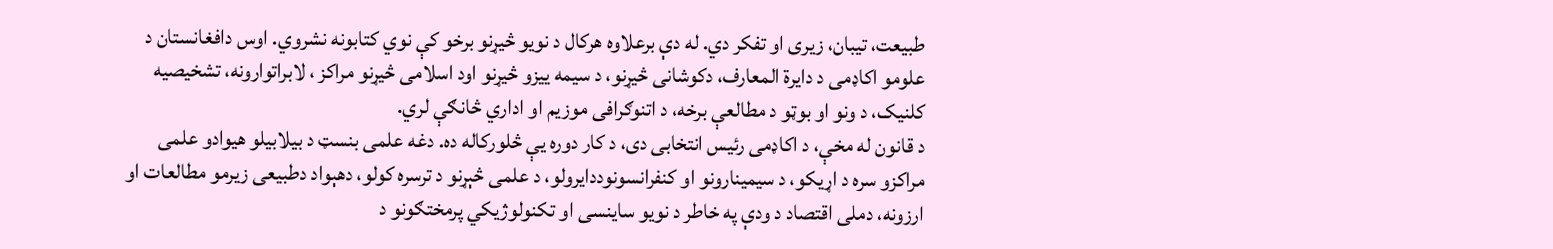طبیعت، تیبان، زیری او تفکر دي. له دې برعلاوه هرکال د نویو څیړنو برخو کې نوي کتابونه نشروي. اوس دافغانستان د علومو اکاډمی د دایرة المعارف، دکوشانی څیړنو، د سیمه ییزو څیړنو اود اسلامی څیړنو مراکز ، لابراتوارونه، تشخیصیه کلنیک، د ونو او بوټو د مطالعې برخه، د اتنوګرافی موزیم او اداري څانګې لري.
د قانون له مخې، د اکاډمی رئیس انتخابی دی، د کار دوره یې څلورکاله ده. دغه علمی بنسټ د بیلابیلو هیوادو علمی مراکزو سره د اړیکو، د سیمینارونو او کنفرانسونوددایرولو، د علمی څېړنو د ترسره کولو، دهېواد دطبیعی زیرمو مطالعات او ارزونه، دملی اقتصاد د ودې په خاطر د نویو ساینسی او تکنولوژیکي پرمختګونو د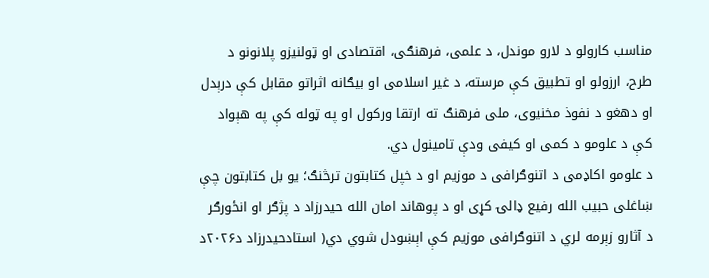مناسب کارولو د لارو موندل، د علمی، فرهنګی، اقتصادی او ټولنیزو پلانونو د طرح، ارزولو او تطبیق کې مرسته، د غیر اسلامی او بیګانه اثراتو مقابل کې درېدل او دهغو د نفوذ مخنیوی، ملی فرهنګ ته ارتقا ورکول او په ټوله کې په هېواد کې د علومو د کمی او کیفی ودې تامینول دي.
د علومو اکاډمی د اتنوګرافی د موزیم او د خپل کتابتون ترڅنګ؛ یو بل کتابتون چې ښاغلی حبیب الله رفیع ډالۍ کړی او د پوهاند امان الله حیدرزاد د پژګر او انځورګر د آثارو زېرمه لري د اتنوګرافی موزیم کې اېښودل شوي دي( استادحیدرزاد د۲۰۲۶د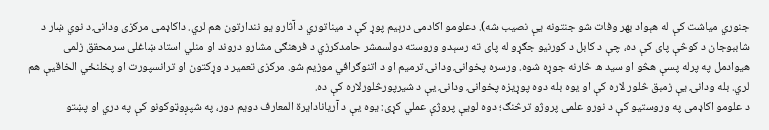جنوري میاشت کې له هېواد بهر وفات شو جنتونه یې نصیب شه). دعلومو اکادمی درېیم پوړ کې د میناتوري د آثارو یو نندارتون هم لري. داکاډمی مرکزی ودانۍ د نوي ښار د شاببوجان د کوڅې پای کې ده، چې د کابل د کورنیو جګړو له پای ته رسېدو وروسته دولسمشر حامدکرزي د فرهنګی مشارو دروند او منلي استاد ښاغلی سرمحقق زلمی هیوادمل په پرله پسې هڅو او سید ه څارنه جوړه شوه. ورسره پخوانۍ ودانۍ ترمیم او د اتنوګرافي موزیم شو. مرکزی تعمیر د وړکتون او ترانسپورت او پخلنځي الخاقیې هم لري. بله ودانۍ یې زمبق څلور لاره کې او یوه بله دوه پوړیزه پخوانۍ ودانۍ یې د شیرپورڅلورلاره کې ده.
د علومو اکاډمی په وروستیو کې د نورو علمی پروژو ترڅنګ؛ دوه لویې پروژې عملي کړی: یوه یې د آریانادایرة المعارف دویم دور، په شپږوټوکونو کې په دري او پښتو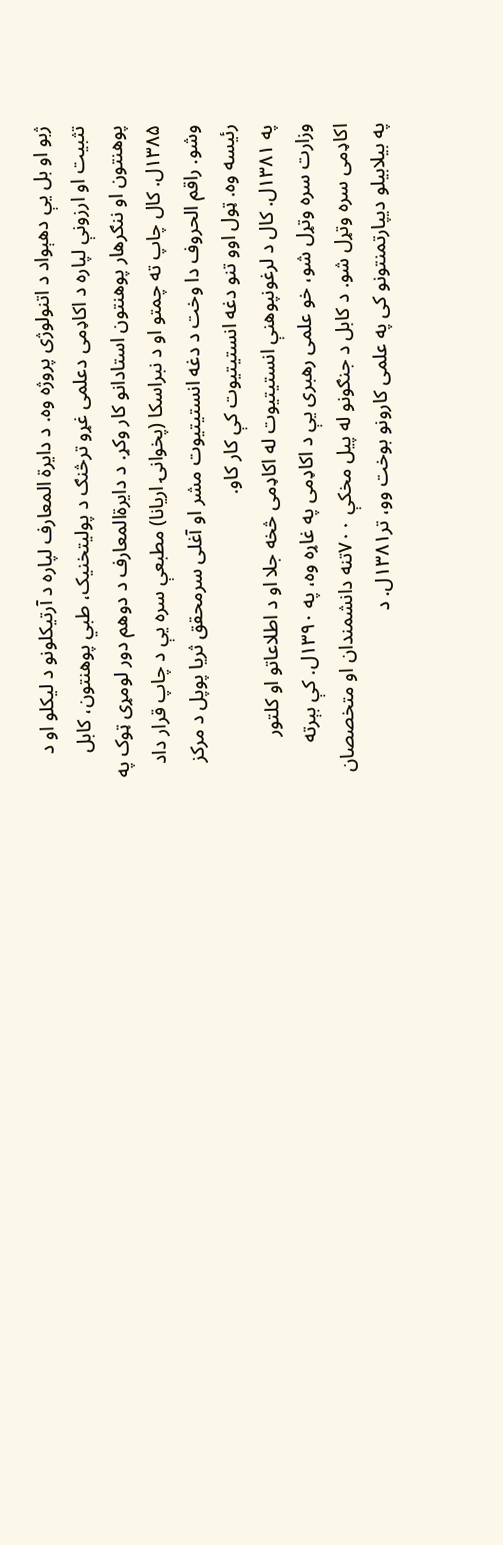ژبو او بل یې دهېواد د اتنولوژی پروژه وه. د دایرة المعارف لپاره د آرتیکلونو د لیکلو او د تثبیت او ارزونې لپاره د اکاډمی دعلمی غړو ترڅنګ د پولیتخنیک، طبي پوهنتون، کابل پوهنتون او ننګرهار پوهنتون استادانو کار وکړ. د دایرةالمعارف د دوهم دور لومړی ټوک په ۱۳۸۵ل. کال چاپ ته چمتو او د نبراسکا (پخوانۍ اریانا) مطبعې سره یې د چاپ قرار داد وشو. راقم الحروف دا وخت د دغه انستیتیوت مشر او آغلی سرمحقق ثریا پوپل د مرکز رئیسه وه. ټول اوو تنو دغه انستیتیوت کې کار کاو.
په ۱۳۸۱ل. کال د لرغونپوهنې انستیتیوت له اکاډمی څخه جلا او د اطلاعاتو او کلتور وزارت سره وتړل شو، خو علمی رهبری یې د اکاډمی په غاړه وه، په ۱۳۹۰ل. کې بېرته اکاډمی سره وتړل شو. د کابل د جنګونو له پیل مخکې ۷۰۰تنه دانشمندان او متخصصان په بیلابیلو دیپارتمنتونو کی په علمی کارونو بوخت وو، تر۱۳۸۱ل. د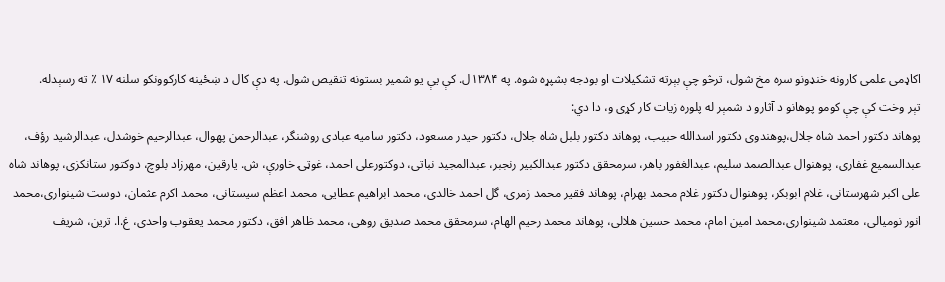اکاډمی علمی کارونه خنډونو سره مخ شول، ترڅو چې بېرته تشکیلات او بودجه بشپړه شوه. په ۱۳۸۴ل. کې یې یو شمیر بستونه تنقیص شول. په دې کال د ښځینه کارکوونکو سلنه ۱۷ ٪ ته رسېدله.
تېر وخت کې چې کومو پوهانو د آثارو د شمېر له پلوره زیات کار کړی و، دا دي:
پوهاند دکتور احمد شاه جلال،پوهندوی دکتور اسدالله حبیب، پوهاند دکتور بلبل شاه جلال، دکتور حیدر مسعود، دکتور سامیه عبادی روشنگر، عبدالرحمن پهوال، عبدالرحیم خوشدل، عبدالرشید رؤف، عبدالسمیع غفاری، پوهنوال عبدالصمد سلیم، عبدالغفور باهر، سرمحقق دکتور عبدالکبیر رنجبر، عبدالمجید نباتی، دوکتورعلی احمد، غوټۍ خاورې، ش. یارقین، مهرزاد بلوچ، دوکتور ستانکزی، پوهاند شاه علی اکبر شهرستانی، غلام ابوبکر، پوهنوال دکتور غلام محمد بهرام، پوهاند فقیر محمد زمری، گل احمد خالدی، محمد ابراهیم عطایی، محمد اعظم سیستانی، محمد اکرم عثمان، دوست شینواری،محمد انور نومیالی، معتمد شینواری،محمد امین امام، محمد حسین هلالی، پوهاند محمد رحیم الهام، سرمحقق محمد صدیق روهی، محمد ظاهر افق، دکتور محمد یعقوب واحدی، غ.ا. ترین، شریف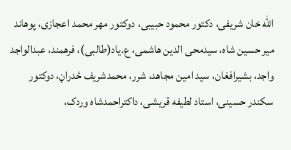الله خان شریفی، دکتور محمود حبیبی، دوکتور مهر محمد اعجازی، پوهاند میر حسین شاه، سیدمحی الدین هاشمی، ع.یاد(طالبی)، فرهمند، عبدالواجد واجد، بشیرافغان، سید امین مجاهد، شرر، محمدشریف ځدراڼ، دوکتور سکندر حسینی، استاد لطیفه قریشی، داکتراحمدشاه وردک،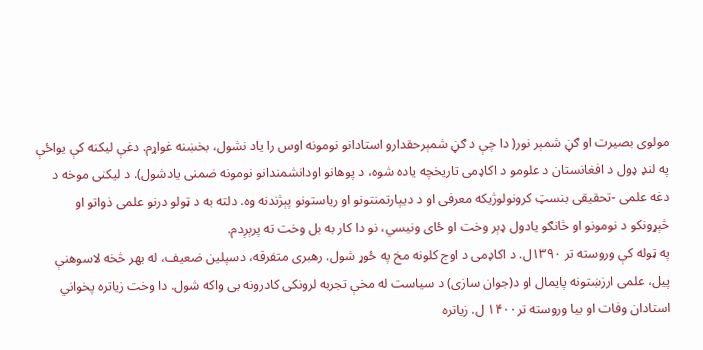مولوی بصیرت او ګڼ شمېر نور( دا چې د ګڼ شمېرحقدارو استادانو نومونه اوس را یاد نشول، بخښنه غواړم. دغې لیکنه کې یواځې په لنډ ډول د افغانستان د علومو د اکاډمی تاریخچه یاده شوه، د پوهانو اودانشمندانو نومونه ضمنی یادشول). د لیکنی موخه د دغه علمی -تحقیقی بنسټ کرونولوژیکه معرفی او د دیپارتمنتونو او ریاستونو پېژندنه وه. دلته به د ټولو درنو علمی ذواتو او څېړونکو د نومونو او څانګو یادول ډېر وخت او ځای ونیسي، نو دا کار به بل وخت ته پرېږدم.
په ټوله کې وروسته تر ۱۳۹۰ل. د اکاډمی د اوج کلونه مخ په ځوړ شول. رهبری متفرقه، دسپلین ضعیف، له بهر څخه لاسوهنې پیل، علمی ارزښتونه پایمال او د(جوان سازی) د سیاست له مخې تجربه لرونکی کادرونه بی واکه شول. دا وخت زیاتره پخواني استادان وفات او بیا وروسته تر۱۴۰۰ ل. زیاتره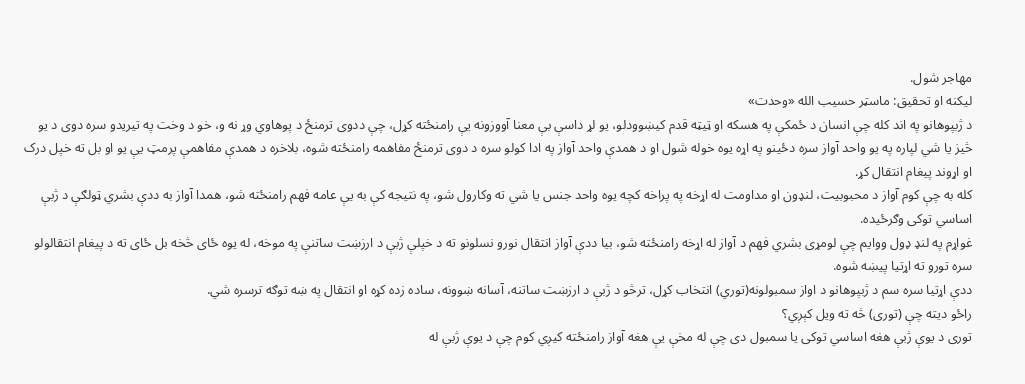مهاجر شول.
لیکنه او تحقیق: ماسټر حسیب الله «وحدت»
د ژبپوهانو په اند کله چې انسان د ځمکې په هسکه او ټیټه قدم کیښوودلو، يو لړ داسې بې معنا آووزونه يې رامنځته کړل، چې ددوی ترمنځ د پوهاوي وړ نه و، خو د وخت په تیریدو سره دوی د یو څیز یا شي لپاره په یو واحد آواز سره دځینو په اړه یوه خوله شول او د همدې واحد آواز په ادا کولو سره د دوی ترمنځ مفاهمه رامنځته شوه، بلاخره د همدې مفاهمې پرمټ یې يو او بل ته خپل درک او اړوند پیغام انتقال کړ.
کله به چې کوم آواز د محبوبیت، لنډون او مداومت له اړخه په پراخه کچه يوه واحد جنس یا شي ته وکارول شو، په نتیجه کې به یې عامه فهم رامنځته شو، همدا آواز به ددې بشري ټولګې د ژبې اساسي توکی وګرځیده.
غواړم په لنډ ډول ووایم چې لومړی بشري فهم د آواز له اړخه رامنځته شو، بيا ددې آواز انتقال نورو نسلونو ته د خپلې ژبې د ارزښت ساتنې په موخه، له يوه ځای څخه بل ځای ته د پيغام انتقالولو سره تورو ته اړتيا پيښه شوه.
ددې اړتیا سره سم د ژبپوهانو د اواز سمبولونه(توري) انتخاب کړل، ترڅو د ژبې د ارزښت ساتنه، آسانه ښوونه، ساده زده کړه او انتقال په ښه توګه ترسره شي.
راځو دیته چې (توری) څه ته ويل کېږي؟
توری د یوې ژبې هغه اساسي توکی یا سمبول دی چې له مخې یې هغه آواز رامنځته کیږي کوم چې د یوې ژبې له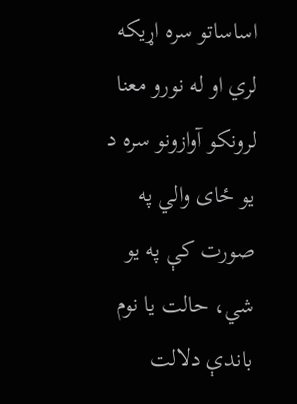اساساتو سره اړیکه لري او له نورو معنا لرونکو آوازونو سره د یو ځای والي په صورت کې په یو شي، حالت یا نوم باندې دلالت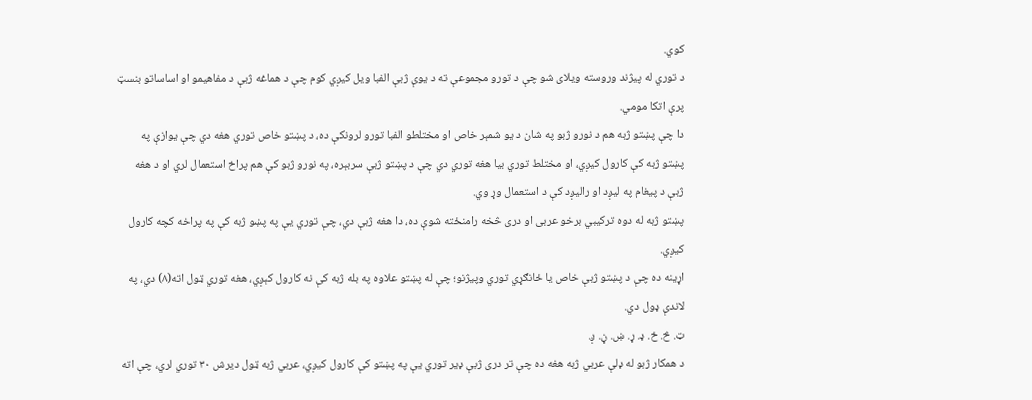کوي.
د توري له پیژند وروسته ويلای شو چې د تورو مجموعې ته د یوې ژبې الفبا ويل کیږي کوم چې د هماغه ژبې د مفاهيمو او اساساتو بنسټ پرې اتکا مومي.
دا چې پښتو ژبه هم د نورو ژبو په شان د یو شمېر خاص او مختلطو الفبا تورو لرونکې ده، د پښتو خاص توري هغه دي چې يوازې په پښتو ژبه کې کارول کیږي، او مختلط توري بیا هغه توري دي چې د پښتو ژبې سربېره، په نورو ژبو کې هم پراخ استعمال لري او د هغه ژبې د پیغام په ليږد او رالیږد کې د استعمال وړ وي.
پښتو ژبه له دوه ترکیبي برخو عربی او دری څخه رامنځته شوې ده، دا هغه ژبې دي، چې توري يې په پښو ژبه کې په پراخه کچه کارول کیږي.
اړینه ده چې د پښتو ژبې خاص یا ځانګړي توري وپيژنو؛ چې له پښتو علاوه په بله ژبه کې نه کارول کېږي، هغه توري ټول اته(۸) دي، په لاندې ډول دي.
ټ. څ. ځ. ډ. ړ. ښ. ڼ. ږ.
د همکار ژبو له ډلې عربي ژبه هغه ده چې تر دری ژبې ډیر توري یې په پښتو کې کارول کیږي، عربي ژبه ټول دیرش ۳۰ توري لري، چې اته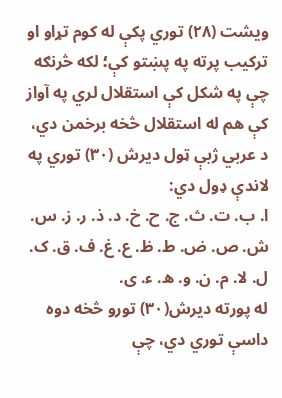ویشت (۲۸) توري پکې له کوم تړاو او ترکیب پرته په پښتو کې؛ لکه څرنګه چې په شکل کې استقلال لري په آواز کې هم له استقلال څخه برخمن دي، د عربي ژبې ټول دیرش (۳۰) توري په لاندې ډول دي:
ا. ب. ت. ث. ج. ح. خ. د. ذ. ر. ز. س. ش. ص. ض. ط. ظ. ع. غ. ف. ق. ک. ل. لا. م. ن. و. ه. ء. ی.
له پورته دیرش(۳۰) تورو څخه دوه داسې توري دي، چې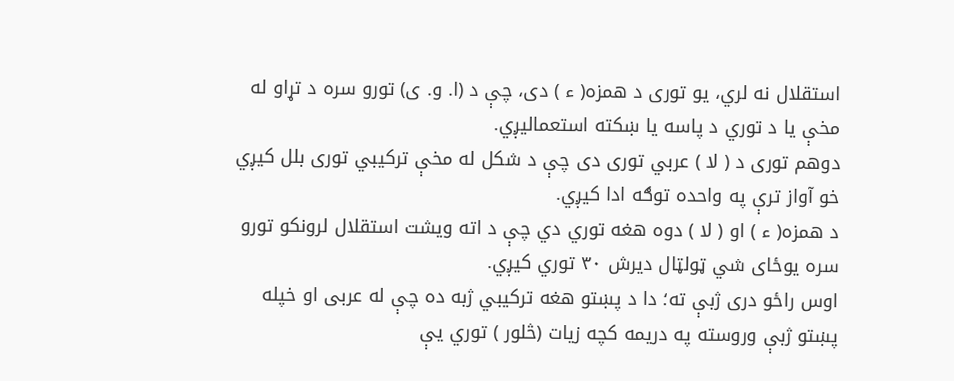استقلال نه لري، يو توری د همزه( ء ) دی، چې د (ا. و. ی) تورو سره د تړاو له مخې یا د توري د پاسه یا ښکته استعمالیږي.
دوهم توری د ( لا ) عربي توری دی چې د شکل له مخې ترکیبي توری بلل کیږي خو آواز ترې په واحده توګه ادا کیږي.
د همزه( ء ) او ( لا ) دوه هغه توري دي چې د اته ویشت استقلال لرونکو تورو سره يوځای شي ټولټال دیرش ۳۰ توري کیږي.
اوس راځو دری ژبې ته؛ دا د پښتو هغه ترکیبي ژبه ده چې له عربی او خپله پښتو ژبې وروسته په دریمه کچه زیات (څلور ) توري یې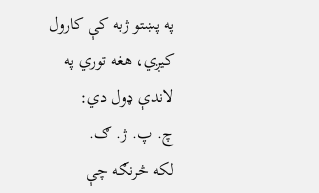په پښتو ژبه کې کارول کیږي، هغه توري په لاندې ډول دي:
چ. پ. ژ. ګ.
لکه څرنګه چې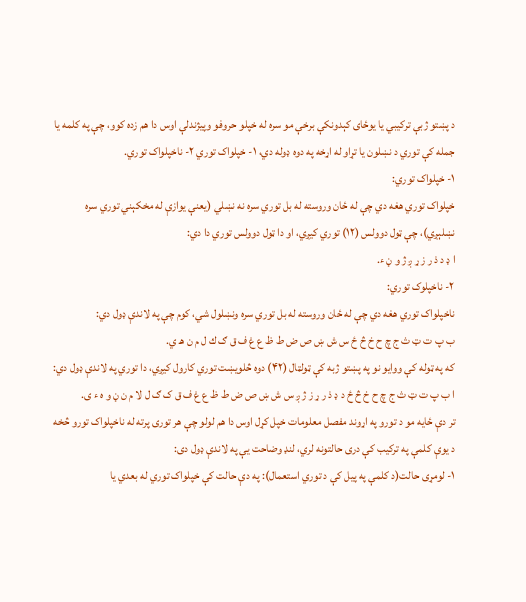د پښتو ژبې ترکیبي یا یوځای کېدونکې برخې مو سره له خپلو حروفو وپیژندلې اوس دا هم زده کوو، چې په کلمه یا جمله کې توري د نښلون یا تړاو له اړخه په دوه ډوله دي، ۱- خپلواک توري ۲- ناخپلواک توري.
۱- خپلواک توري:
خپلواک توري هغه دي چې له ځان وروسته له بل توري سره نه نښلي (یعنې یوازې له مخکېني توري سره نښلېږي)، چې ټول دوولس (۱۲) توري کیږي، او دا ټول دوولس توري دا دي:
ا ډ د ذ ر ز ړ ږ ژ و ڼ ء.
۲- ناخپلوک توري:
ناخپلواک توري هغه دي چې له ځان وروسته له بل توري سره ونښلول شي، کوم چې په لاندې ډول دي:
ب پ ت ټ ث ج چ ح خ څ ځ س ش ښ ص ض ط ظ ع غ ف ق ګ ك ل م ن هـ ي.
که په ټوله کې ووایو نو په پښتو ژبه کې ټولټال (۴۲) دوه څلویښت توري کارول کیږي، دا توري په لاندې ډول دي:
ا ب پ ت ټ ث ج چ ح خ څ ځ د ډ ذ ر ړ ز ژ ږ س ش ښ ص ض ط ظ ع غ ف ق ک ګ ل لا م ن ڼ و ه ء ی.
تر دې ځایه مو د تورو په اړوند مفصل معلومات خپل کړل اوس دا هم لولو چې هر توری پرته له ناخپلواک تورو څخه د يوې کلمې په ترکیب کې دری حالتونه لري، لنډ وضاحت یې په لاندې ډول دی:
۱- لومړی حالت(د کلمې په پیل کې د توري استعمال): په دې حالت کې خپلواک توري له بعدي یا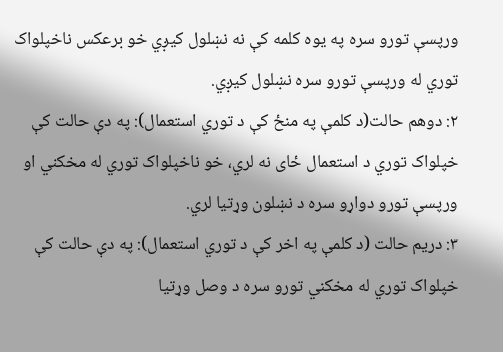ورپسې تورو سره په يوه کلمه کې نه نښلول کیږي خو برعکس ناخپلواک توري له ورپسې تورو سره نښلول کیږي.
۲: دوهم حالت(د کلمې په منځ کې د توري استعمال): په دې حالت کې خپلواک توري د استعمال ځای نه لري، خو ناخپلواک توري له مخکني او ورپسې تورو دواړو سره د نښلون وړتیا لري.
۳: دریم حالت (د کلمې په اخر کې د توري استعمال): په دې حالت کې خپلواک توري له مخکني تورو سره د وصل وړتیا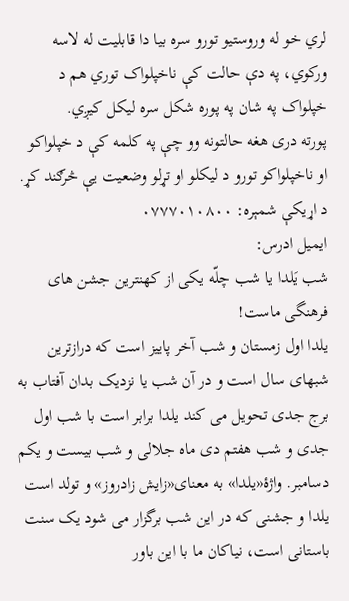لري خو له وروستيو تورو سره بیا دا قابلیت له لاسه ورکوي، په دې حالت کې ناخپلواک توري هم د خپلواک په شان په پوره شکل سره ليکل کیږي.
پورته دری هغه حالتونه وو چې په کلمه کې د خپلواکو او ناخپلواکو تورو د ليکلو او تړلو وضعیت یې څرګند کړ.
د اړیکې شمېره: ۰۷۷۷۰۱۰۸۰۰
ایمیل ادرس:
شب یَلدا یا شب چلّه یکی از کهنترین جشن های فرهنگی ماست!
یلدا اول زمستان و شب آخر پاییز است که درازترین شبهای سال است و در آن شب یا نزدیک بدان آفتاب به برج جدی تحویل می کند یلدا برابر است با شب اول جدی و شب هفتم دی ماه جلالی و شب بیست و یکم دسامبر. واژۀ«یلدا» به معنای«زایش زادروز» و تولد است یلدا و جشنی که در این شب برگزار می شود یک سنت باستانی است، نیاکان ما با این باور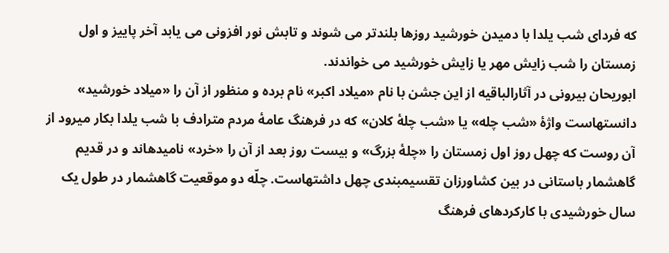که فردای شب یلدا با دمیدن خورشید روزها بلندتر می شوند و تابش نور افزونی می یابد آخر پاییز و اول زمستان را شب زایش مهر یا زایش خورشید می خواندند.
ابوریحان بیرونی در آثارالباقیه از این جشن با نام «میلاد اکبر» نام برده و منظور از آن را «میلاد خورشید» دانستهاست واژۀ «شب چله» یا «شب چلۀ کلان» که در فرهنگ عامۀ مردم مترادف با شب یلدا بکار میرود از آن روست که چهل روز اول زمستان را «چلۀ بزرگ» و بیست روز بعد از آن را «خرد» نامیدهاند و در قدیم گاهشمار باستانی در بین کشاورزان تقسیمبندی چهل داشتهاست. چلّه دو موقعیت گاهشمار در طول یک سال خورشیدی با کارکردهای فرهنگ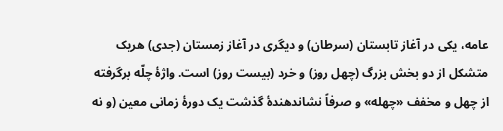عامه، یکی در آغاز تابستان (سرطان) و دیگری در آغاز زمستان (جدی) هریک متشکل از دو بخش بزرگ (چهل روز) و خرد (بیست روز) است. واژهٔ چلّه برگرفته از چهل و مخفف «چهله» و صرفاً نشاندهندهٔ گذشت یک دورهٔ زمانی معین (و نه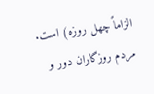الزاماً چهل روزه) است.
مردم روزگاران دور و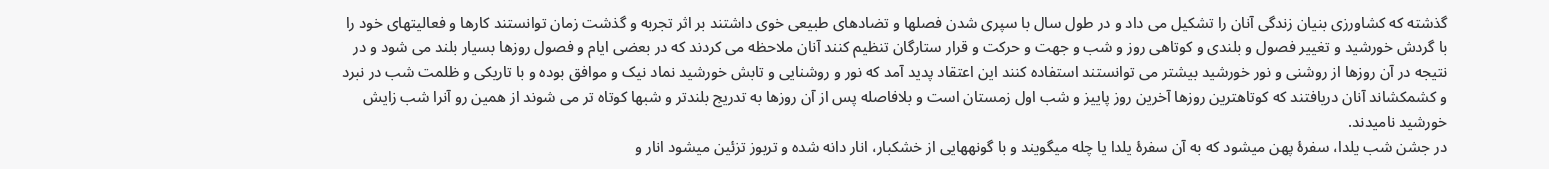گذشته که کشاورزی بنیان زندگی آنان را تشکیل می داد و در طول سال با سپری شدن فصلها و تضادهای طبیعی خوی داشتند بر اثر تجربه و گذشت زمان توانستند کارها و فعالیتهای خود را با گردش خورشید و تغییر فصول و بلندی و کوتاهی روز و شب و جهت و حرکت و قرار ستارگان تنظیم کنند آنان ملاحظه می کردند که در بعضی ایام و فصول روزها بسیار بلند می شود و در نتیجه در آن روزها از روشنی و نور خورشید بیشتر می توانستند استفاده کنند این اعتقاد پدید آمد که نور و روشنایی و تابش خورشید نماد نیک و موافق بوده و با تاریکی و ظلمت شب در نبرد و کشمکشاند آنان دریافتند که کوتاهترین روزها آخرین روز پاییز و شب اول زمستان است و بلافاصله پس از آن روزها به تدریج بلندتر و شبها کوتاه تر می شوند از همین رو آنرا شب زایش خورشید نامیدند.
در جشن شب یلدا، سفرۀ پهن میشود که به آن سفرهٔ یلدا یا چله میگویند و با گونههایی از خشکبار، انار دانه شده و تربوز تزئین میشود انار و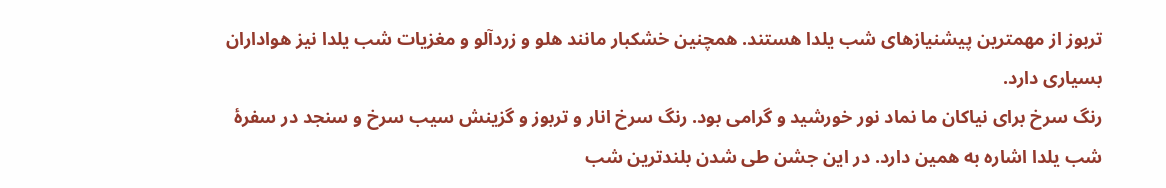تربوز از مهمترین پیشنیازهای شب یلدا هستند. همچنین خشکبار مانند هلو و زردآلو و مغزیات شب یلدا نیز هواداران بسیاری دارد.
رنگ سرخ برای نیاکان ما نماد نور خورشید و گرامی بود. رنگ سرخ انار و تربوز و گزینش سیب سرخ و سنجد در سفرهٔ شب یلدا اشاره به همین دارد. در این جشن طی شدن بلندترین شب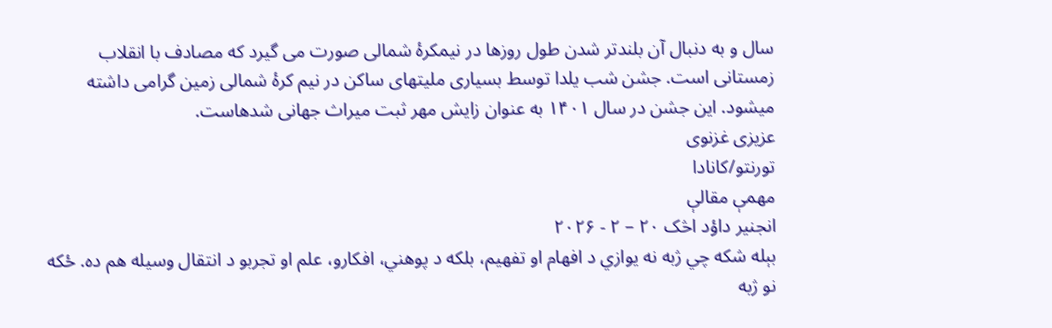سال و به دنبال آن بلندتر شدن طول روزها در نیمکرهٔ شمالی صورت می گیرد که مصادف با انقلاب زمستانی است. جشن شب یلدا توسط بسیاری ملیتهای ساکن در نیم کرۀ شمالی زمین گرامی داشته میشود. این جشن در سال ۱۴۰۱ به عنوان زایش مهر ثبت میراث جهانی شدهاست.
عزیزی غزنوی
تورنتو/کانادا
مهمې مقالې
انجنیر داؤد اڅک ۲۰ – ۲ - ۲۰۲۶
بېله شکه چي ژبه نه یوازي د افهام او تفهیم، بلکه د پوهني، افکارو، علم او تجربو د انتقال وسیله هم ده. ځکه نو ژبه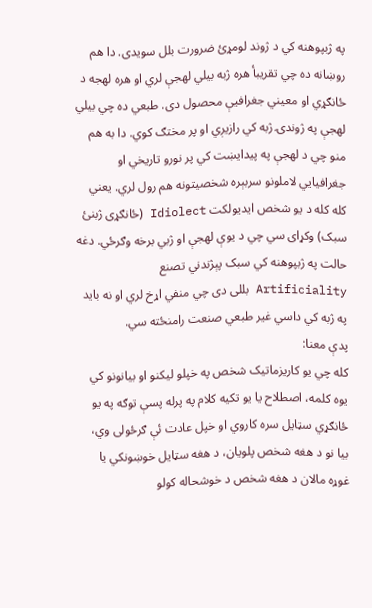په ژبپوهنه کي د ژوند لومړئ ضرورت بلل سویدی. دا هم روښانه ده چي تقریبأ هره ژبه بیلي لهجې لري او هره لهجه د ځانګړي او معیني جغرافیې محصول دی. طبعي ده چي بیلي لهجې په ژوندۍ ژبه کي رازیږي او پر مختګ کوي. دا به هم منو چي د لهجې په پیدایښت کي پر نورو تاریخي او جغرافیایي لاملونو سربېره شخصیتونه هم رول لري. یعني کله کله د یو شخص ایدیولکت Idiolect (ځانګړی ژبنئ سبک) وکړای سي چي د یوې لهجې او ژبي برخه وګرځي. دغه حالت په ژبپوهنه کي سبک پېژندني تصنع Artificiality بللی دی چي منفي اړخ لري او نه باید په ژبه کي داسي غیر طبعي صنعت رامنځته سي.
پدې معنا:
کله چي یو کاریزماتیک شخص په خپلو لیکنو او بیانونو کي یوه کلمه، اصطلاح یا یو تکیه کلام په پرله پسې توګه په یو ځانګړي سټایل سره کاروي او خپل عادت ئې ګرځولی وي، بیا نو د هغه شخص پلویان، د هغه سټایل خوښونکي یا غوړه مالان د هغه شخص د خوشحاله کولو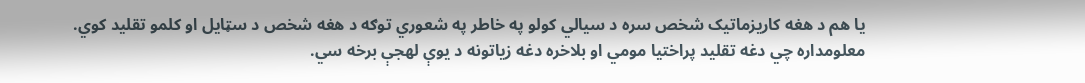یا هم د هغه کاریزماتیک شخص سره د سیالي کولو په خاطر په شعوري توګه د هغه شخص د سټایل او کلمو تقلید کوي. معلومداره چي دغه تقلید پراختیا مومي او بلاخره دغه زیاتونه د یوې لهجې برخه سي.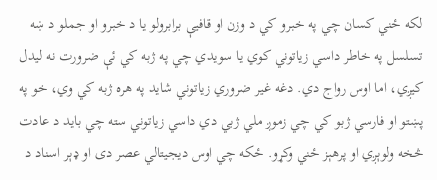لکه ځني کسان چي په خبرو کي د وزن او قافیې برابرولو یا د خبرو او جملو د ښه تسلسل په خاطر داسي زیاتوني کوي یا سويدي چي په ژبه کي ئې ضرورت نه لیدل کیږي، اما اوس رواج دي. دغه غیر ضروري زیاتوني شاید په هره ژبه کي وي، خو په پښتو او فارسي ژبو کي چي زموږ ملي ژبي دي داسي زیاتوني سته چي باید د عادت څخه ولوېږي او پرهېز ځني وکړو. ځکه چي اوس دیجیتالي عصر دی او ډېر اسناد د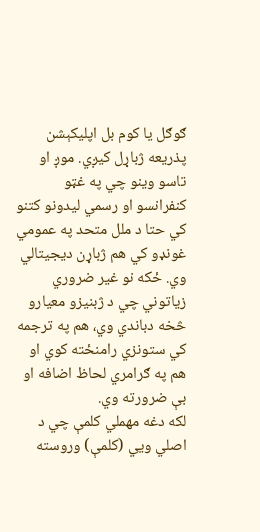ګوګل یا کوم بل اپلیکېشن پذریعه ژباړل کیږي. موږ او تاسو وینو چي په غټو کنفرانسو او رسمي لیدونو کتنو کي حتا د ملل متحد په عمومي غونډو کي هم ژباړن دیجیتالي وي. ځکه نو غیر ضروري زیاتوني چي د ژبنیزو معیارو څخه دباندي وي، هم په ترجمه کي ستونزي رامنځته کوي او هم په ګرامري لحاظ اضافه او بې ضرورته وي.
لکه دغه مهملي کلمې چي د اصلي ویي (کلمې) وروسته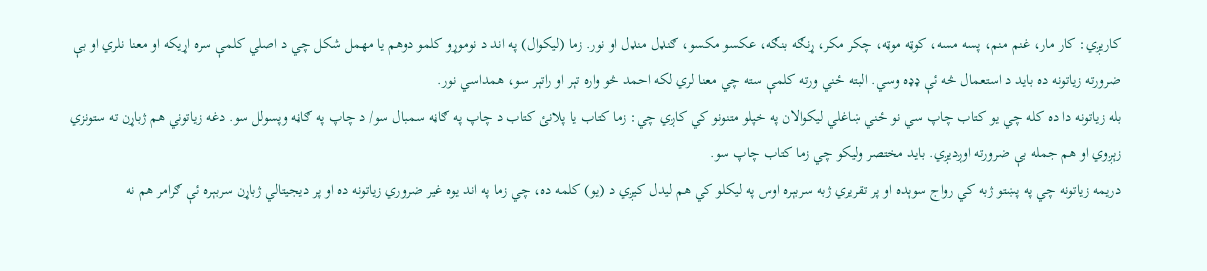کاریږي: کار مار، غنم منم، پسه مسه، کوټه موټه، چکر مکر، ړنګه بنګه، عکسو مکسو، ګنډل منډل او نور. زما (لیکوال) په اند د نوموړو کلمو دوهم یا مهمل شکل چي د اصلي کلمې سره اړیکه او معنا نلري او بې ضرورته زیاتونه ده باید د استعمال څه ئې ډډه وسي. البته ځني ورته کلمې سته چي معنا لري لکه احمد څو واره تېر او راتېر سو، همداسي نور.
بله زیاتونه دا ده کله چي یو کتاب چاپ سي نو ځني ښاغلي لیکوالان په خپلو متنونو کي کاږي چي: زما کتاب یا پلانئ کتاب د چاپ په ګاڼه سمبال سو/ د چاپ په ګاڼه وپسولل سو. دغه زیاتوني هم ژباړن ته ستونزي زېږوي او هم جمله بې ضرورته اوږدیږي. باید مختصر ولیکو چي زما کتاب چاپ سو.
دریمه زیاتونه چي په پښتو ژبه کي رواج سوېده او پر تقریري ژبه سربېره اوس په لیکلو کي هم لیدل کیږي د (یو) کلمه ده، چي زما په اند یوه غیر ضروري زیاتونه ده او پر دیجیتالي ژباړن سربېره ئې ګرامر هم نه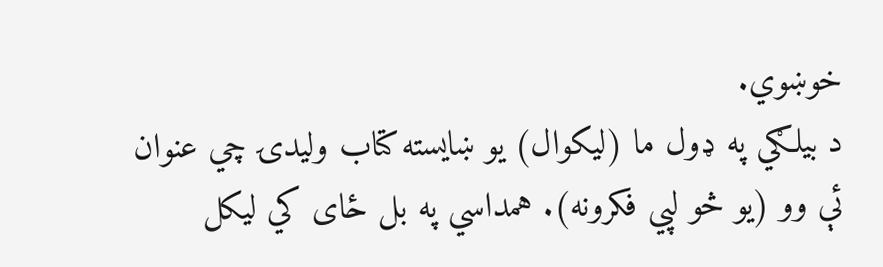خوښوي.
د بیلګي په ډول ما (لیکوال) یو ښایسته کتاب ولیدۍ چي عنوان ئې وو (یو څو لپي فکرونه). همداسي په بل ځای کي لیکل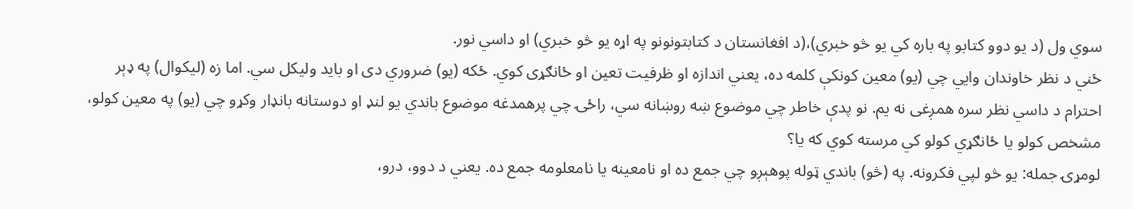سوي ول (د یو دوو کتابو په باره کي یو څو خبري)،(د افغانستان د کتابتونونو په اړه یو څو خبري) او داسي نور.
ځني د نظر خاوندان وایي چي (یو) معین کونکې کلمه ده، یعني اندازه او ظرفیت تعین او ځانګړی کوي. ځکه (یو) ضروري دی او باید ولیکل سي. اما زه (لیکوال) په ډېر احترام د داسي نظر سره همږغی نه یم. نو پدې خاطر چي موضوع ښه روښانه سي، راځۍ چي پرهمدغه موضوع باندي یو لنډ او دوستانه بانډار وکړو چي (یو) په معین کولو، مشخص کولو یا ځانګړي کولو کي مرسته کوي که یا؟
لومړۍ جمله: یو څو لپي فکرونه. په (څو) باندي ټوله پوهېږو چي جمع ده او نامعینه یا نامعلومه جمع ده. یعني د دوو، درو،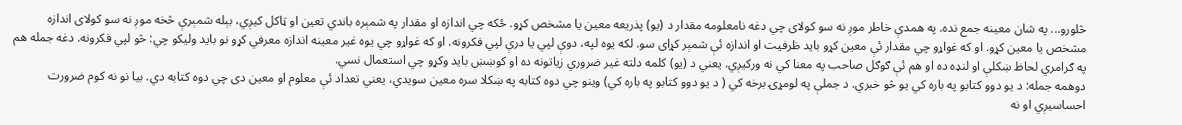څلورو... په شان معینه جمع نده. په همدې خاطر موږ نه سو کولای چي دغه نامعلومه مقدار د (یو) پذریعه معین یا مشخص کړو. ځکه چي اندازه او مقدار په شمېره باندي تعین او ټاکل کیږي، بېله شمېرې څخه موږ نه سو کولای اندازه مشخص یا معین کړو. او که غواړو چي مقدار ئې معین کړو باید ظرفیت او اندازه ئې شمېر کړای سو. لکه یوه لپه، دوې لپي یا درې لپي فکرونه. او که غواړو چي یوه غیر معینه اندازه معرفي کړو نو باید ولیکو چي: څو لپي فکرونه. دغه جمله هم په ګرامري لحاظ ښکلې او لنډه ده او هم ئې ګوګل صاحب په معنا کي نه ورکیږي. یعني د (یو) کلمه دلته غیر ضروري زیاتونه ده او کوښښ باید وکړو چي استعمال نسي.
دوهمه جمله: د یو دوو کتابو په باره کي یو څو خبري. د جملې په لومړۍ برخه کي ( د یو دوو کتابو په باره کي) وینو چي دوه کتابه په ښکلا سره معین سویدي، یعني تعداد ئې معلوم او معین دی چي دوه کتابه دي. بیا نو نه کوم ضرورت احساسیږي او نه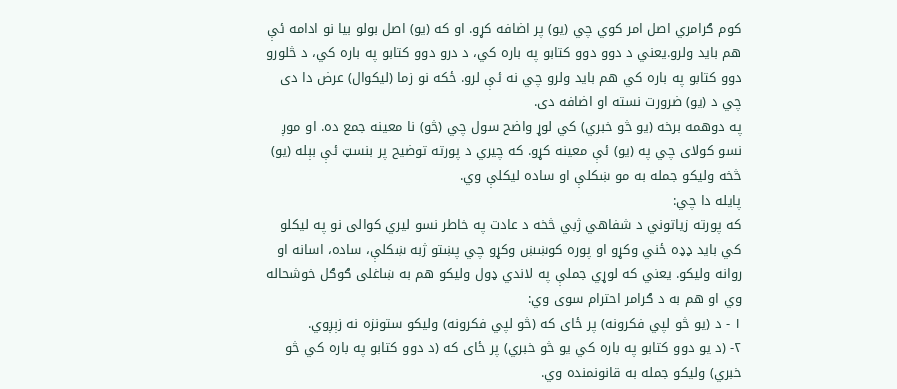کوم ګرامري اصل امر کوي چي (یو) پر اضافه کړو. او که (یو) اصل بولو بیا نو ادامه ئې هم باید ولرو.یعني د دوو دوو کتابو په باره کي، د درو دوو کتابو په باره کي، د څلورو دوو کتابو په باره کي هم باید ولرو چي نه ئې لرو. ځکه نو زما (لیکوال) عرض دا دی چي د (یو) ضرورت نسته او اضافه دی.
په دوهمه برخه (یو څو خبري) کي لوړ واضح سول چي (څو) نا معینه جمع ده. او موږ نسو کولای چي په (یو) ئې معینه کړو. که چیري د پورته توضیح پر بنسټ ئې بېله (یو) څخه ولیکو جمله به مو ښکلې او ساده لیکلې وي.
پایله دا چي:
که پورته زیاتوني د شفاهي ژبي څخه د عادت په خاطر نسو لیري کوالی نو په لیکلو کي باید ډډه ځني وکړو او پوره کوښښ وکړو چي پښتو ژبه ښکلې، ساده، اسانه او روانه ولیکو. یعني که لوړي جملې په لاندي ډول ولیکو هم به ښاغلی ګوګل خوشحاله وي او هم به د ګرامر احترام سوی وي:
۱ - د (یو څو لپي فکرونه) پر ځای که (څو لپي فکرونه) ولیکو ستونزه نه زېږوي.
۲- (د یو دوو کتابو په باره کي یو څو خبري) پر ځای که (د دوو کتابو په باره کي څو خبري) ولیکو جمله به قانونمنده وي.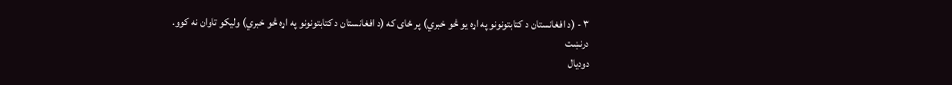۳ - (د افغانستان د کتابتونونو په اړه یو څو خبري) پر ځای که (د افغانستان د کتابتونونو په اړه څو خبري) ولیکو تاوان نه کوو.
درنښت
دودیال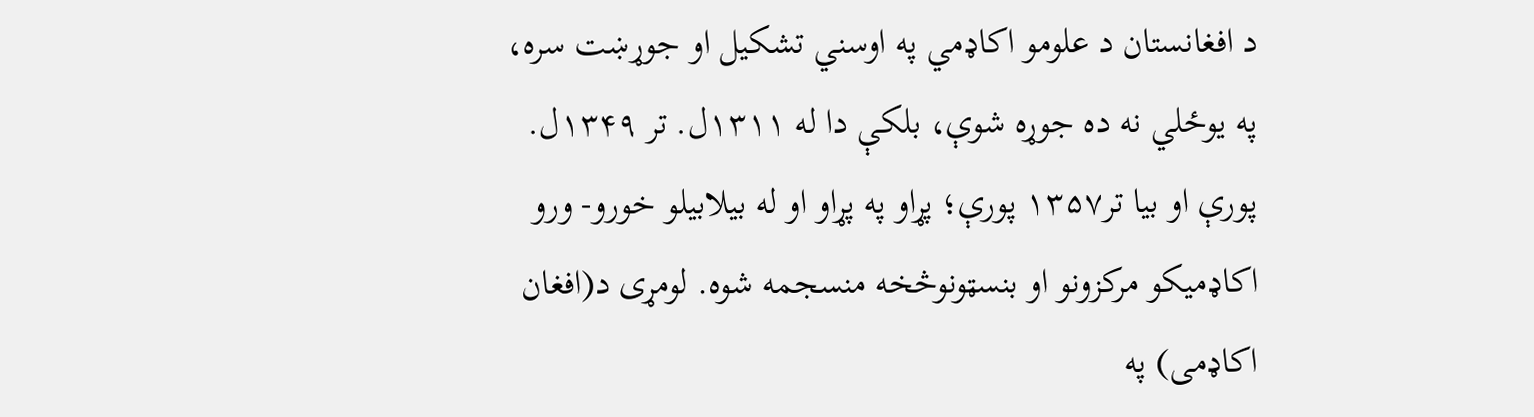د افغانستان د علومو اکاډمي په اوسني تشکیل او جوړښت سره، په یوځلي نه ده جوړه شوې، بلکې دا له ۱۳۱۱ل. تر ۱۳۴۹ل. پورې او بیا تر۱۳۵۷ پورې؛ پړاو په پړاو او له بیلابیلو خورو- ورو اکاډمیکو مرکزونو او بنسټونوڅخه منسجمه شوه. لومړی د(افغان اکاډمی) په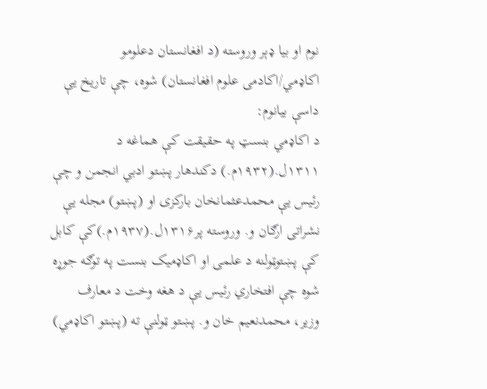نوم او بیا ډېر وروسته (د افغانستان دعلومو اکاډمي/اکادمی علوم افغانستان) شوه، چې تاریخ یې داسې بیانوم:
د اکاډمي بنسټ په حقیقت کې هماغه د ۱۳۱۱ل.(۱۹۳۲م.) دکندهار پښتو ادبي انجمن و چې رئیس یې محمدعثمانخان بارکزی او (پښتو) مجله یې نشراتی ارګان و. وروسته پر۱۳۱۶ل.(۱۹۳۷م.)کې کابل کې پښتوټولنه د علمی او اکاډمیک بنست په توګه جوړه شوه چې افتخاري رئیس یې د هغه وخت د معارف وزیر، محمدنعیم خان و. پښتو ټولنې ته (پښتو اکاډمي)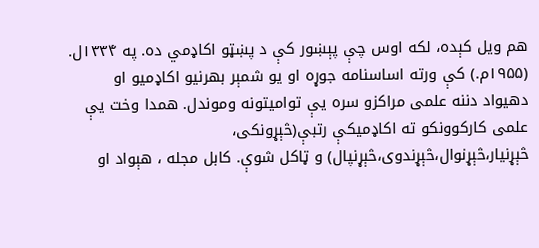هم ویل کېده، لکه اوس چې پېښور کې د پښټو اکاډمي ده. په ۱۳۳۴ل. (۱۹۵۵م.) کې ورته اساسنامه جوړه او یو شمېر بهرنیو اکاډمیو او دهیواد دننه علمی مراکزو سره یې توامیتونه وموندل. همدا وخت یې علمی کارکوونکو ته اکاډمیکې رتبې(څېړونکی، څېړنيار،څېړنوال،څېړندوی،څېړنپال) و ټاکل شوې. کابل مجله ، هېواد او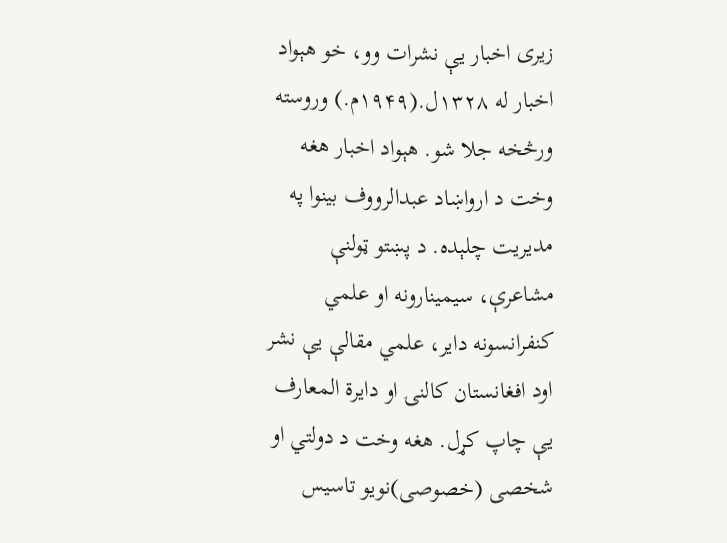زیری اخبار یې نشرات وو، خو هېواد اخبار له ۱۳۲۸ل.(۱۹۴۹م.) وروسته ورڅخه جلا شو. هېواد اخبار هغه وخت د ارواښاد عبدالرووف بینوا په مدیریت چلېده. د پښتو ټولنې مشاعرې، سیمینارونه او علمي کنفرانسونه دایر، علمي مقالې یې نشر اود افغانستان کالنۍ او دایرة المعارف یې چاپ کړل. هغه وخت د دولتي او شخصی (خصوصی)نویو تاسیس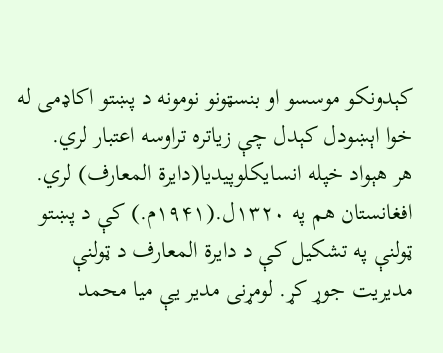کېدونکو موسسو او بنسټونو نومونه د پښتو اکاډمی له خوا اېښودل کېدل چې زیاتره تراوسه اعتبار لري.
هر هېواد خپله انسایکلوپیدیا(دایرة المعارف) لري. افغانستان هم په ۱۳۲۰ل.(۱۹۴۱م.) کې د پښتو ټولنې په تشکیل کې د دایرة المعارف د ټولنې مدیریت جوړ کړ. لومړنی مدیر یې میا محمد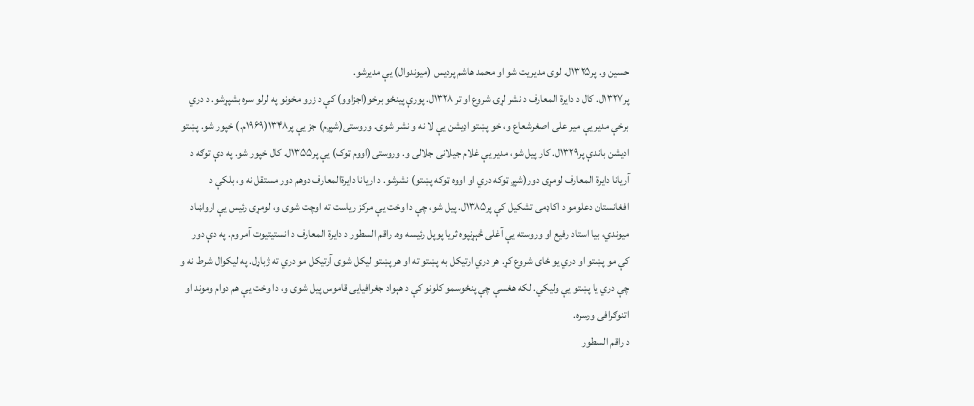حسین و. پر۱۳۲۵ل. لوی مدیریت شو او محمد هاشم پردیس (میوندوال) یې مدیرشو.
پر۱۳۲۷ل. کال د دایرة المعارف د نشر لړۍ شروع او تر ۱۳۲۸ل. پورې پینځو برخو(اجزاوو) کې د زرو مخونو په لرلو سره بشپړشو. د دري برخې مدیر یې میر علی اصغرشعاع و، خو پښتو اډیشن یې لا نه و نشر شوی. وروستی(شپږم) جز یې پر۱۳۴۸(۱۹۶۹م.) خپور شو. پښتو ادیشن باندې پر۱۳۲۹ل. کار پیل شو، مدیر یې غلام جیلانی جلالی و. وروستی(اووم ټوک) یې پر۱۳۵۵ل. کال خپور شو. په دې توګه د آریانا دایرة المعارف لومړی دور(شپږ ټوکه دري او اووه ټوکه پښتو) نشرشو. د اریانا دایرةالمعارف دوهم دور مستقل نه و، بلکې د افغانستان دعلومو د اکاډمی تشکیل کې پر۱۳۸۵ل. پیل شو، چې دا وخت یې مرکز ریاست ته اوچت شوی و، لومړی رئیس یې ارواښاد میوندي، بیا استاد رفیع او وروسته یې آغلی څېړنپوه ثریا پوپل رئیسه وه. راقم السطور د دایرة المعارف د انستیتیوت آمر وم. په دې دور کې مو پښتو او دري یو ځای شروع کړ. هر دري ارتیکل به پښتو ته او هر پښتو لیکل شوی آرتیکل مو دري ته ژباړل. په لیکوال شرط نه و چې دري یا پښتو یې ولیکي. لکه هغسې چې پنځوسمو کلونو کې د هېواد جغرافیایی قاموس پیل شوی و، دا وخت یې هم دوام وموند او اتنوګرافی ورسره.
د راقم السطور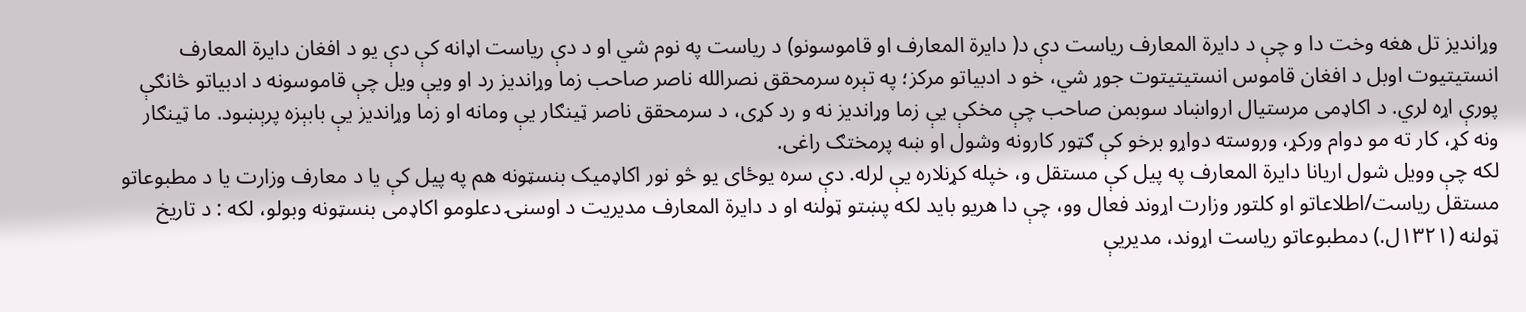وړاندیز تل هغه وخت دا و چې د دایرة المعارف ریاست دې د( دایرة المعارف او قاموسونو) د ریاست په نوم شي او د دې ریاست اډانه کې دې یو د افغان دایرة المعارف انستیتیوت اوبل د افغان قاموس انستیتیتوت جوړ شي، خو د ادبیاتو مرکز؛ په تېره سرمحقق نصرالله ناصر صاحب زما وړاندیز رد او ویې ویل چې قاموسونه د ادبیاتو څانګې پورې اړه لري. د اکاډمی مرستیال ارواښاد سوبمن صاحب چې مخکې یې زما وړاندیز نه و رد کړی، د سرمحقق ناصر ټینګار یې ومانه او زما وړاندیز یې بابېزه پرېښود. ما ټینګار ونه کړ، کار ته مو دوام ورکړ، وروسته دواړو برخو کې ګټور کارونه وشول او ښه پرمختګ راغی.
لکه چې وویل شول اریانا دایرة المعارف په پیل کې مستقل و، خپله کړنلاره یې لرله. دې سره یوځای یو څو نور اکاډمیک بنسټونه هم په پیل کې یا د معارف وزارت یا د مطبوعاتو مستقل ریاست/اطلاعاتو او کلتور وزارت اړوند فعال وو، چې دا هریو باید لکه پښتو ټولنه او د دایرة المعارف مدیریت د اوسنۍ دعلومو اکاډمی بنسټونه وبولو، لکه : د تاریخ ټولنه (۱۳۲۱ل.) دمطبوعاتو ریاست اړوند، مدیریې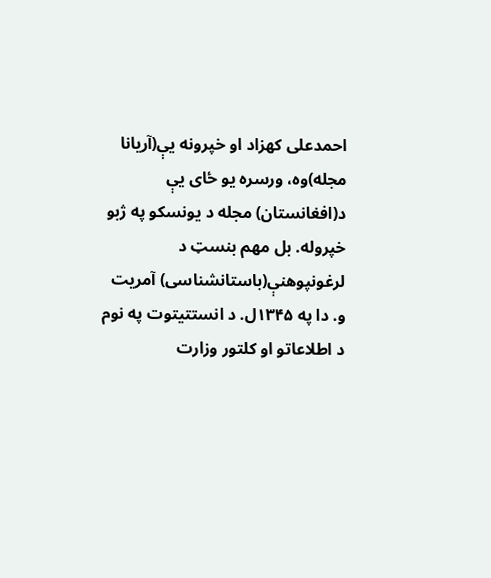احمدعلی کهزاد او خپرونه یې(آریانا مجله)وه، ورسره یو ځای یې د(افغانستان) مجله د یونسکو په ژبو خپروله. بل مهم بنسټ د لرغونپوهنې(باستانشناسی) آمریت و. دا په ۱۳۴۵ل. د انستتیتوت په نوم د اطلاعاتو او کلتور وزارت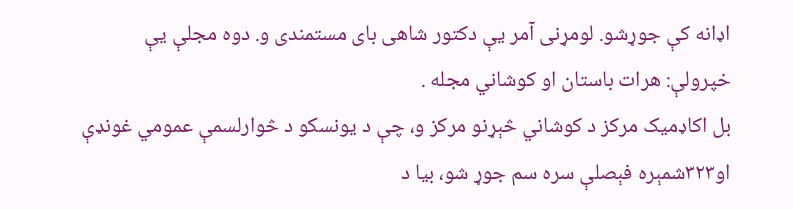اډانه کې جوړشو. لومړنی آمر یې دکتور شاهی بای مستمندی و. دوه مجلې یې خپرولې: هرات باستان او کوشاني مجله .
بل اکاډمیک مرکز د کوشاني څېړنو مرکز و، چې د یونسکو د څوارلسمې عمومي غونډې او۳۲۳شمېره فېصلې سره سم جوړ شو، بیا د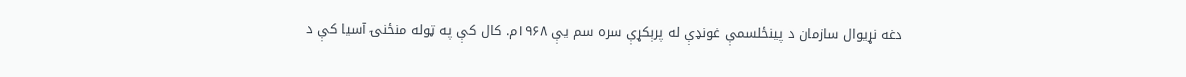دغه نړیوال سازمان د پینځلسمې غونډې له پرېکړې سره سم یې ۱۹۶۸م. کال کې په ټوله منځنۍ آسیا کې د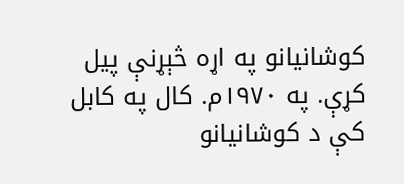کوشانیانو په اړه څېړنې پیل کړې. په ۱۹۷۰م. کال په کابل کې د کوشانیانو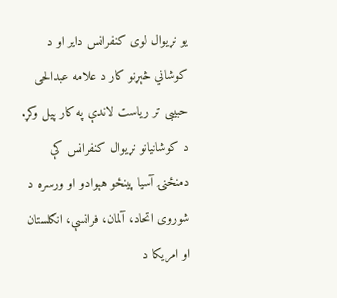یو نړیوال لوی کنفرانس دایر او د کوشاني څېړنو کار د علامه عبدالحی حبیبی تر ریاست لاندې په کار پیل وکړ. د کوشانیانو نړیوال کنفرانس کې دمنځنۍ آسیا پینځو هېوادو او ورسره د شوروی اتحاد، آلمان، فرانسې، انګلستان او امریکا د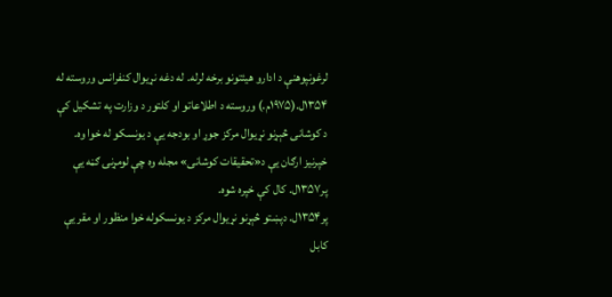لرغونپوهنې د ادارو هیئتونو برخه لرله. له دغه نړیوال کنفرانس وروسته له ۱۳۵۴ل.(۱۹۷۵م.) وروسته د اطلاعاتو او کلتور د وزارت په تشکیل کې د کوشانی څېړنو نړیوال مرکز جوړ او بودجه یې د یونسکو له خوا وه. خپرنیز ارګان یې د«تحقیقات کوشانی» مجله وه چې لومړنۍ ګڼه یې پر۱۳۵۷ل. کال کې خپره شوه.
پر۱۳۵۴ل. دپښتو څېړنو نړیوال مرکز د یونسکوله خوا منظور او مقر یې کابل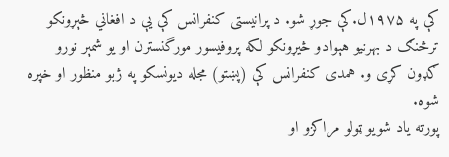کې په ۱۹۷۵ل.کې جوړ شو. د پرانیستی کنفرانس کې یې د افغاني څېړونکو ترڅنګ د بهرنیو هېوادو څیړونکو لکه پروفیسور مورگنسترن او یو شمېر نورو ګډون کړی و. همدی کنفرانس کې (پښتو) مجله دیونسکو په ژبو منظور او خپره شوه.
پورته یاد شویو ټولو مراکزو او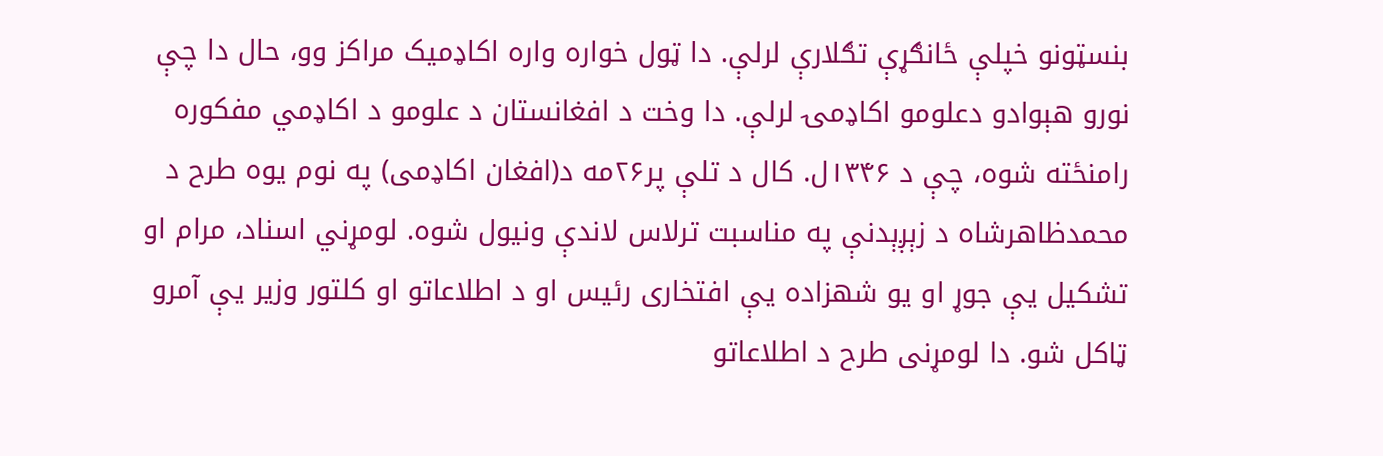بنسټونو خپلې ځانګړې تګلارې لرلې. دا ټول خواره واره اکاډمیک مراکز وو، حال دا چې نورو هېوادو دعلومو اکاډمۍ لرلې. دا وخت د افغانستان د علومو د اکاډمي مفکوره رامنځته شوه، چې د ۱۳۴۶ل. کال د تلې پر۲۶مه د(افغان اکاډمی) په نوم یوه طرح د محمدظاهرشاه د زېږېدنې په مناسبت ترلاس لاندې ونیول شوه. لومړني اسناد، مرام او تشکیل یې جوړ او یو شهزاده یې افتخاری رئیس او د اطلاعاتو او کلتور وزیر یې آمرو ټاکل شو. دا لومړنی طرح د اطلاعاتو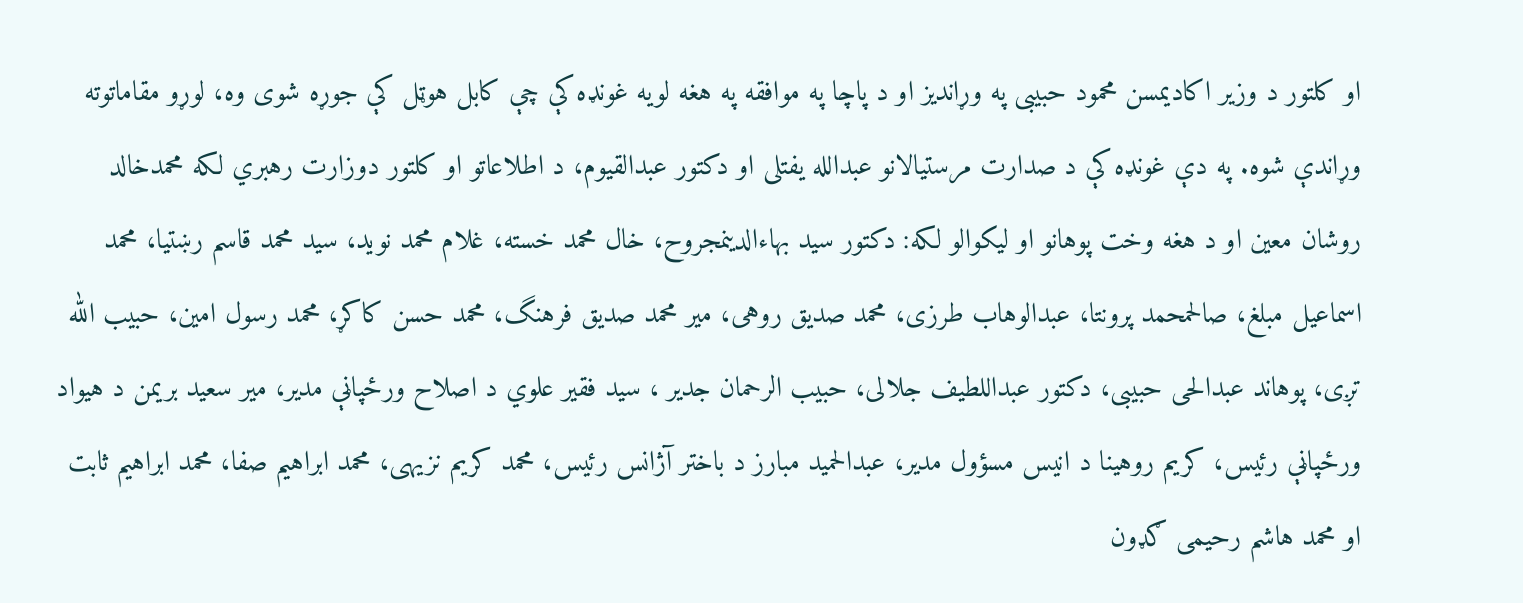او کلتور د وزیر اکادیمسن محمود حبیبی په وړاندیز او د پاچا په موافقه په هغه لویه غونډه کې چې کابل هوټل کې جوړه شوی وه، لوړو مقاماتوته وړاندې شوه. په دې غونډه کې د صدارت مرستیالانو عبدالله یفتلی او دکتور عبدالقیوم، د اطلاعاتو او کلتور دوزارت رهبري لکه محمدخالد روشان معین او د هغه وخت پوهانو او لیکوالو لکه: دکتور سید بهاءالدینمجروح، خال محمد خسته، غلام محمد نوید، سید محمد قاسم رښتیا، محمد اسماعیل مبلغ، صالحمحمد پرونتا، عبدالوهاب طرزی، محمد صدیق روهی، میر محمد صدیق فرهنگ، محمد حسن کاکړ، محمد رسول امین، حبیب الله تږی، پوهاند عبدالحی حبیبی، دکتور عبداللطیف جلالی، حبیب الرحمان جدیر ، سید فقیر علوي د اصلاح ورځپاڼې مدیر، میر سعید بریمن د هیواد ورځپاڼې رئیس، کریم روهینا د انیس مسؤول مدیر، عبدالحمید مبارز د باختر آژانس رئیس، محمد کریم نزیهی، محمد ابراهیم صفا، محمد ابراهیم ثابت او محمد هاشم رحیمی ګډون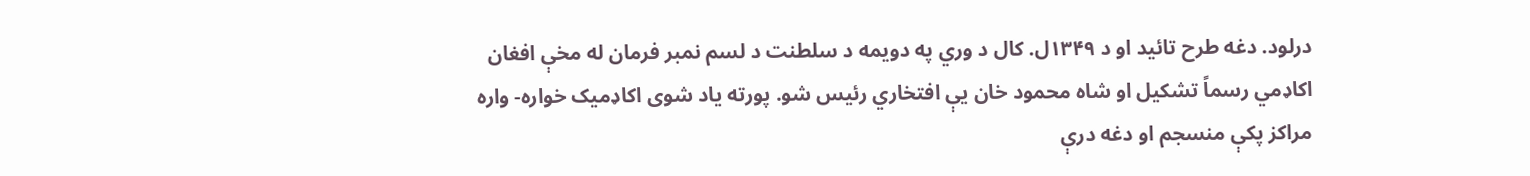درلود. دغه طرح تائید او د ۱۳۴۹ل. کال د وري په دویمه د سلطنت د لسم نمبر فرمان له مخې افغان اکاډمي رسماً تشکیل او شاه محمود خان یې افتخاري رئیس شو. پورته یاد شوی اکاډمیک خواره- واره مراکز پکې منسجم او دغه درې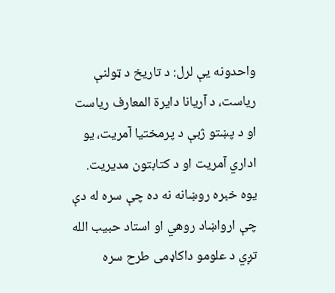واحدونه یې لرل: د تاریخ د ټولنې ریاست، د آریانا دایرة المعارف ریاست او د پښتو ژبې د پرمختیا آمریت، یو اداري آمریت او د کتابتون مدیریت.
یوه خبره روښانه نه ده چې سره له دې چې ارواښاد روهي او استاد حبیب الله تږي د علومو داکاډمی طرح سره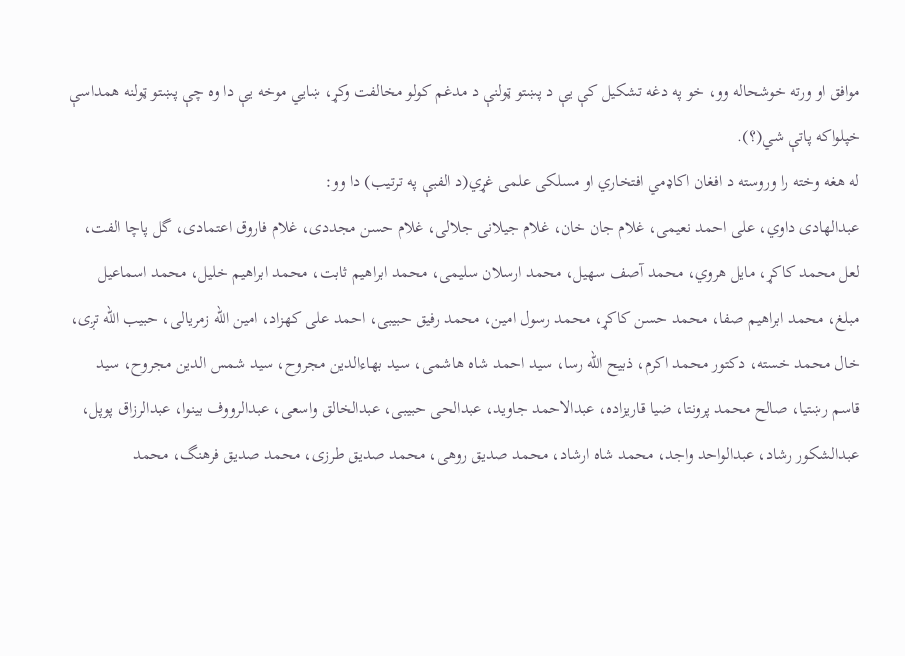موافق او ورته خوشحاله وو، خو په دغه تشکیل کې یې د پښتو ټولنې د مدغم کولو مخالفت وکړ، ښايي موخه یې دا وه چې پښتو ټولنه همداسې خپلواکه پاتې شي(؟).
له هغه وخته را وروسته د افغان اکاډمي افتخاري او مسلکی علمی غړي(د الفبې په ترتیب) دا وو:
عبدالهادی داوي، علی احمد نعیمی، غلام جان خان، غلام جیلانی جلالی، غلام حسن مجددی، غلام فاروق اعتمادی، گل پاچا الفت، لعل محمد کاکړ، مایل هروي، محمد آصف سهیل، محمد ارسلان سلیمی، محمد ابراهیم ثابت، محمد ابراهیم خلیل، محمد اسماعیل مبلغ، محمد ابراهیم صفا، محمد حسن کاکړ، محمد رسول امین، محمد رفیق حبیبی، احمد علی کهزاد، امین الله زمریالی، حبیب الله تږی، خال محمد خسته، دکتور محمد اکرم، ذبیح الله رسا، سید احمد شاه هاشمی، سید بهاءالدین مجروح، سید شمس الدین مجروح، سید قاسم رښتیا، صالح محمد پرونتا، ضیا قاریزاده، عبدالاحمد جاوید، عبدالحی حبیبی، عبدالخالق واسعی، عبدالرووف بینوا، عبدالرزاق پوپل، عبدالشکور رشاد، عبدالواحد واجد، محمد شاه ارشاد، محمد صدیق روهی، محمد صدیق طرزی، محمد صدیق فرهنگ، محمد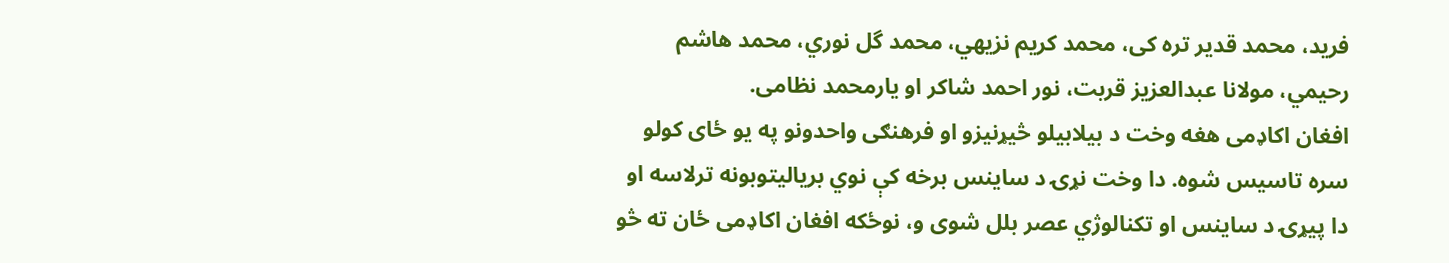فرید، محمد قدیر تره کی، محمد کریم نزیهي، محمد گل نوري، محمد هاشم رحیمي، مولانا عبدالعزیز قربت، نور احمد شاکر او یارمحمد نظامی.
افغان اکاډمی هغه وخت د بیلابیلو څیړنیزو او فرهنګی واحدونو په یو ځای کولو سره تاسیس شوه. دا وخت نړۍ د ساینس برخه کې نوي بریالیتوبونه ترلاسه او دا پیړۍ د ساینس او تکنالوژي عصر بلل شوی و، نوځکه افغان اکاډمی ځان ته څو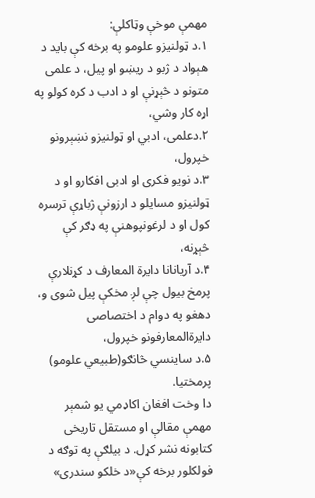مهمې موخې وټاکلې:
۱.د ټولنیزو علومو په برخه کې باید د هېواد د ژبو د ریښو او پیل، د علمی متونو د څېړنې او د ادب د کره کولو په اړه کار وشي،
۲.دعلمی، ادبي او ټولنیزو نښېرونو خپرول،
۳.د نویو فکری او ادبی افکارو او د ټولنیزو مسایلو د ارزونې ژباړې ترسره کول او د لرغونپوهنې په ډګر کې څېړنه،
۴.د آریانانا دایرة المعارف د کړنلارې پرمخ بیول چې لږ مخکې پیل شوی و، دهغو په دوام د اختصاصی دایرةالمعارفونو خپرول،
۵.د ساینسي څانګو(طبیعي علومو) پرمختیا.
دا وخت افغان اکاډمي یو شمېر مهمې مقالې او مستقل تاریخی کتابونه نشر کړل. د بیلګې په توګه د فولکلور برخه کې«د خلکو سندری»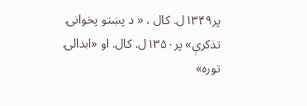پر۱۳۴۹ل. کال ، « د پښتو پخوانۍ تذکرې» پر۱۳۵۰ل. کال. او «ابدالۍ توره»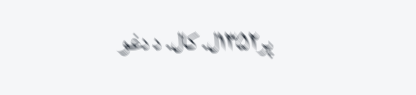پر۱۳۵۲ل. کال. د دغو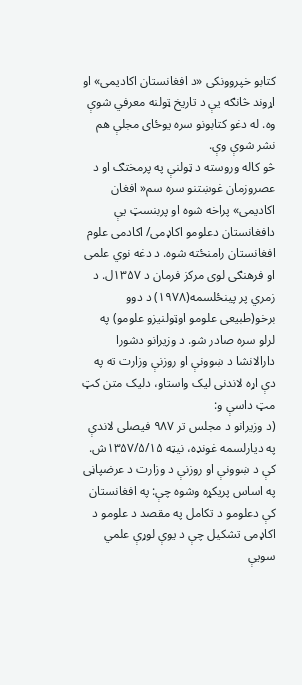کتابو خپروونکی «د افغانستان اکادیمی» او اړوند څانګه یې د تاریخ ټولنه معرفي شوې وه. له دغو کتابونو سره یوځای مجلې هم نشر شوې وې.
څو کاله وروسته د ټولنې په پرمختګ او د عصروزمان غوښتنو سره سم« افغان اکادیمی» پراخه شوه او پربنسټ یې دافغانستان دعلومو اکاډمی/ اکادمی علوم افغانستان رامنځته شوه. د دغه نوي علمی او فرهنګی لوی مرکز فرمان د ۱۳۵۷ل. د زمري پر پينځلسمه(۱۹۷۸) د دوو برخو(طبیعی علومو اوټولنیزو علومو) په لرلو سره صادر شو. د وزیرانو دشورا دارالانشا د ښوونې او روزنې وزارت ته په دې اړه لاندنی لیک واستاو، دلیک متن کټ مټ داسې و:
(د وزیرانو د مجلس تر ۹۸۷ فیصلی لاندې په دیارلسمه غونډه، نیټه ۱۳۵۷/۵/۱۵ش. کې د ښوونې او روزنې د وزارت د عرضپاڼی په اساس پریکړه وشوه چې: په افغانستان کې دعلومو د تکامل په مقصد د علومو د اکاډمی تشکیل چې د یوې لوړې علمي سویې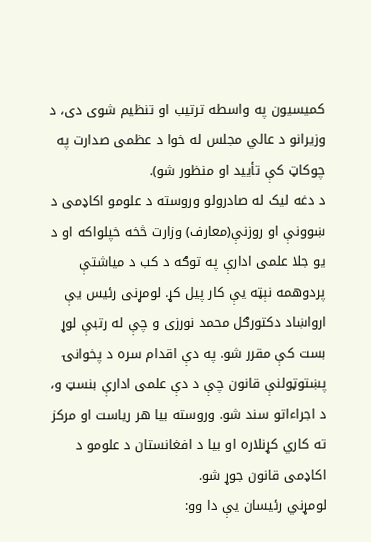کمیسیون په واسطه ترتیب او تنظیم شوی دی، د وزیرانو د عالي مجلس له خوا د عظمی صدارت په چوکاټ کې تأیید او منظور شو).
د دغه لیک له صادرولو وروسته د علومو اکاډمی د ښوونې او روزنې(معارف) وزارت څخه خپلواکه او د یو جلا علمی ادارې په توګه د کب د میاشتې پردوهمه نېټه یې کار پیل کړ. لومړنی رئیس یې ارواښاد دکتورګل محمد نورزی و چې له رتبې لوړ بست کې مقرر شو. په دې اقدام سره د پخوانۍ پښتوټولنې قانون چې د دې علمی ادارې بنسټ و، د اجراءاتو سند شو. وروسته بیا هر ریاست او مرکز ته کاري کړنلاره او بیا د افغانستان د علومو د اکاډمی قانون جوړ شو.
لومړني رئیسان یې دا وو: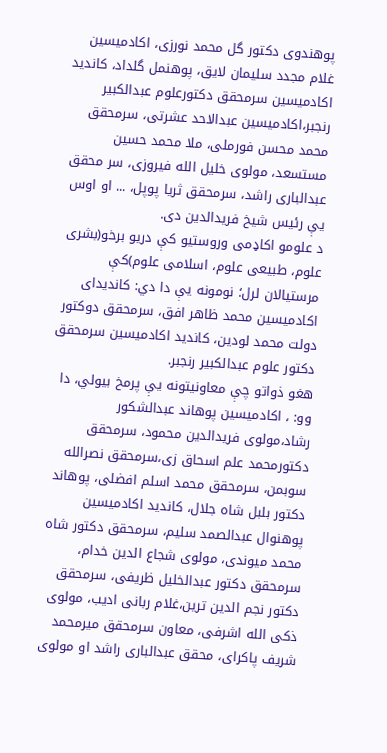پوهندوی دکتور گل محمد نورزی، اکادمیسین غلام مجدد سلیمان لایق، پوهنمل گلداد، کاندید اکادمیسین سرمحقق دکتورعلوم عبدالکبیر رنجبر،اکادمیسین عبدالاحد عشرتی، سرمحقق محمد محسن فورملی، ملا محمد حسین مستسعد، مولوی خلیل الله فیروزی، سر محقق عبدالباری راشد، سرمحقق ثریا پوپل، ... او اوس یې رئیس شیخ فریدالدین دی.
د علومو اکاډمی وروستیو کې دریو برخو(بشری علوم، طبیعی علوم، اسلامی علوم)کې مرستیالان لرل؛ نومونه یې دا دي: کاندیدای اکادمیسین محمد ظاهر افق، سرمحقق دوکتور دولت محمد لودین، کاندید اکادمیسین سرمحقق دکتور علوم عبدالکبیر رنجبر.
هغو ذواتو چې معاونیتونه یې پرمخ بیولي، دا وو: ، اکادمیسین پوهاند عبدالشکور رشاد،مولوی فریدالدین محمود، سرمحقق دکتورمحمد علم اسحاق زی،سرمحقق نصرالله سوبمن، سرمحقق محمد اسلم افضلی، پوهاند دکتور بلبل شاه جلال، کاندید اکادمیسین پوهنوال عبدالصمد سلیم، سرمحقق دکتور شاه محمد میوندی، مولوی شجاع الدین خدام، سرمحقق دکتور عبدالخلیل ظریفی، سرمحقق دکتور نجم الدین ترین،غلام ربانی ادیب، مولوی ذکی الله اشرفی، معاون سرمحقق میرمحمد شریف پاکرای، محقق عبدالباری راشد او مولوی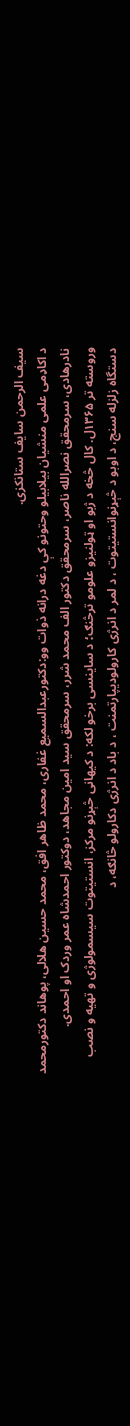سیف الرحمن سایف ستانکزی.
د اکاډمی علمی منشیان بیلابیلو وحتونو کې دغه درانه ذوات وو:دکتورعبدالسمیع غفاری، محمد ظاهر افق، محمد حسین هلالی، پوهاند دکتورمحمد نادرهادی، سرمحقق نصرالله ناصر، سرمحقق دکتور الف محمد شرر، سرمحقق سید امین مجاهد، دوکتور احمدشاه عمر وردک او احمدی.
وروسته تر ۱۳۶۵ل. کال څخه د ژبو او ټولنیزو علومو ترڅنګ؛ د ساینسی برخو لکه: د کیهانی څېړنو مرکز، انستیتوت سیسمولوژی و تهیه و نصب دستگاه زلزله سنج، د اوبو د څېړنوانستیتوت ، د لمر د انرژی کارولودیپارتمنت ، د باد د انرژی دکارولو څانګه، د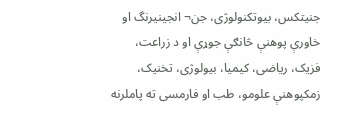جنیتکس، بیوتکنولوژی، جن¬ انجینیرنگ او خاورې پوهنې څانګې جوړې او د زراعت، فزیک، ریاضی، کیمیا، بیولوژی، تخنیک، زمکپوهنې علومو، طب او فارمسی ته پاملرنه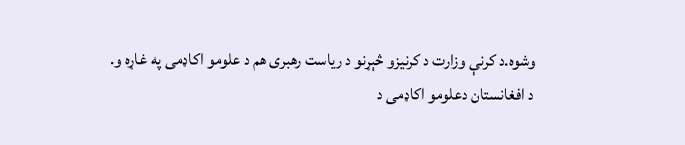وشوه.د کرنې وزارت د کرنیزو څېړنو د ریاست رهبری هم د علومو اکاډمی په غاړه و.
د افغانستان دعلومو اکاډمی د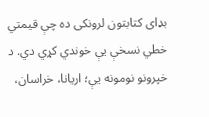بډای کتابتون لرونکی ده چې قیمتي خطي نسخې یې خوندي کړي دي. د خپرونو نومونه یې؛ اریانا، خراسان،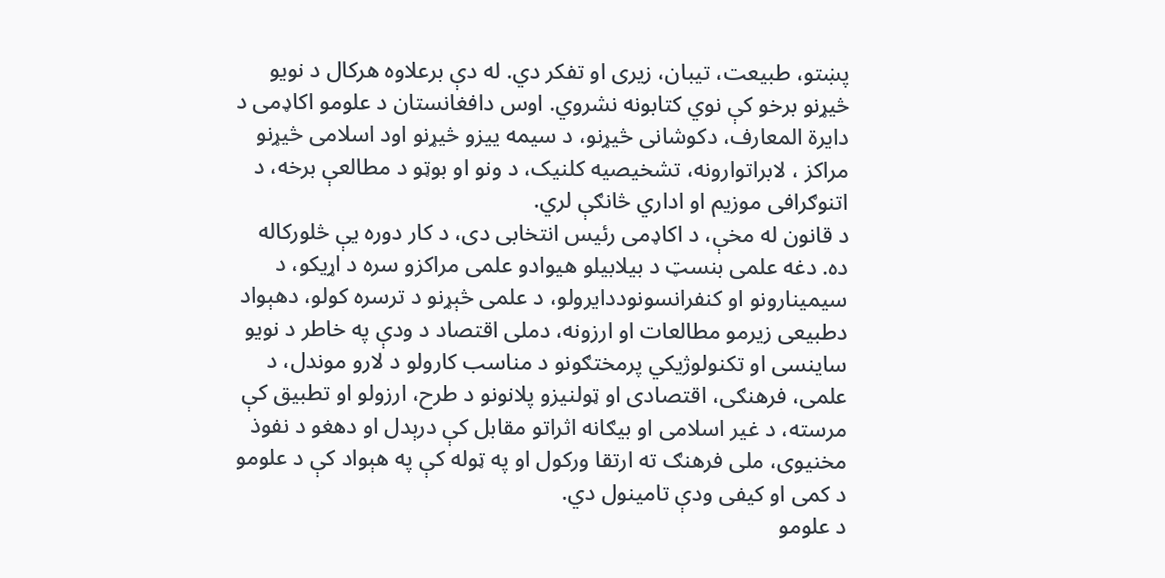پښتو، طبیعت، تیبان، زیری او تفکر دي. له دې برعلاوه هرکال د نویو څیړنو برخو کې نوي کتابونه نشروي. اوس دافغانستان د علومو اکاډمی د دایرة المعارف، دکوشانی څیړنو، د سیمه ییزو څیړنو اود اسلامی څیړنو مراکز ، لابراتوارونه، تشخیصیه کلنیک، د ونو او بوټو د مطالعې برخه، د اتنوګرافی موزیم او اداري څانګې لري.
د قانون له مخې، د اکاډمی رئیس انتخابی دی، د کار دوره یې څلورکاله ده. دغه علمی بنسټ د بیلابیلو هیوادو علمی مراکزو سره د اړیکو، د سیمینارونو او کنفرانسونوددایرولو، د علمی څېړنو د ترسره کولو، دهېواد دطبیعی زیرمو مطالعات او ارزونه، دملی اقتصاد د ودې په خاطر د نویو ساینسی او تکنولوژیکي پرمختګونو د مناسب کارولو د لارو موندل، د علمی، فرهنګی، اقتصادی او ټولنیزو پلانونو د طرح، ارزولو او تطبیق کې مرسته، د غیر اسلامی او بیګانه اثراتو مقابل کې درېدل او دهغو د نفوذ مخنیوی، ملی فرهنګ ته ارتقا ورکول او په ټوله کې په هېواد کې د علومو د کمی او کیفی ودې تامینول دي.
د علومو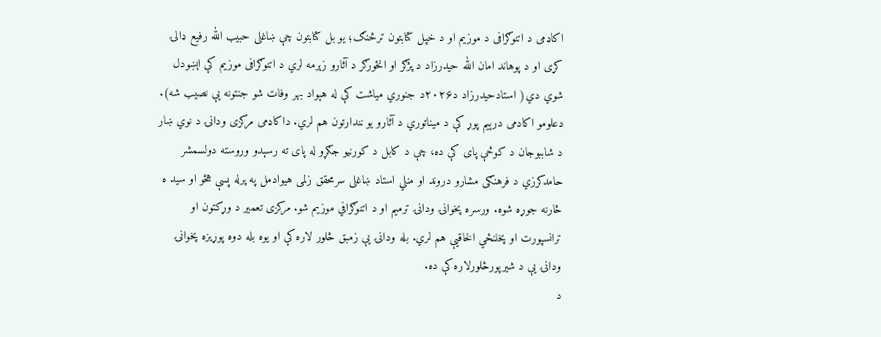اکاډمی د اتنوګرافی د موزیم او د خپل کتابتون ترڅنګ؛ یو بل کتابتون چې ښاغلی حبیب الله رفیع ډالۍ کړی او د پوهاند امان الله حیدرزاد د پژګر او انځورګر د آثارو زېرمه لري د اتنوګرافی موزیم کې اېښودل شوي دي( استادحیدرزاد د۲۰۲۶د جنوري میاشت کې له هېواد بهر وفات شو جنتونه یې نصیب شه). دعلومو اکادمی درېیم پوړ کې د میناتوري د آثارو یو نندارتون هم لري. داکاډمی مرکزی ودانۍ د نوي ښار د شاببوجان د کوڅې پای کې ده، چې د کابل د کورنیو جګړو له پای ته رسېدو وروسته دولسمشر حامدکرزي د فرهنګی مشارو دروند او منلي استاد ښاغلی سرمحقق زلمی هیوادمل په پرله پسې هڅو او سید ه څارنه جوړه شوه. ورسره پخوانۍ ودانۍ ترمیم او د اتنوګرافي موزیم شو. مرکزی تعمیر د وړکتون او ترانسپورت او پخلنځي الخاقیې هم لري. بله ودانۍ یې زمبق څلور لاره کې او یوه بله دوه پوړیزه پخوانۍ ودانۍ یې د شیرپورڅلورلاره کې ده.
د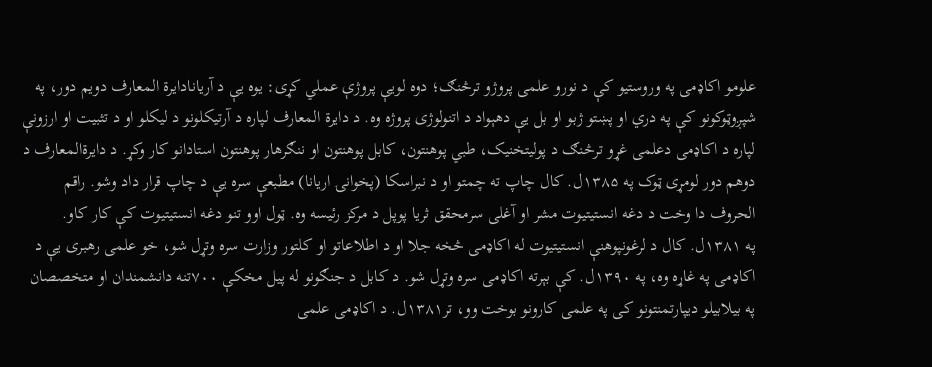علومو اکاډمی په وروستیو کې د نورو علمی پروژو ترڅنګ؛ دوه لویې پروژې عملي کړی: یوه یې د آریانادایرة المعارف دویم دور، په شپږوټوکونو کې په دري او پښتو ژبو او بل یې دهېواد د اتنولوژی پروژه وه. د دایرة المعارف لپاره د آرتیکلونو د لیکلو او د تثبیت او ارزونې لپاره د اکاډمی دعلمی غړو ترڅنګ د پولیتخنیک، طبي پوهنتون، کابل پوهنتون او ننګرهار پوهنتون استادانو کار وکړ. د دایرةالمعارف د دوهم دور لومړی ټوک په ۱۳۸۵ل. کال چاپ ته چمتو او د نبراسکا (پخوانۍ اریانا) مطبعې سره یې د چاپ قرار داد وشو. راقم الحروف دا وخت د دغه انستیتیوت مشر او آغلی سرمحقق ثریا پوپل د مرکز رئیسه وه. ټول اوو تنو دغه انستیتیوت کې کار کاو.
په ۱۳۸۱ل. کال د لرغونپوهنې انستیتیوت له اکاډمی څخه جلا او د اطلاعاتو او کلتور وزارت سره وتړل شو، خو علمی رهبری یې د اکاډمی په غاړه وه، په ۱۳۹۰ل. کې بېرته اکاډمی سره وتړل شو. د کابل د جنګونو له پیل مخکې ۷۰۰تنه دانشمندان او متخصصان په بیلابیلو دیپارتمنتونو کی په علمی کارونو بوخت وو، تر۱۳۸۱ل. د اکاډمی علمی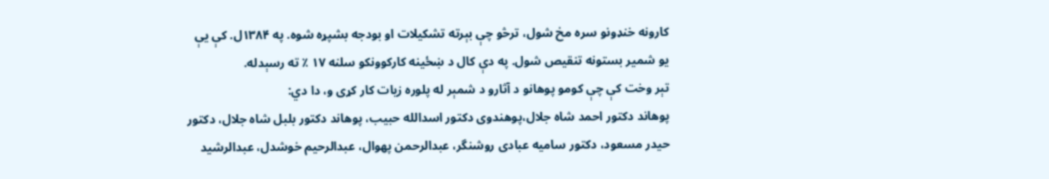کارونه خنډونو سره مخ شول، ترڅو چې بېرته تشکیلات او بودجه بشپړه شوه. په ۱۳۸۴ل. کې یې یو شمیر بستونه تنقیص شول. په دې کال د ښځینه کارکوونکو سلنه ۱۷ ٪ ته رسېدله.
تېر وخت کې چې کومو پوهانو د آثارو د شمېر له پلوره زیات کار کړی و، دا دي:
پوهاند دکتور احمد شاه جلال،پوهندوی دکتور اسدالله حبیب، پوهاند دکتور بلبل شاه جلال، دکتور حیدر مسعود، دکتور سامیه عبادی روشنگر، عبدالرحمن پهوال، عبدالرحیم خوشدل، عبدالرشید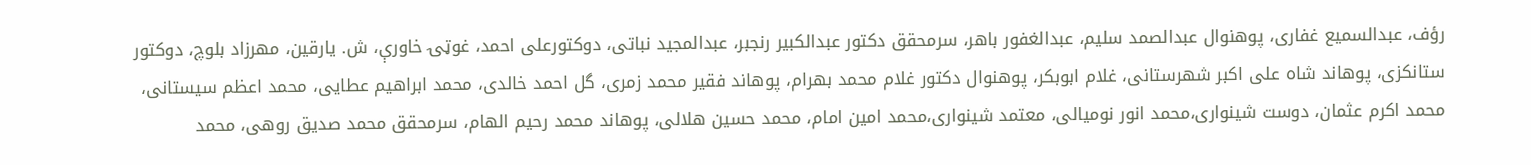رؤف، عبدالسمیع غفاری، پوهنوال عبدالصمد سلیم، عبدالغفور باهر، سرمحقق دکتور عبدالکبیر رنجبر، عبدالمجید نباتی، دوکتورعلی احمد، غوټۍ خاورې، ش. یارقین، مهرزاد بلوچ، دوکتور ستانکزی، پوهاند شاه علی اکبر شهرستانی، غلام ابوبکر، پوهنوال دکتور غلام محمد بهرام، پوهاند فقیر محمد زمری، گل احمد خالدی، محمد ابراهیم عطایی، محمد اعظم سیستانی، محمد اکرم عثمان، دوست شینواری،محمد انور نومیالی، معتمد شینواری،محمد امین امام، محمد حسین هلالی، پوهاند محمد رحیم الهام، سرمحقق محمد صدیق روهی، محمد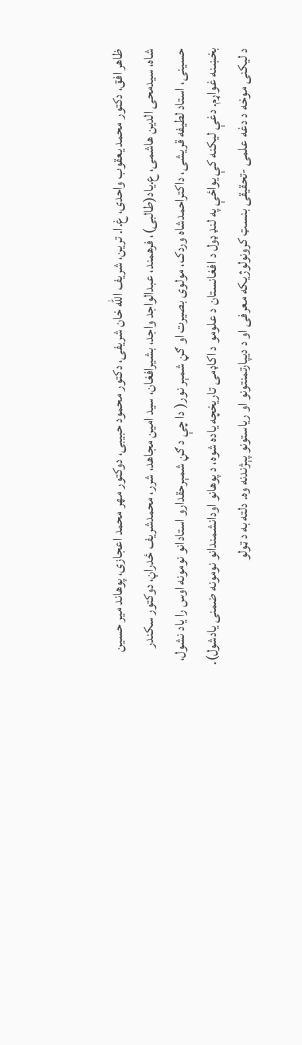ظاهر افق، دکتور محمد یعقوب واحدی، غ.ا. ترین، شریف الله خان شریفی، دکتور محمود حبیبی، دوکتور مهر محمد اعجازی، پوهاند میر حسین شاه، سیدمحی الدین هاشمی، ع.یاد(طالبی)، فرهمند، عبدالواجد واجد، بشیرافغان، سید امین مجاهد، شرر، محمدشریف ځدراڼ، دوکتور سکندر حسینی، استاد لطیفه قریشی، داکتراحمدشاه وردک، مولوی بصیرت او ګڼ شمېر نور( دا چې د ګڼ شمېرحقدارو استادانو نومونه اوس را یاد نشول، بخښنه غواړم. دغې لیکنه کې یواځې په لنډ ډول د افغانستان د علومو د اکاډمی تاریخچه یاده شوه، د پوهانو اودانشمندانو نومونه ضمنی یادشول). د لیکنی موخه د دغه علمی -تحقیقی بنسټ کرونولوژیکه معرفی او د دیپارتمنتونو او ریاستونو پېژندنه وه. دلته به د ټولو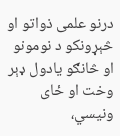درنو علمی ذواتو او څېړونکو د نومونو او څانګو یادول ډېر وخت او ځای ونیسي،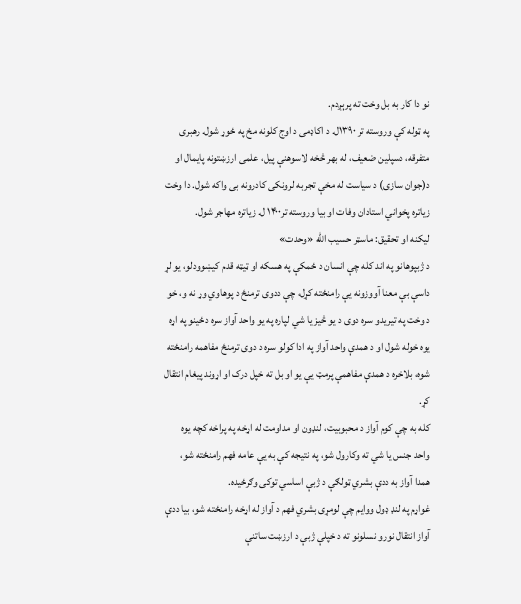نو دا کار به بل وخت ته پرېږدم.
په ټوله کې وروسته تر ۱۳۹۰ل. د اکاډمی د اوج کلونه مخ په ځوړ شول. رهبری متفرقه، دسپلین ضعیف، له بهر څخه لاسوهنې پیل، علمی ارزښتونه پایمال او د(جوان سازی) د سیاست له مخې تجربه لرونکی کادرونه بی واکه شول. دا وخت زیاتره پخواني استادان وفات او بیا وروسته تر۱۴۰۰ ل. زیاتره مهاجر شول.
لیکنه او تحقیق: ماسټر حسیب الله «وحدت»
د ژبپوهانو په اند کله چې انسان د ځمکې په هسکه او ټیټه قدم کیښوودلو، يو لړ داسې بې معنا آووزونه يې رامنځته کړل، چې ددوی ترمنځ د پوهاوي وړ نه و، خو د وخت په تیریدو سره دوی د یو څیز یا شي لپاره په یو واحد آواز سره دځینو په اړه یوه خوله شول او د همدې واحد آواز په ادا کولو سره د دوی ترمنځ مفاهمه رامنځته شوه، بلاخره د همدې مفاهمې پرمټ یې يو او بل ته خپل درک او اړوند پیغام انتقال کړ.
کله به چې کوم آواز د محبوبیت، لنډون او مداومت له اړخه په پراخه کچه يوه واحد جنس یا شي ته وکارول شو، په نتیجه کې به یې عامه فهم رامنځته شو، همدا آواز به ددې بشري ټولګې د ژبې اساسي توکی وګرځیده.
غواړم په لنډ ډول ووایم چې لومړی بشري فهم د آواز له اړخه رامنځته شو، بيا ددې آواز انتقال نورو نسلونو ته د خپلې ژبې د ارزښت ساتنې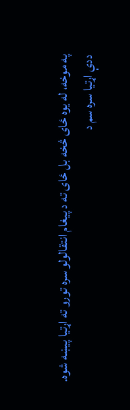په موخه، له يوه ځای څخه بل ځای ته د پيغام انتقالولو سره تورو ته اړتيا پيښه شوه.
ددې اړتیا سره سم د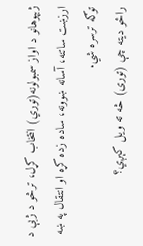ژبپوهانو د اواز سمبولونه(توري) انتخاب کړل، ترڅو د ژبې د ارزښت ساتنه، آسانه ښوونه، ساده زده کړه او انتقال په ښه توګه ترسره شي.
راځو دیته چې (توری) څه ته ويل کېږي؟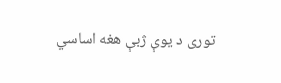توری د یوې ژبې هغه اساسي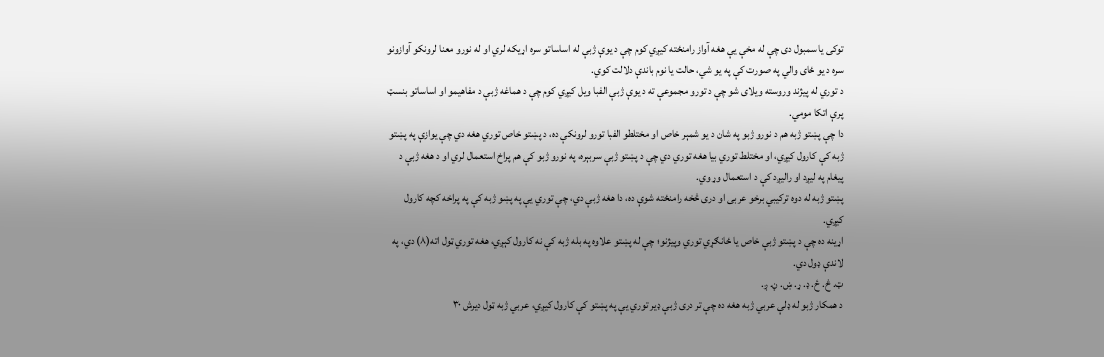توکی یا سمبول دی چې له مخې یې هغه آواز رامنځته کیږي کوم چې د یوې ژبې له اساساتو سره اړیکه لري او له نورو معنا لرونکو آوازونو سره د یو ځای والي په صورت کې په یو شي، حالت یا نوم باندې دلالت کوي.
د توري له پیژند وروسته ويلای شو چې د تورو مجموعې ته د یوې ژبې الفبا ويل کیږي کوم چې د هماغه ژبې د مفاهيمو او اساساتو بنسټ پرې اتکا مومي.
دا چې پښتو ژبه هم د نورو ژبو په شان د یو شمېر خاص او مختلطو الفبا تورو لرونکې ده، د پښتو خاص توري هغه دي چې يوازې په پښتو ژبه کې کارول کیږي، او مختلط توري بیا هغه توري دي چې د پښتو ژبې سربېره، په نورو ژبو کې هم پراخ استعمال لري او د هغه ژبې د پیغام په ليږد او رالیږد کې د استعمال وړ وي.
پښتو ژبه له دوه ترکیبي برخو عربی او دری څخه رامنځته شوې ده، دا هغه ژبې دي، چې توري يې په پښو ژبه کې په پراخه کچه کارول کیږي.
اړینه ده چې د پښتو ژبې خاص یا ځانګړي توري وپيژنو؛ چې له پښتو علاوه په بله ژبه کې نه کارول کېږي، هغه توري ټول اته(۸) دي، په لاندې ډول دي.
ټ. څ. ځ. ډ. ړ. ښ. ڼ. ږ.
د همکار ژبو له ډلې عربي ژبه هغه ده چې تر دری ژبې ډیر توري یې په پښتو کې کارول کیږي، عربي ژبه ټول دیرش ۳۰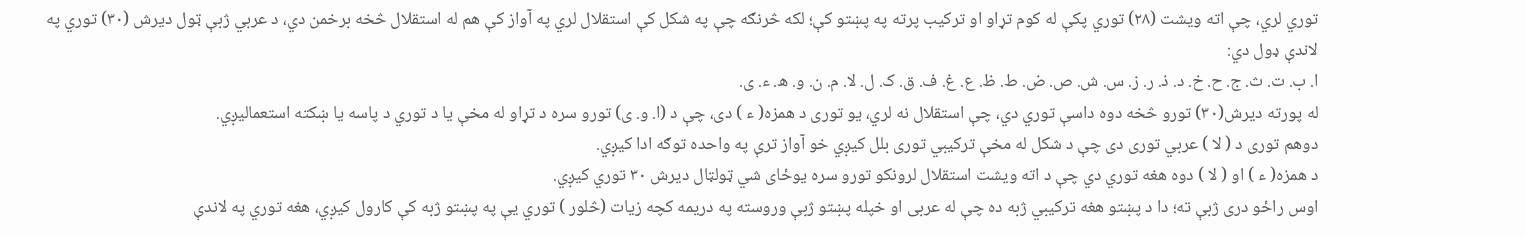توري لري، چې اته ویشت (۲۸) توري پکې له کوم تړاو او ترکیب پرته په پښتو کې؛ لکه څرنګه چې په شکل کې استقلال لري په آواز کې هم له استقلال څخه برخمن دي، د عربي ژبې ټول دیرش (۳۰) توري په لاندې ډول دي:
ا. ب. ت. ث. ج. ح. خ. د. ذ. ر. ز. س. ش. ص. ض. ط. ظ. ع. غ. ف. ق. ک. ل. لا. م. ن. و. ه. ء. ی.
له پورته دیرش(۳۰) تورو څخه دوه داسې توري دي، چې استقلال نه لري، يو توری د همزه( ء ) دی، چې د (ا. و. ی) تورو سره د تړاو له مخې یا د توري د پاسه یا ښکته استعمالیږي.
دوهم توری د ( لا ) عربي توری دی چې د شکل له مخې ترکیبي توری بلل کیږي خو آواز ترې په واحده توګه ادا کیږي.
د همزه( ء ) او ( لا ) دوه هغه توري دي چې د اته ویشت استقلال لرونکو تورو سره يوځای شي ټولټال دیرش ۳۰ توري کیږي.
اوس راځو دری ژبې ته؛ دا د پښتو هغه ترکیبي ژبه ده چې له عربی او خپله پښتو ژبې وروسته په دریمه کچه زیات (څلور ) توري یې په پښتو ژبه کې کارول کیږي، هغه توري په لاندې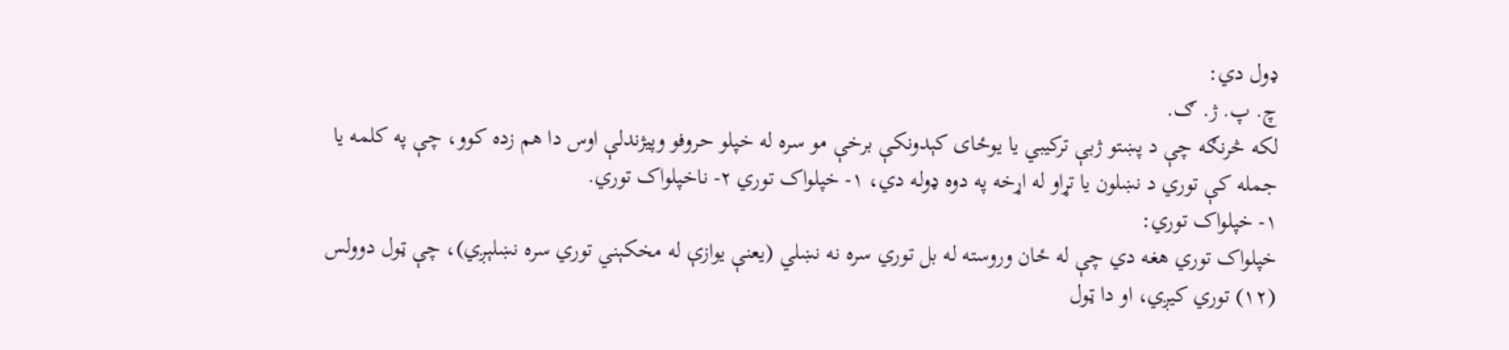ډول دي:
چ. پ. ژ. ګ.
لکه څرنګه چې د پښتو ژبې ترکیبي یا یوځای کېدونکې برخې مو سره له خپلو حروفو وپیژندلې اوس دا هم زده کوو، چې په کلمه یا جمله کې توري د نښلون یا تړاو له اړخه په دوه ډوله دي، ۱- خپلواک توري ۲- ناخپلواک توري.
۱- خپلواک توري:
خپلواک توري هغه دي چې له ځان وروسته له بل توري سره نه نښلي (یعنې یوازې له مخکېني توري سره نښلېږي)، چې ټول دوولس (۱۲) توري کیږي، او دا ټول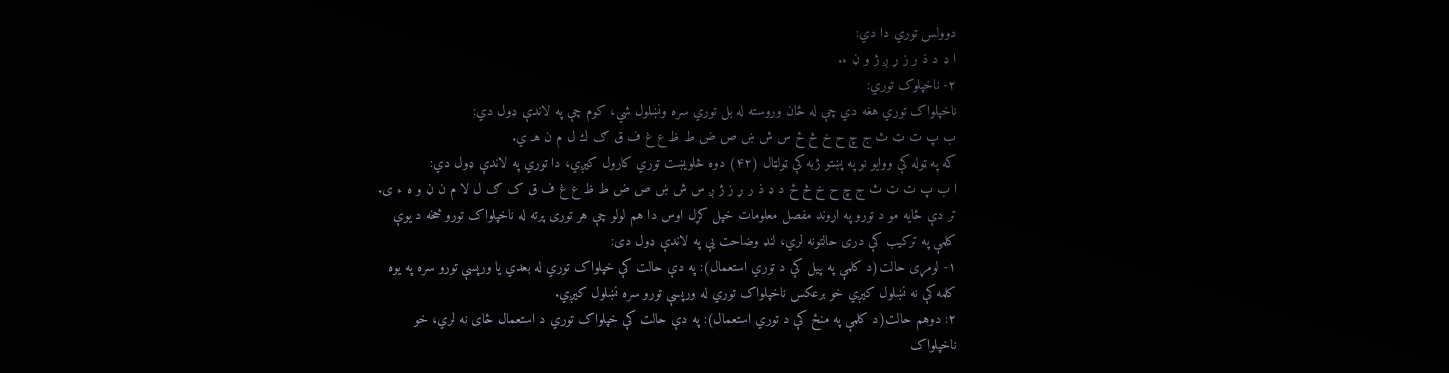دوولس توري دا دي:
ا ډ د ذ ر ز ړ ږ ژ و ڼ ء.
۲- ناخپلوک توري:
ناخپلواک توري هغه دي چې له ځان وروسته له بل توري سره ونښلول شي، کوم چې په لاندې ډول دي:
ب پ ت ټ ث ج چ ح خ څ ځ س ش ښ ص ض ط ظ ع غ ف ق ګ ك ل م ن هـ ي.
که په ټوله کې ووایو نو په پښتو ژبه کې ټولټال (۴۲) دوه څلویښت توري کارول کیږي، دا توري په لاندې ډول دي:
ا ب پ ت ټ ث ج چ ح خ څ ځ د ډ ذ ر ړ ز ژ ږ س ش ښ ص ض ط ظ ع غ ف ق ک ګ ل لا م ن ڼ و ه ء ی.
تر دې ځایه مو د تورو په اړوند مفصل معلومات خپل کړل اوس دا هم لولو چې هر توری پرته له ناخپلواک تورو څخه د يوې کلمې په ترکیب کې دری حالتونه لري، لنډ وضاحت یې په لاندې ډول دی:
۱- لومړی حالت(د کلمې په پیل کې د توري استعمال): په دې حالت کې خپلواک توري له بعدي یا ورپسې تورو سره په يوه کلمه کې نه نښلول کیږي خو برعکس ناخپلواک توري له ورپسې تورو سره نښلول کیږي.
۲: دوهم حالت(د کلمې په منځ کې د توري استعمال): په دې حالت کې خپلواک توري د استعمال ځای نه لري، خو ناخپلواک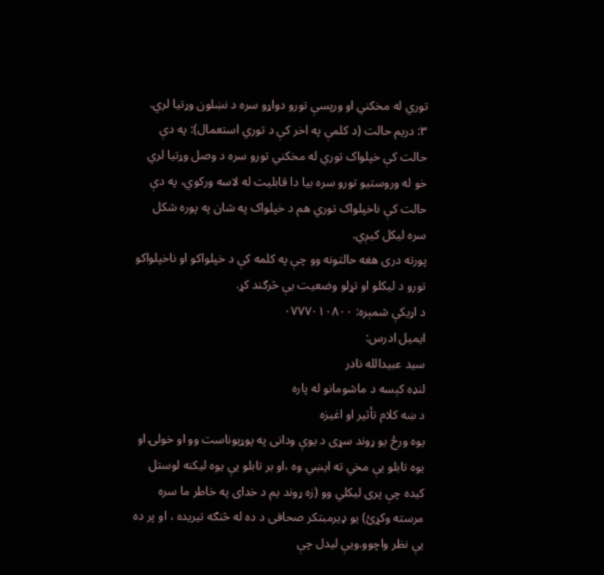توري له مخکني او ورپسې تورو دواړو سره د نښلون وړتیا لري.
۳: دریم حالت (د کلمې په اخر کې د توري استعمال): په دې حالت کې خپلواک توري له مخکني تورو سره د وصل وړتیا لري خو له وروستيو تورو سره بیا دا قابلیت له لاسه ورکوي، په دې حالت کې ناخپلواک توري هم د خپلواک په شان په پوره شکل سره ليکل کیږي.
پورته دری هغه حالتونه وو چې په کلمه کې د خپلواکو او ناخپلواکو تورو د ليکلو او تړلو وضعیت یې څرګند کړ.
د اړیکې شمېره: ۰۷۷۷۰۱۰۸۰۰
ایمیل ادرس:
سید عبیدالله نادر
لنډه کېسه د ماشومانو له پاره
د ښه کلام تأثیر او اغیزه
یوه ورځ یو ړوند سړی د یوې ودانی په پوړیوناست وو او خولۍ او یوه تابلو یې مخي ته ایښي وه ،او بر تابلو یې یوه لیکنه لوستل کیده چې پری لیکلي وو (زه ړوند یم د خدای په خاطر ما سره مرسته وکړئ) یو ډیرمبتکر صحافی د ده له څنګه تیریده ، او پر ده یې نظر واچوو.ویې لیدل چې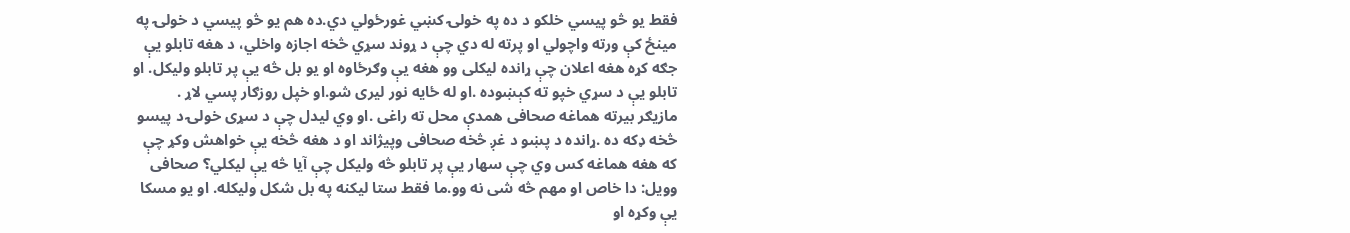فقط یو څو پیسي خلکو د ده په خولۍ کښي غورځولي دي.ده هم یو څو پیسي د خولۍ په مینځ کې ورته واچولي او پرته له دي چې د ړوند سړي څخه اجازه واخلي، د هغه تابلو یې جګه کړه هغه اعلان چې ړانده لیکلی وو هغه یې وګرځاوه او یو بل څه یې پر تابلو ولیکل. او تابلو یې د سړي خپو ته کېښوده .او له ځایه نور لیری شو.او خپل روزګار پسي لاړ .
مازیګر بیرته هماغه صحافی همدې محل ته راغی .او وي لیدل چې د سړی خولۍ د پیسو څخه ډکه ده .ړانده د پښو د غږ څخه صحافی وپیژاند او د هغه څخه یې خواهش وکړ چې که هغه هماغه کس وي چې سهار یې پر تابلو څه ولیکل چې آیا څه یې لیکلي؟ صحافی وویل: دا خاص او مهم څه شی نه وو.ما فقط ستا لیکنه په بل شکل ولیکله. او یو مسکا یې وکړه او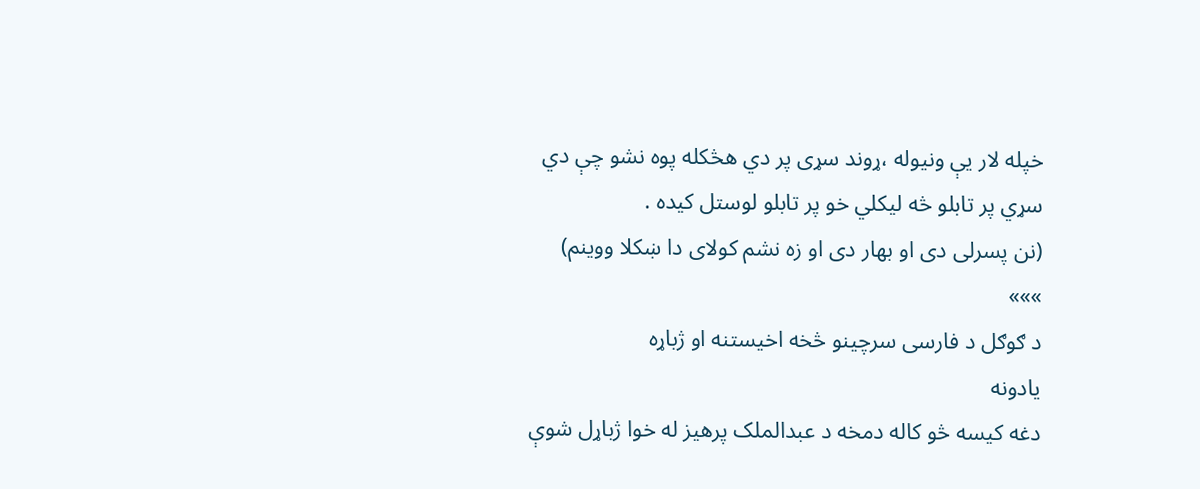خپله لار یې ونیوله ،ړوند سړی پر دي هڅکله پوه نشو چې دي سړي پر تابلو څه لیکلي خو پر تابلو لوستل کیده .
(نن پسرلی دی او بهار دی او زه نشم کولای دا ښکلا ووینم)
»»»
د ګوګل د فارسی سرچینو څخه اخیستنه او ژباړه
یادونه
دغه کیسه څو کاله دمخه د عبدالملک پرهیز له خوا ژباړل شوې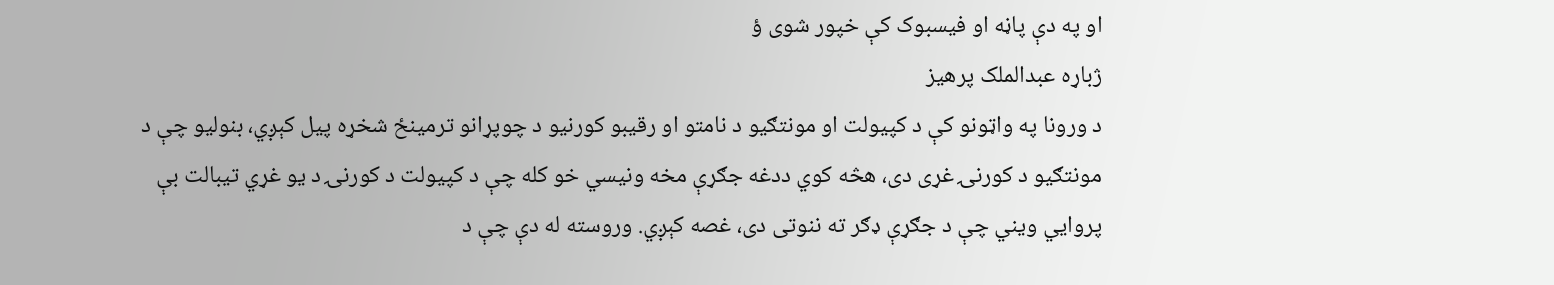او په دې پاڼه او فیسبوک کې خپور شوی ؤ
ژباړه عبدالملک پرهیز
د ورونا په واټونو کې د کپیولت او مونتګیو د نامتو او رقیبو کورنیو د چوپړانو ترمینځ شخړه پیل کېږي، بنولیو چې د مونتګیو د کورنۍ غړی دی، هڅه کوي ددغه جګړې مخه ونیسي خو کله چې د کپیولت د کورنۍ د یو غړي تیبالت بې پروایي ویني چې د جګړې ډګر ته ننوتی دی، غصه کېږي. وروسته له دې چې د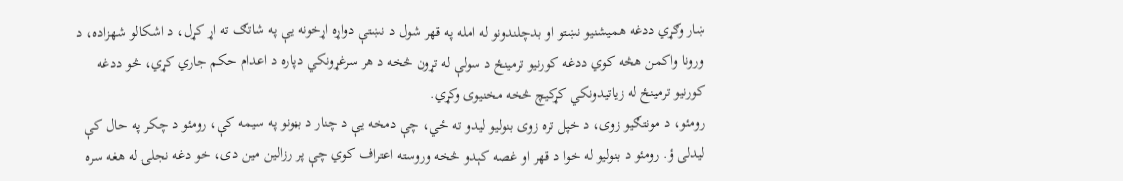ښار وګړي ددغه همیشنیو نښتو او بدچلندونو له امله په قهر شول د نښتې دواړه اړخونه یې په شاتګ ته اړ کړل، د اشکالو شهزاده، د ورونا واکمن هڅه کوي ددغه کورنیو ترمینځ د سولې له تړون څخه د هر سرغړونکي دپاره د اعدام حکم جاري کړي، څو ددغه کورنیو ترمینځ له زیاتیدونکي کړکیچ څخه مخنیوی وکړي.
رومئو، د مونتګیو زوی، د خپل تره زوی بنولیو لیدو ته ځي، چې دمخه یې د چنار د بڼونو په سیمه کې، رومئو د چکر په حال کې لیدلی ؤ. رومئو د بنولیو له خوا د قهر او غصه کېدو څخه وروسته اعتراف کوي چې پر رزالین مین دی، خو دغه نجلۍ له هغه سره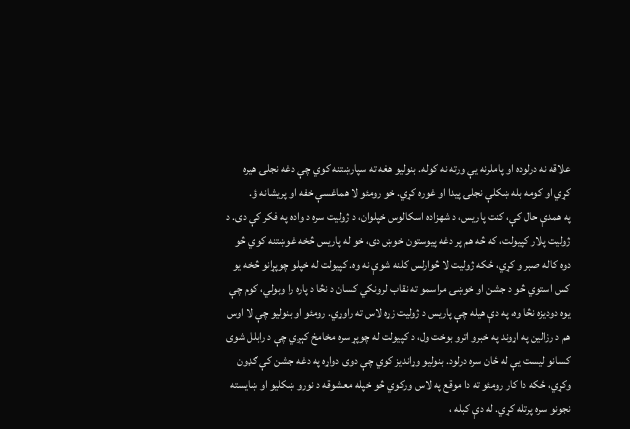علاقه نه درلوده او پاملرنه یې ورته نه کوله. بنولیو هغه ته سپارښتنه کوي چې دغه نجلۍ هیره کړي او کومه بله ښکلې نجلۍ پیدا او غوره کړي. خو رومئو لا هماغسې خفه او پریشانه ؤ.
په همدې حال کې، کنت پاریس، د شهزاده اسکالوس خپلوان، د ژولیت سره د واده په فکر کې دی. د ژولیت پلار کپیولت، که څه هم پر دغه پیوستون خوښ دی، خو له پاریس څخه غوښتنه کوي څو دوه کاله صبر و کړي، ځکه ژولیت لا څوارلس کلنه شوې نه وه. کپیولت له خپلو چوپړانو څخه یو کس استوي څو د جشن او خوښۍ مراسمو ته نقاب لرونکي کسان د نڅا د پاره را وبولي، کوم چې یوه دودیزه نڅا وه، په دې هیله چې پاریس د ژولیت زړه لاس ته راوړي. رومئو او بنولیو چې لا اوس هم د رزالین په اړوند په خبرو اترو بوخت ول، د کپیولت له چوپړ سره مخامخ کېږي چې د رابلل شوی کسانو لیست یې له ځان سره درلود. بنولیو وړاندیز کوي چې دوی دواړه په دغه جشن کې ګډون وکړي، ځکه دا کار رومئو ته دا موقع په لاس ورکوي څو خپله معشوقه د نورو ښکلیو او ښایسته نجونو سره پرتله کړي. له دې کبله ،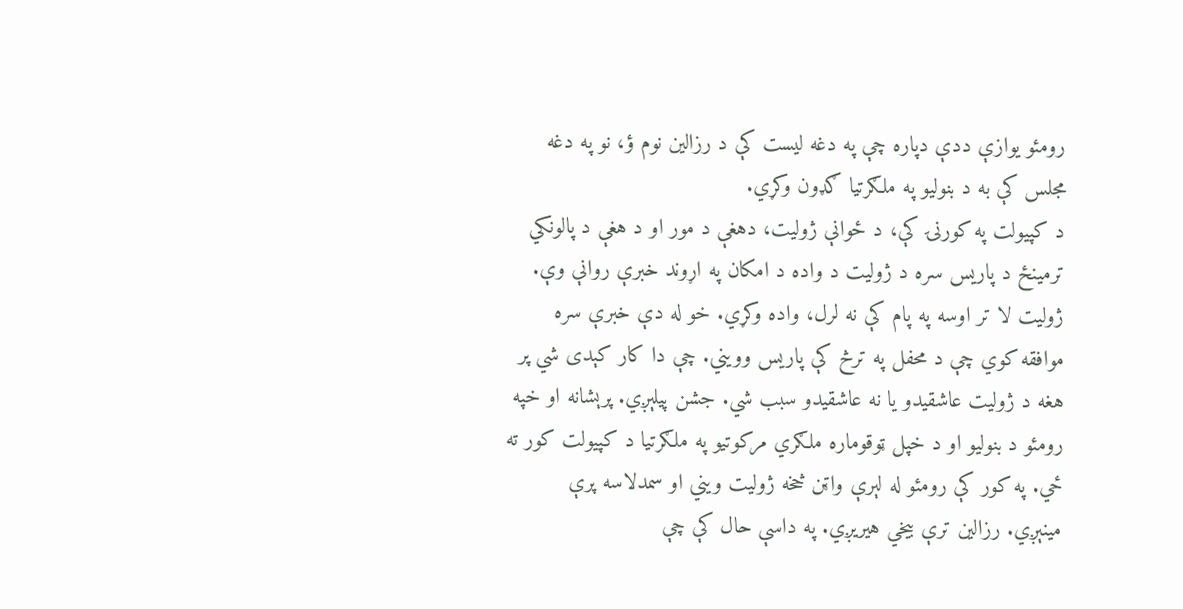رومئو یوازې ددې دپاره چې په دغه لیست کې د رزالین نوم ؤ، نو په دغه مجلس کې به د بنولیو په ملګرتیا ګډون وکړي.
د کپیولت په کورنۍ کې، د ځوانې ژولیت، دهغې د مور او د هغې د پالونکي ترمينځ د پاریس سره د ژولیت د واده د امکان په اړوند خبرې روانې وې. ژولیت لا تر اوسه په پام کې نه لرل، واده وکړي. خو له دې خبرې سره موافقه کوي چې د محفل په ترڅ کې پاریس وویني. چې دا کار کېدی شي پر هغه د ژولیت عاشقیدو یا نه عاشقیدو سبب شي. جشن پیلېږي. پرېشانه او خپه رومئو د بنولیو او د خپل ټوقوماره ملګري مرکوتیو په ملګرتیا د کپیولت کور ته ځي. په کور کې رومئو له لېرې واټن څخه ژولیت ویني او سمدلاسه پرې مینېږي. رزالین ترې بیخي هیریږي. په داسې حال کې چې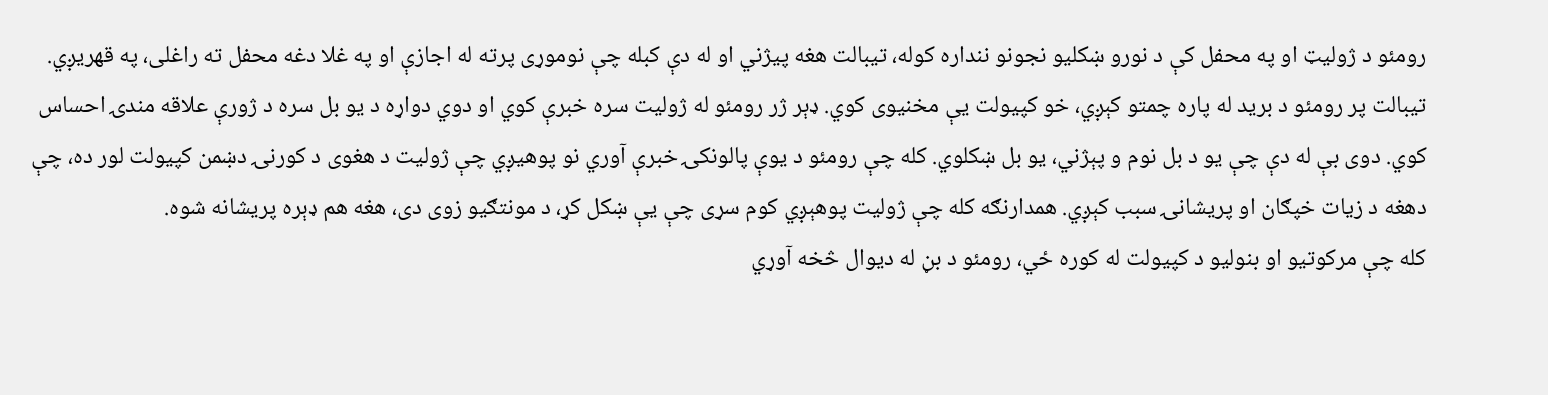رومئو د ژولیټ او په محفل کې د نورو ښکلیو نجونو ننداره کوله، تیبالت هغه پیژني او له دې کبله چې نوموړی پرته له اجازې او په غلا دغه محفل ته راغلی، په قهریږي.
تیبالت پر رومئو د برید له پاره چمتو کېږي، خو کپیولت یې مخنیوی کوي. ډېر ژر رومئو له ژولیت سره خبرې کوي او دوي دواړه د یو بل سره د ژورې علاقه مندۍ احساس کوي. دوی بې له دې چې یو د بل نوم و پېژني، يو بل ښکلوي. کله چې رومئو د یوې پالونکۍ خبرې آوري نو پوهیږي چې ژولیت د هغوی د کورنۍ دښمن کپیولت لور ده، چې دهغه د زیات خپګان او پریشانۍ سبب کېږي. همدارنګه کله چې ژولیت پوهېږي کوم سړی چې یې ښکل کړ، د مونتګیو زوی دی، هغه هم ډېره پریشانه شوه.
کله چې مرکوتیو او بنولیو د کپیولت له کوره ځي، رومئو د بڼ له دیوال څخه آوړي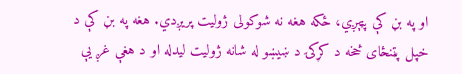او په بڼ کې پټېږي، ځکه هغه نه شوکولی ژولیت پریږدي. هغه په بڼ کې د خپل پټنځای څخه د کړکۍ د ښیښو له شانه ژولیت لیدله او د هغې غږ یې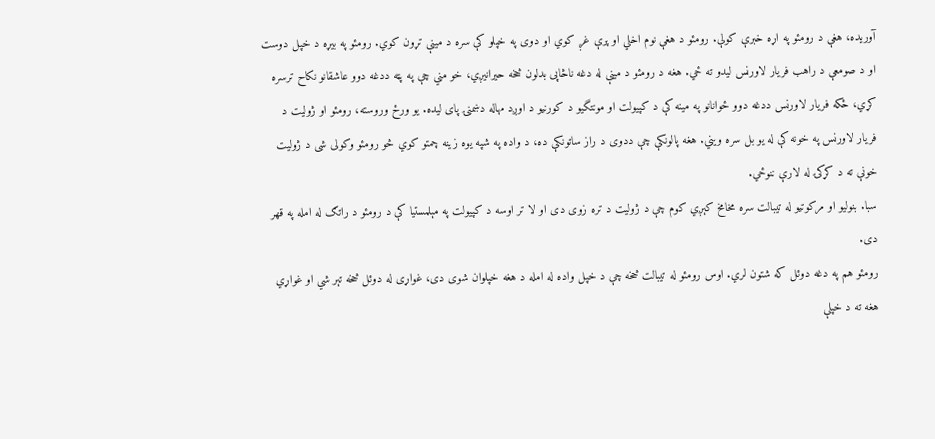آوريده، هغې د رومئو په اړه خبرې کولې. رومئو د هغې نوم اخلي او پرې غږ کوي او دوی په خپلو کې سره د مینې تړون کوي. رومئو په بیړه د خپل دوست او د صومعې د راهب فریار لاورنس لیدو ته ځي. هغه د رومئو د مینې له دغه ناڅاپی بدلون څخه حيرانيږي، خو مني چې په پټه ددغه دوو عاشقانو نکاح ترسره کړي، ځکه فریار لاورنس ددغه دوو ځوانانو په مینه کې د کپیولت او مونتگیو د کورنیو د اوږد مهاله دښمنۍ پای لیده. یو ورځ وروسته، رومئو او ژولیت د فریار لاورنس په خونه کې له یو بل سره ویني. هغه پالونکې چې ددوی د راز ساتونکې ده، د واده په شپه یوه زینه چمتو کوي څو رومئو وکولی شی د ژولیت خونې ته د کړکۍ له لارې ننوځي.
سبا. بنولیو او مرکوتیو له تیبالت سره مخامخ کېږي کوم چې د ژولیت د تره زوی دی او لا تر اوسه د کپیولت په مېلمستیا کې د رومئو د راتګ له امله په قهر دی.
رومئو هم په دغه دوئل که شتون لري. اوس رومئو له تیبالت څخه چې د خپل واده له امله د هغه خپلوان شوی دی، غواړی له دوئل څخه تېر شي او غواړي هغه ته د خپلې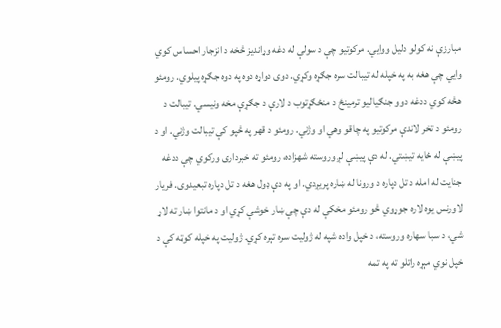مبارزې نه کولو دلیل ووایي. مرکوتیو چې د سولې له دغه وړاندیز څخه د انزجار احساس کوي وایي چې هغه به په خپله له تیبالت سره جګړه وکړي. دوی دواړه دوه په دوه جګړه پیلوي. رومئو هڅه کوي ددغه دوو جنګیالیو ترمینځ د منځګړتوب د لارې د جګړې مخه ونیسي. تیبالت د رومئو د تخر لاندې مرکوتیو په چاقو وهي او وژني. رومئو د قهر په څپو کې تیبالت وژني. او د پیښې له ځایه تیښتي. له دې پیښې لږ وروسته شهزاده، رومئو ته خبرداری ورکوي چې ددغه جنایت له امله د تل دپاره د ورونا له ښاره پریږدي. او په دې ډول هغه د تل دپاره تبعیدوی. فریار لاورنس یوه لاره جوړوي څو رومئو مخکې له دې چې ښار خوشې کړي او د مانتوا ښار ته لاړ شي، د سبا سهاره وروسته، د خپل واده شپه له ژولیت سره تېره کړي. ژولیت په خپله کوټه کې د خپل نوي مېړه راتلو ته په تمه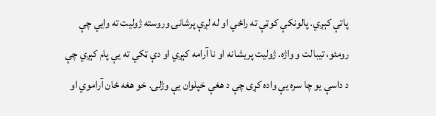پاتې کېږي. پالونکې کوټې ته راځي او له لږې پرشانۍ وروسته ژولیت ته وایي چې رومئو، تیبالت و واژه. ژولیت پریشانه او نا آرامه کېږي او دې ټکي ته یې پام کېږي چې د داسې یو چا سره یې واده کړی چې د هغې خپلوان یې وژلی. خو هغه ځان آراموي او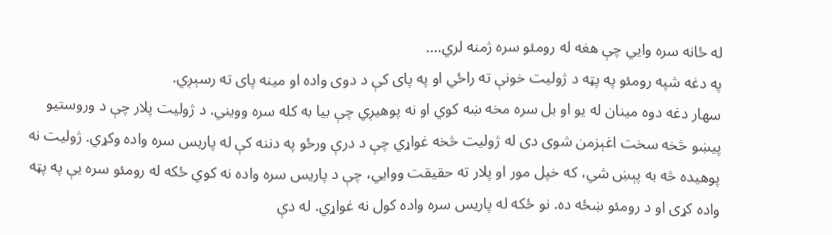له ځانه سره وایي چې هغه له رومئو سره ژمنه لري….
په دغه شپه رومئو په پټه د ژولیت خونې ته راځي او په پای کې د دوی واده او مینه پای ته رسېږي.
سهار دغه دوه مینان له یو او بل سره مخه ښه کوي او نه پوهیږي چې بیا به کله سره وویني. د ژولیت پلار چې د وروستیو پیښو څخه سخت اغېزمن شوی دی له ژولیت څخه غواړي چې د درې ورځو په دننه کې له پاریس سره واده وکړي. ژولیت نه پوهیده څه به پېښ شي، که خپل مور او پلار ته حقیقت ووایي، چې د پاریس سره واده نه کوي ځکه له رومئو سره یې په پټه واده کړی او د رومئو ښځه ده. نو ځکه له پاریس سره واده کول نه غواړي. له دې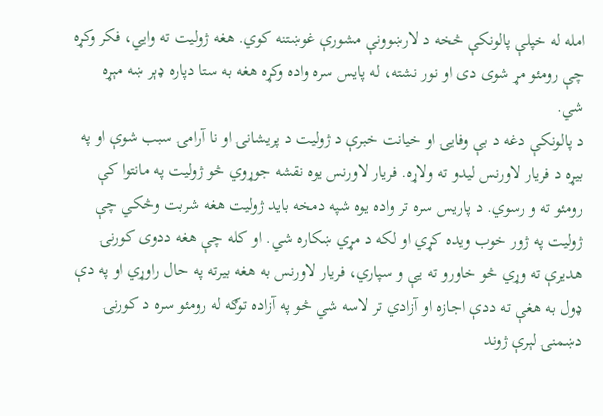امله له خپلې پالونکې څخه د لارښوونې مشورې غوښتنه کوي. هغه ژولیت ته وایي، فکر وکړه چې رومئو مړ شوی دی او نور نشته، له پایس سره واده وکړه هغه به ستا دپاره ډېر ښه مېړه شي.
د پالونکې دغه د بې وفایۍ او خیانت خبرې د ژولیت د پریشانۍ او نا آرامۍ سبب شوې او په بیړه د فریار لاورنس لیدو ته ولاړه. فریار لاورنس یوه نقشه جوړوي څو ژولیت په مانتوا کې رومئو ته و رسوي. د پاریس سره تر واده یوه شپه دمخه باید ژولیت هغه شربت وڅکي چې ژولیت په ژور خوب ویده کړي او لکه د مړي ښکاره شي. او کله چې هغه ددوی کورنۍ هدیرې ته وړي څو خاورو ته یې و سپاري، فریار لاورنس به هغه بیرته په حال راوړي او په دې ډول به هغې ته ددې اجازه او آزادي تر لاسه شي څو په آزاده توګه له رومئو سره د کورنۍ دښمنۍ لېرې ژوند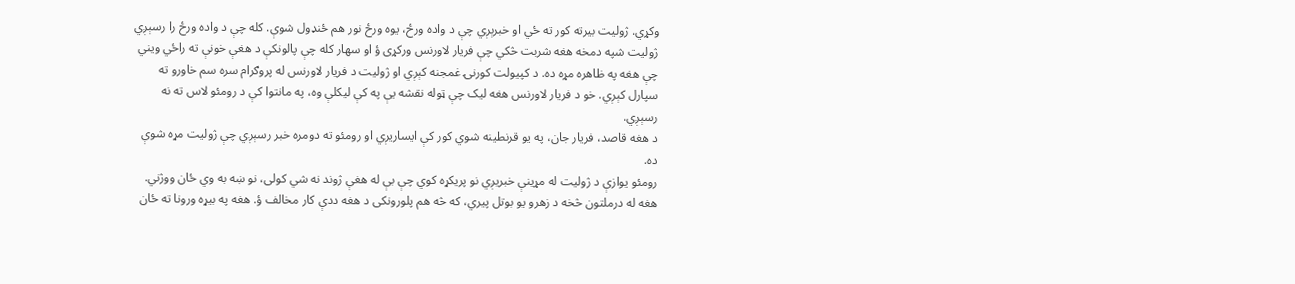وکړي. ژولیت بیرته کور ته ځي او خبرېږي چې د واده ورځ، یوه ورځ نور هم ځنډول شوې. کله چې د واده ورځ را رسېږي ژولیت شپه دمخه هغه شربت څکي چې فریار لاورنس ورکړی ؤ او سهار کله چې پالونکې د هغې خونې ته راځي ویني چې هغه په ظاهره مړه ده. د کپیولت کورنۍ غمجنه کېږي او ژوليت د فریار لاورنس له پروګرام سره سم خاورو ته سپارل کېږي. خو د فریار لاورنس هغه لیک چې ټوله نقشه یې په کې لیکلې وه، په مانتوا کې د رومئو لاس ته نه رسېږي.
د هغه قاصد، فریار جان، په یو قرنطینه شوي کور کې ایساریږي او رومئو ته دومره خبر رسېږي چې ژولیت مړه شوې ده.
رومئو یوازې د ژولیت له مړینې خبریږي نو پریکړه کوي چې بې له هغې ژوند نه شي کولی، نو ښه به وي ځان ووژني. هغه له درملتون څخه د زهرو یو بوتل پیري، که څه هم پلورونکی د هغه ددې کار مخالف ؤ. هغه په بیړه ورونا ته ځان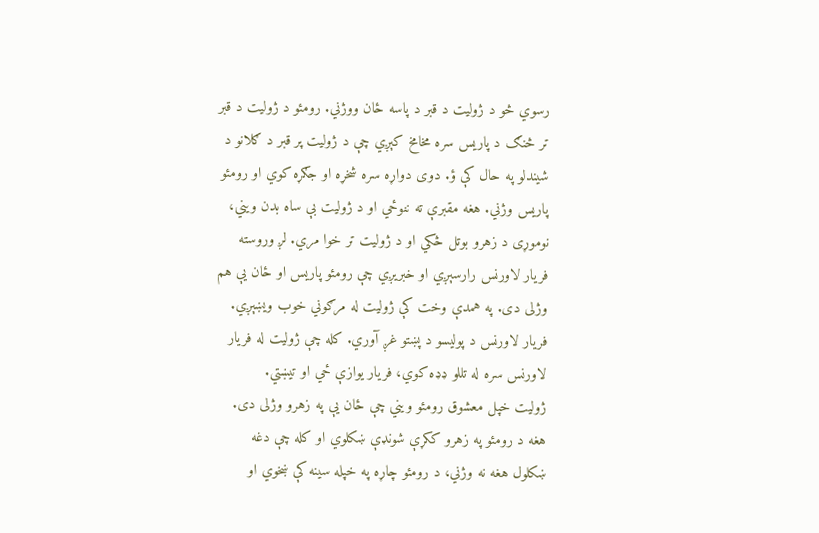رسوي څو د ژولیت د قبر د پاسه ځان ووژني. رومئو د ژولیت د قبر تر څنګ د پاریس سره مخامخ کېږي چې د ژولیت پر قبر د ګلانو د شیندلو په حال کې ؤ. دوی دواړه سره شخړه او جګړه کوي او رومئو پاریس وژني. هغه مقبرې ته ننوځي او د ژولیت بې ساه بدن ویني، نوموړی د زهرو بوتل څکي او د ژوليت تر خوا مري. لږ وروسته فریار لاورنس رارسېږي او خبریږي چې رومئو پاریس او ځان یې هم وژلی دی. په همدې وخت کې ژولیت له مرګوني خوب ویښېږي. فریار لاورنس د پولیسو د پښتو غږ آوري. کله چې ژولیت له فریار لاورنس سره له تللو ډډه کوي، فریار یوازې ځي او تیښتي.
ژولیت خپل معشوق رومئو ویني چې ځان یې په زهرو وژلی دی. هغه د رومئو په زهرو ککړې شونډې ښکلوي او کله چې دغه ښکلول هغه نه وژني، د رومئو چاړه په خپله سینه کې ښخوي او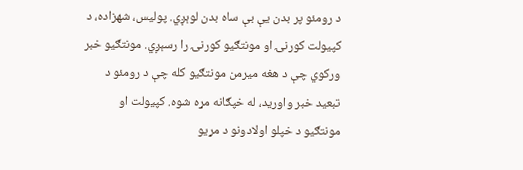د رومئو پر بدن یې بې ساه بدن لوېږي. پولیس، شهزاده، د کپیولت کورنۍ او مونتګیو کورنۍ را رسېږي. مونتګیو خبر ورکوي چې د هغه میرمن مونتګیو کله چې د رومئو د تبعید خبر واورید، له خپګانه مړه شوه. کپیولت او مونتګیو د خپلو اولادونو د مړیو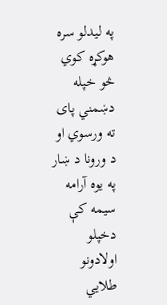په لیدلو سره هوکړه کوي څو خپله دښمني پای ته ورسوي او د ورونا د ښار په یوه آرامه سیمه کې دخپلو اولادونو طلایي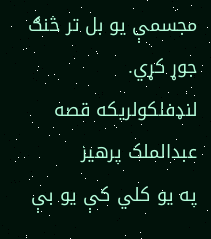مجسمې یو بل تر څنګ جوړ کړي.
لنډفلکولریکه قصه
عبدالملک پرهیز
په یو کلي کې یو بې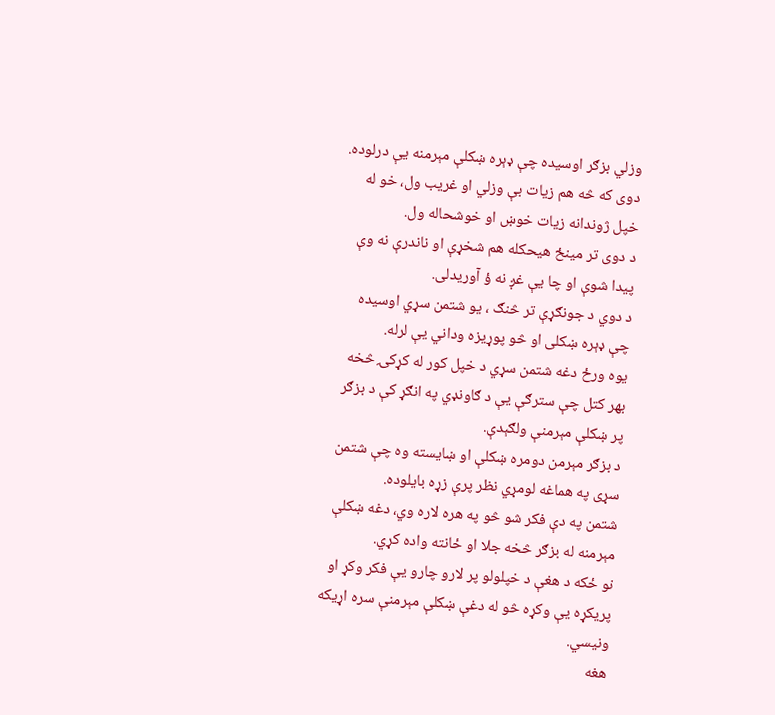وزلي بزګر اوسیده چې ډېره ښکلې مېرمنه یې درلوده.
دوی که څه هم زیات بې وزلي او غریب ول، خو له خپل ژوندانه زیات خوښ او خوشحاله ول.
د دوی تر مینځ هیحکله هم شخړې او ناندرې نه وې پیدا شوې او چا یې غږ نه ؤ آوریدلی.
د دوي د جونګړې تر څنګ ، یو شتمن سړي اوسیده چې ډېره ښکلی او څو پوړیزه وداني یې لرله.
یوه ورځ دغه شتمن سړي د خپل کور له کړکۍ څخه بهر کتل چې سترګې یې د ګاونډي په انګړ کې د بزګر پر ښکلې مېرمنې ولګېدې.
د بزګر مېرمن دومره ښکلې او ښایسته وه چې شتمن سړی په هماغه لومړي نظر پرې زړه بایلوده.
شتمن په دې فکر شو څو په هره لاره وي، دغه ښکلې مېرمنه له بزګر څخه جلا او ځانته واده کړي.
نو ځکه د هغې د خپلولو پر لارو چارو یې فکر وکړ او پریکړه یې وکړه څو له دغې ښکلې مېرمنې سره اړیکه ونیسي.
هغه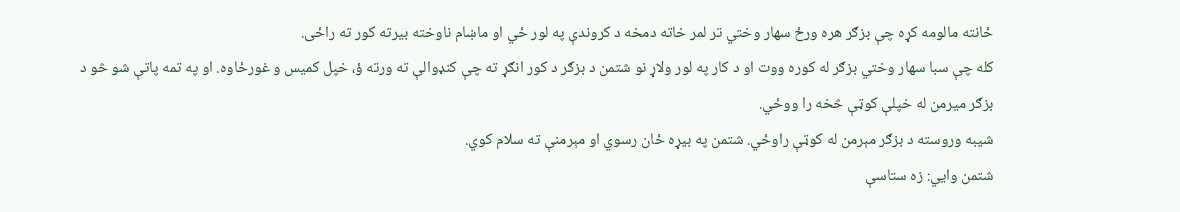ځانته مالومه کړه چې بزګر هره ورځ سهار وختي تر لمر خاته دمخه د کروندې په لور ځي او ماښام ناوخته بیرته کور ته راځی.
کله چې سبا سهار وختي بزګر له کوره ووت او د کار په لور ولاړ نو شتمن د بزګر د کور انګړ ته چې کنډوالې ته ورته ؤ، خپل کمیس و غورځاوه. او په تمه پاتې شو څو د بزګر میرمن له خپلې کوټې څخه را ووځي.
شیبه وروسته د بزګر مېرمن له کوټې راوځي. شتمن په بیړه ځان رسوي او مېرمنې ته سلام کوي.
شتمن وایي: زه ستاسې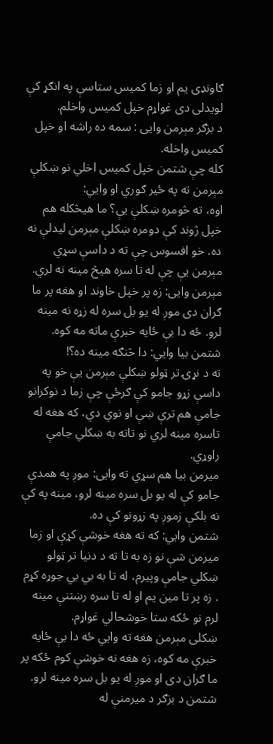ګاونډی یم او زما کمیس ستاسې په انګړ کې لویدلی دی غواړم خپل کمیس واخلم.
د بزګر مېرمن وايی : سمه ده راشه او خپل کمیس واخله.
کله چې شتمن خپل کمیس اخلي نو ښکلې مېرمن ته په ځیر ګوري او وايي:
اوه، ته څومره ښکلې یې؟ ما هیڅکله هم خپل ژوند کې دومره ښکلې مېرمن لیدلې نه ده. خو افسوس چې ته د داسې سړي مېرمن یې چې له تا سره هیڅ مینه نه لري.
مېرمن وایی: زه پر خپل خاوند او هغه پر ما ګران دی موږ له یو بل سره له زړه نه مینه لرو. ځه دا بې ځایه خبرې ماته مه کوه.
شتمن بیا وایي: دا څنګه مینه ده؟!
ته د نړۍ تر ټولو ښکلې مېرمن یې خو په داسې زړو جامو کې ګرځې چې زما د نوکرانو جامې هم ترې ښې او نوي دي، که هغه له تاسره مینه لري نو تاته به ښکلي جامې راوړي.
میرمن بیا هم سړي ته وايی: موږ په همدې جامو کې له یو بل سره مینه لرو، مینه په کې نه بلکې زموږ په زړونو کې ده.
شتمن وایي: که ته هغه خوشې کړې او زما میرمن شې نو زه به تا ته د دنیا تر ټولو ښکلي جامې وپیرم، له تا به بي بي جوړه کړم . زه پر تا مین یم او له تا سره رښتنې مینه لرم نو ځکه ستا خوشحالي غواړم.
ښکلی مېرمن هغه ته وایي ځه دا بې ځایه خبرې مه کوه، زه هغه نه خوشې کوم ځکه پر ما ګران دی او موږ له یو بل سره مینه لرو.
شتمن د بزګر د میرمنې له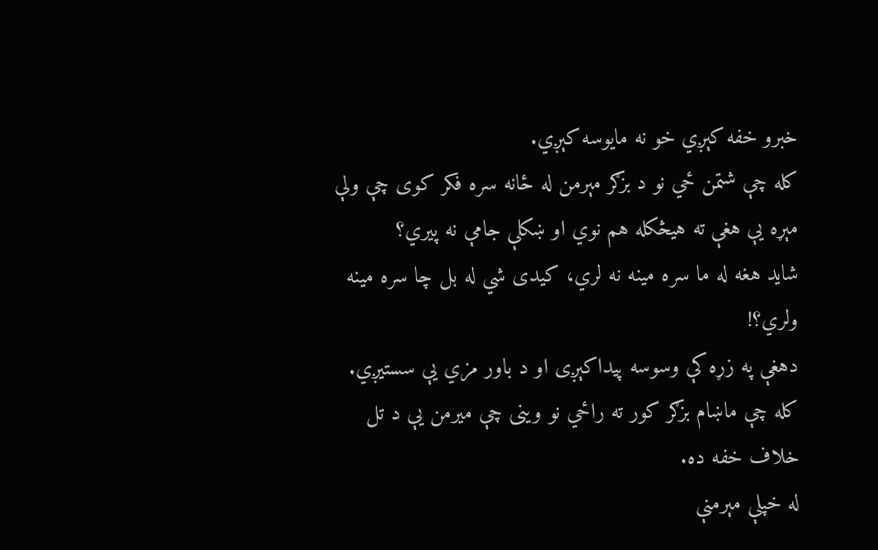خبرو خفه کېږي خو نه مایوسه کېږي.
کله چې شتمن ځي نو د بزګر مېرمن له ځانه سره فکر کوی چې ولې مېړه یې هغې ته هیڅکله هم نوي او ښکلې جامې نه پیري؟
شاید هغه له ما سره مینه نه لري، کیدی شي له بل چا سره مینه ولري؟!
دهغې په زړه کې وسوسه پیداکېږی او د باور مزي یې سستیږي.
کله چې ماښام بزګر کور ته راځي نو وینی چې میرمن یې د تل خلاف خفه ده.
له خپلې مېرمنې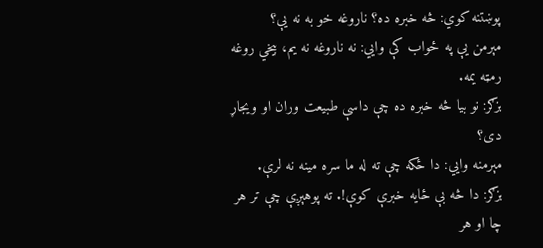پوښتنه کوي: څه خبره ده؟ ناروغه خو به نه یې؟
مېرمن یې په ځواب کې وایي: نه ناروغه نه یم، بیخي روغه رمټه یمه.
بزګر: نو بیا څه خبره ده چې داسې طبیعت وران او ویجاړ دی؟
مېرمنه وایي: دا ځکه چې ته له ما سره مینه نه لرې.
بزګر: دا څه بې ځایه خبرې کوې!. ته پوهېږې چې تر هر چا او هر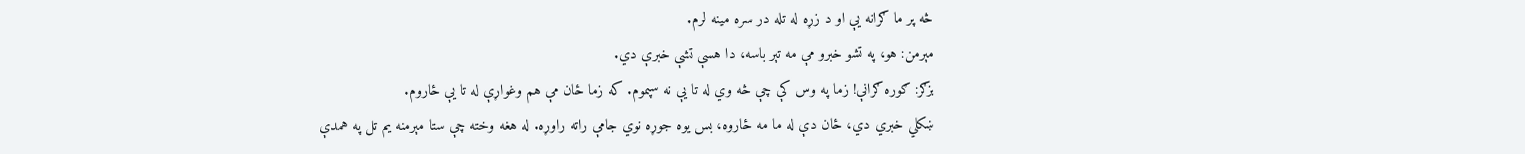څه پر ما ګرانه یې او د زړه له تله در سره مینه لرم.
مېرمن: هو، په تشو خبرو مې مه تېر باسه، دا هسې تشې خبرې دي.
بزګر: ګوره ګرانې! زما په وس کې چې څه وي له تا یې نه سپموم. که زما ځان مې هم وغواړې له تا یې ځاروم.
ښکلي خبري دي، ځان دې له ما مه ځاروه، بس یوه جوړه نوي جامې راته راوړه. له هغه وخته چې ستا مېرمنه یم تل په همدې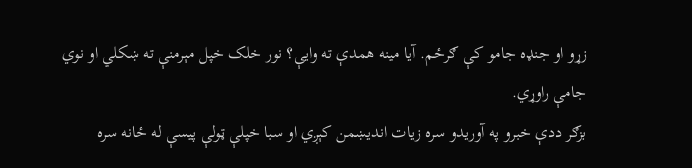زړو او جنډه جامو کې ګرځم. آیا مینه همدې ته وایې؟ نور خلک خپل مېرمنې ته ښکلي او نوي جامې راوړي.
بزګر ددې خبرو په آوریدو سره زیات اندیښمن کېږي او سبا خپلې ټولې پیسې له ځانه سره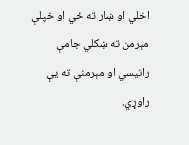اخلي او ښار ته ځي او خپلې مېرمن ته ښکلي جامې رانیسي او مېرمنې ته یې راوړي.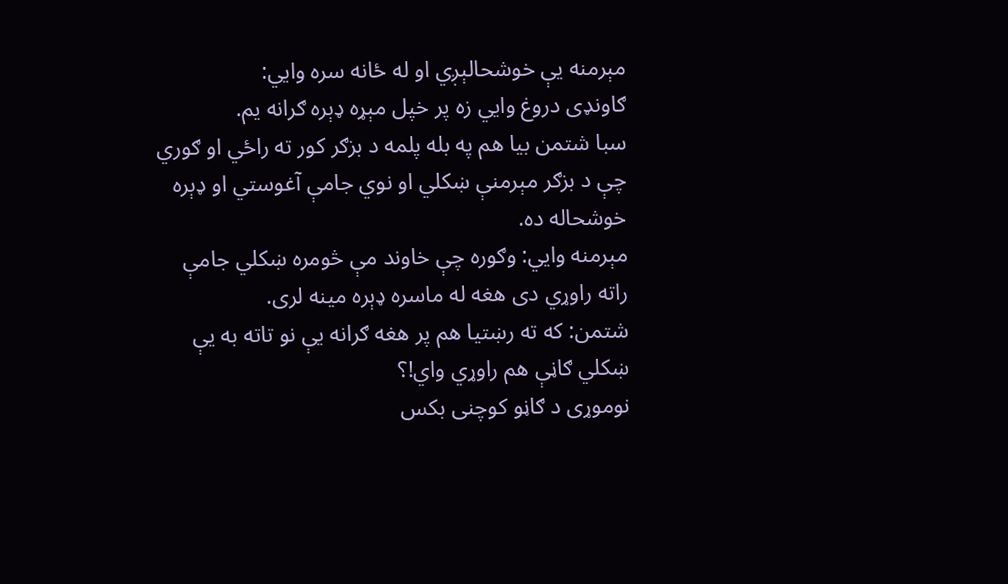مېرمنه یې خوشحالېږي او له ځانه سره وایي:
ګاونډی دروغ وایي زه پر خپل مېړه ډېره ګرانه یم.
سبا شتمن بیا هم په بله پلمه د بزګر کور ته راځي او ګوري چې د بزګر مېرمنې ښکلي او نوي جامې آغوستي او ډېره خوشحاله ده.
مېرمنه وایي: وګوره چې خاوند مې څومره ښکلي جامې راته راوړي دی هغه له ماسره ډېره مینه لری.
شتمن: که ته رښتیا هم پر هغه ګرانه یې نو تاته به یې ښکلي ګاڼې هم راوړي واي!؟
نوموړی د ګاڼو کوچنی بکس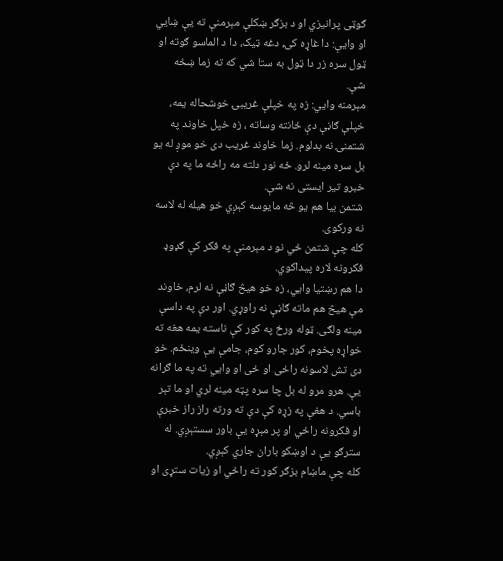ګوټی پرانیزي او د بزګر ښکلې مېرمنې ته یې ښایي او وايې: دا غاړه کۍ، دغه ټیک، دا د الماسو ګوته او ټول سره زر دا ټول به ستا شي که ته زما ښځه شې.
مېرمنه وایي: زه په خپلې غریبۍ خوشحاله یمه، خپلې ګاڼې دې ځانته وساته ، زه خپل خاوند په شتمنۍ نه بدلوم. زما خاوند غریب دی خو موږ له یو بل سره مینه لرو. ځه نور دلته مه راځه ما په دې خبرو تیر ایستی نه شې.
شتمن بیا هم یو څه مایوسه کېږي خو هیله له لاسه نه ورکوی.
کله چې شتمن ځي نو د مېرمنې په فکر کې ګډوډ فکرونه لاره پیداکوي.
دا هم رښتیا وایي، زه خو هيڅ ګاڼې نه لرم، خاوند مې هیڅ هم ماته ګاڼې نه راوړي. اور دې په داسې مینه ولګی. ټوله ورځ په کور کې ناسته یمه هغه ته خواړه پخوم، کور جارو کوم، جامې یې وینځم. خو دی تش لاسونه راځی او ځی او وایي ته په ما ګرانه یې. هرو مرو له بل چا سره پټه مینه لري او ما تېر باسي. د هغې په زړه کې دې ته ورته راز راز خبرې او فکرونه راځي او پر مېړه یې باور سستېږي. له سترګو یې د اوښکو باران جاري کېږي.
کله چې ماښام بزګر کور ته راځي او زیات ستړی او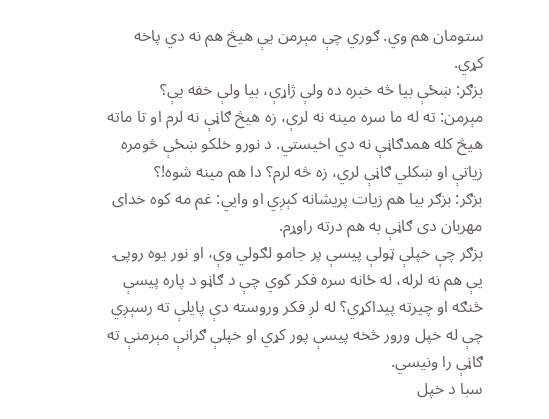ستومان هم وي. ګوري چې مېرمن یې هیڅ هم نه دي پاخه کړي.
بزګر: ښځې بیا څه خبره ده ولې ژاړې، بیا ولې خفه یې؟
مېرمن: ته له ما سره مینه نه لرې، زه هیڅ ګاڼې نه لرم او تا ماته هیڅ کله همدګاڼې نه دي اخیستي. د نورو خلکو ښځې څومره زیاتې او ښکلي ګاڼې لري، زه څه لرم؟ دا هم مینه شوه!؟
بزګر: بزګر بیا هم زیات پریشانه کېږي او وایي: غم مه کوه خدای مهربان دی ګاڼې به هم درته راوړم.
بزګر چې خپلې ټولې پیسې پر جامو لګولي وې، او نور یوه روپۍ یې هم نه لرله، له ځانه سره فکر کوي چې د ګاڼو د پاره پیسې څنګه او چیرته پیداکړي؟ له لږ فکر وروسته دې پایلې ته رسېږي چې له خپل ورور څخه پیسې پور کړي او خپلې ګرانې مېرمنې ته ګاڼې را ونیسي.
سبا د خپل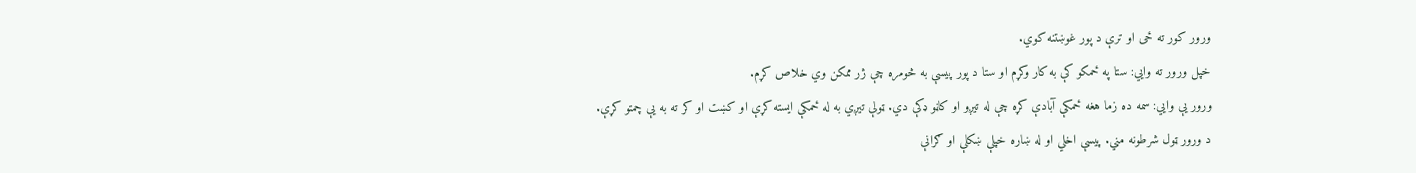ورور کور ته ځی او ترې د پور غوښتنه کوي.
خپل ورور ته وايي: ستا په ځمکو کې به کار وکړم او ستا د پور پیسې به څومره چې ژر ممکن وي خلاص کړم.
ورور یې وایي: سمه ده زما هغه ځمکې آبادې کړه چې له تیږو او کاڼو ډکې دي. ټولې تیږي به له ځمکې ایسته کړې او کښت او کر ته به یې چمتو کړې.
د ورور ټول شرطونه مني. پیسې اخلي او له ښاره خپلې ښکلې او ګرانې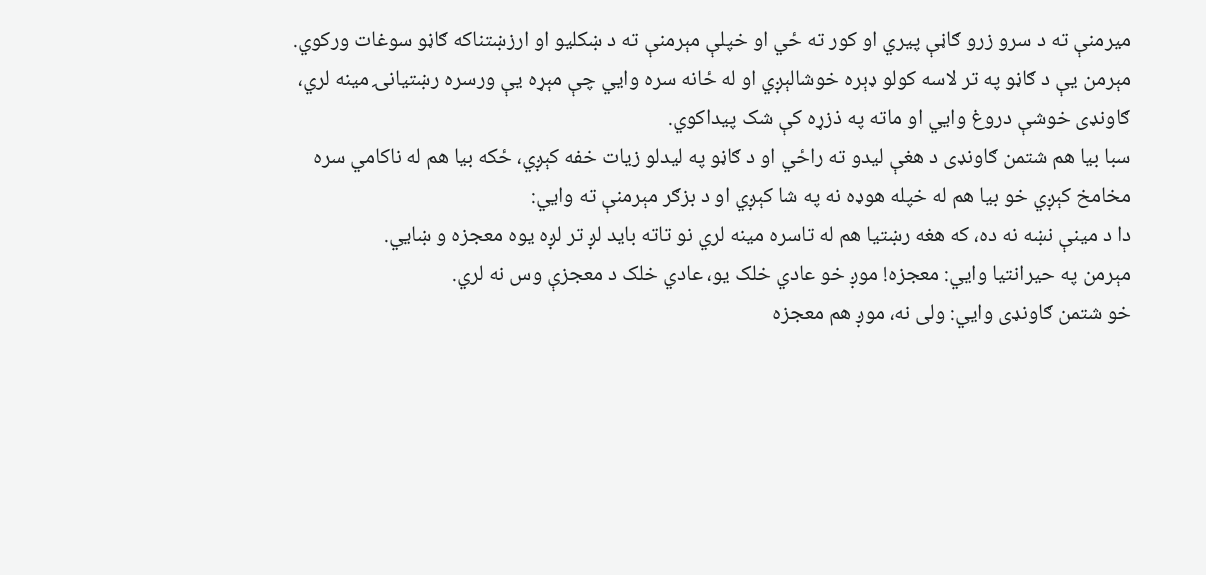میرمنې ته د سرو زرو ګاڼې پیري او کور ته ځي او خپلې مېرمنې ته د ښکلیو او ارزښتناکه ګاڼو سوغات ورکوي.
مېرمن یې د ګاڼو په تر لاسه کولو ډېره خوشالېږي او له ځانه سره وایي چې مېړه یې ورسره رښتیانۍ مینه لري، ګاونډی خوشې دروغ وایي او ماته په ذزړه کې شک پیداکوي.
سبا بیا هم شتمن ګاونډی د هغې لیدو ته راځي او د ګاڼو په لیدلو زیات خفه کېږي، ځکه بیا هم له ناکامي سره مخامخ کېږي خو بیا هم له خپله هوډه نه په شا کېږي او د بزګر مېرمنې ته وایي:
دا د مینې نښه نه ده، که هغه رښتیا هم له تاسره مینه لري نو تاته باید لږ تر لږه یوه معجزه و ښايي.
مېرمن په حیرانتیا وایي: معجزه! موږ خو عادي خلک یو، عادي خلک د معجزې وس نه لري.
خو شتمن ګاونډی وایي: ولی نه، موږ هم معجزه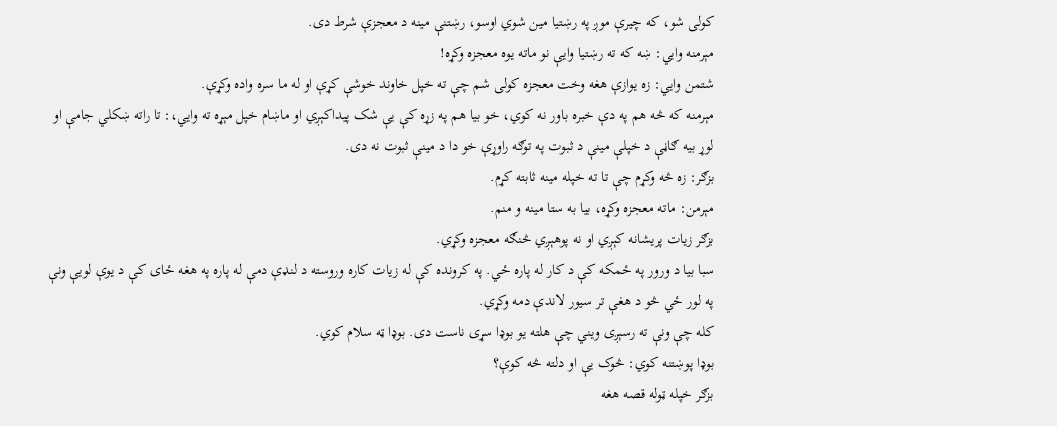کولی شو، که چیرې موږ په رښتیا مین شوي اوسو، رښتنې مینه د معجزې شرط دی.
مېرمنه وایي: ښه که ته رښتیا وایې نو ماته یوه معجزه وکړه!
شتمن وایي: زه یوازې هغه وخت معجزه کولی شم چې ته خپل خاوند خوشې کړې او له ما سره واده وکړې.
مېرمنه که څه هم په دې خبره باور نه کوي، خو بیا هم په زړه کې یې شک پیداکېږي او ماښام خپل مېړه ته وایي،: تا راته ښکلي جامې او لوړ بیه ګاڼې د خپلې مینې د ثبوت په توګه راوړې خو دا د مینې ثبوت نه دی.
بزګر: زه څه وکړم چې تا ته خپله مینه ثابته کړم.
مېرمن: ماته معجزه وکړه، بیا به ستا مینه و منم.
بزګر زیات پریشانه کېږي او نه پوهېږي څنګه معجزه وکړي.
سبا بیا د ورور په ځمکه کې د کار له پاره ځي. په کرونده کې له زیات کاره وروسته د لنډې دمې له پاره په هغه ځای کې د یوې لویې ونې په لور ځي څو د هغې تر سیور لاندې دمه وکړي.
کله چې ونې ته رسېږی ویني چې هلته یو بوډا سړی ناست دی. بوډا ټه سلام کوي.
بوډا پوښتنه کوي: څوک یې او دلته څه کوې؟
بزګر خپله ټوله قصه هغه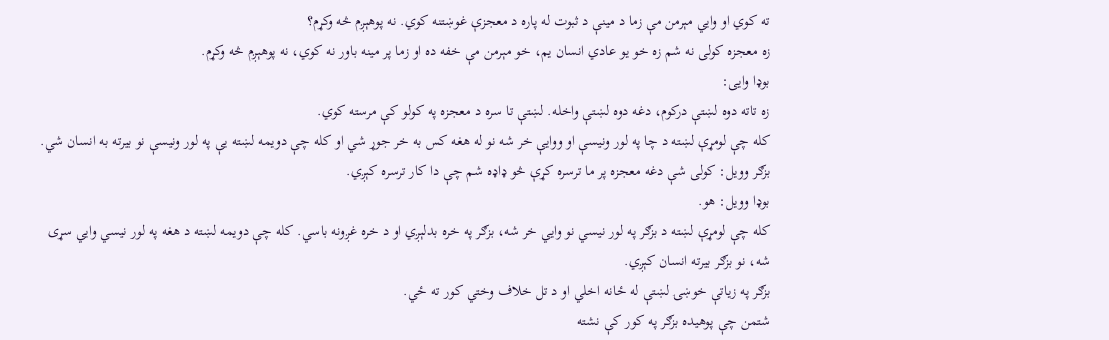ته کوي او وایي مېرمن مې زما د مینې د ثبوت له پاره د معجزې غوښتنه کوي. نه پوهېږم څه وکړم؟
زه معجزه کولی نه شم زه خو یو عادي انسان یم، خو مېرمن مې خفه ده او زما پر مینه باور نه کوي، نه پوهېږم څه وکړم.
بوډا وایی:
زه تاته دوه لښتې درکوم، دغه دوه لښتې واخله. لښتې تا سره د معجزه په کولو کې مرسته کوي.
کله چې لومړې لښته د چا په لور ونیسې او ووایې خر شه نو له هغه کس به خر جوړ شي او کله چې دویمه لښته یې په لور ونیسې نو بیرته به انسان شي.
بزګر وویل: کولی شې دغه معجزه پر ما ترسره کړې څو ډاډه شم چې دا کار ترسره کېږي.
بوډا وویل: هو.
کله چې لومړې لښته د بزګر په لور نیسي نو وایي خر شه، بزګر په خره بدلېږي او د خره غږونه باسي. کله چې دویمه لښته د هغه په لور نیسي وایي سړی شه، نو بزګر بیرته انسان کېږي.
بزګر په زیاتې خوښۍ لښتې له ځانه اخلي او د تل خلاف وختي کور ته ځي.
شتمن چې پوهیده بزګر په کور کې نشته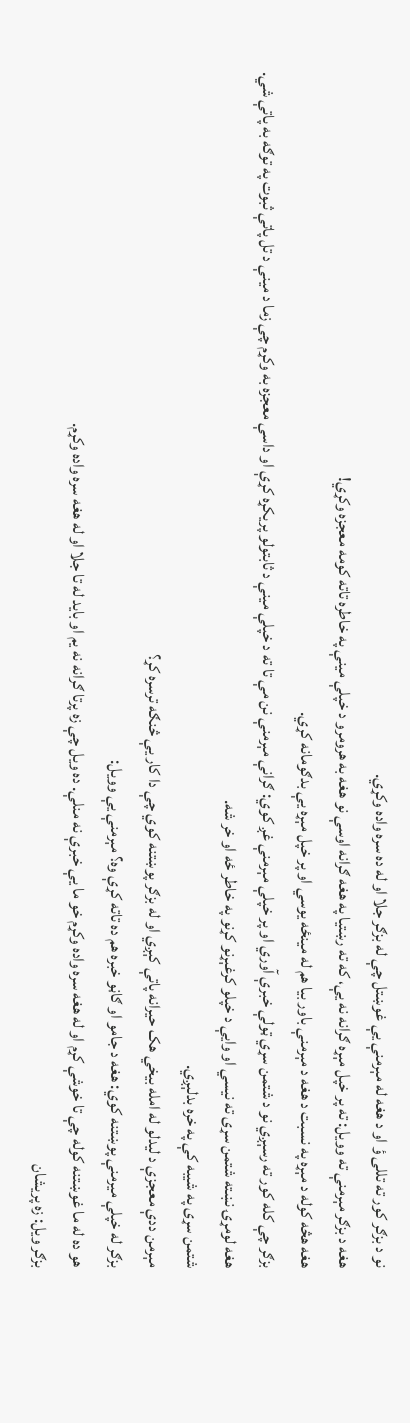نو د بزګر کور ته تللی ؤ او د هغه له مېرمنې یې غوښتل چې له بزګر جلا او له ده سره واده وکړي.
هغه د بزګر مېرمنې ته وویل: ته پر خپل مېړه ګرانه نه یې، که ته رښتیا په هغه ګرانه اوسې نو هغه به هرومرو د خپلې مینې په خاطره تاته کومه معجزه وکړي!
هغه هڅه کوله د مېړه په نسبت د هغه د مېرمنې باور بیا هم له مینځه یوسي او پر خپل مېړه یې بدګومانه کړي.
بزګر چې کله کور ته رسېږي نو د شتمن سړي ټولې خبرې آوري او پر خپلې مېرمنې غږ کوي: ګرانې مېرمنې نن مې تا ته د خپلې مینې د ثابتولو پریکړه کړې او داسې معجزه به وکړم چې زما د مینې د تل پاتې ثبوت په توګه به پاتې شي.
هغه لومړۍ نښته شتمن سړی ته نیسي او وایې د خپلو کرغېړنو کړنو په خاطر ځه او خر شه.
شتمن سړی په شیبه کې په خره بدلېږي.
مېرمن ددې معجزې د لیدلو له امله بیخي هک حیرانه پاتې کېږي او له بزګر پوښتنه کوي چې دا کار یې څنګه ترسره کړ؟
بزګر له خپلې میرمنې پوښتنه کوي: هغه د جامو او ګاڼو خبره هم ده تاته کړې وه؟ مېرمنې یې وویل:
هو ده له ما غوښتنه کوله چې تا خوشې کړم او له هغه سره واده وکړم خو ما یې خبرې نه منلې. ده ویل چې زه پرتا ګرانه نه یم او باید له تا جلا او له هغه سره واده وکړم.
بزګر ویل: زه پریشان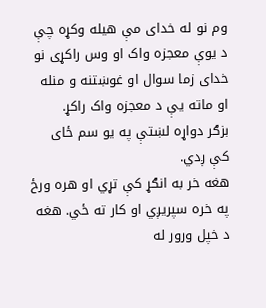وم نو له خدای مې هیله وکړه چې د یوې معجزه واک او وس راکړی نو خدای زما سوال او غوښتنه و منله او ماته یې د معجزه واک راکړ.
بزګر دواړه لښتې په یو سم ځای کې ږدي.
هغه خر به انګړ کې تړي او هره ورځ په خره سپریږي او کار ته ځي. هغه د خپل ورور له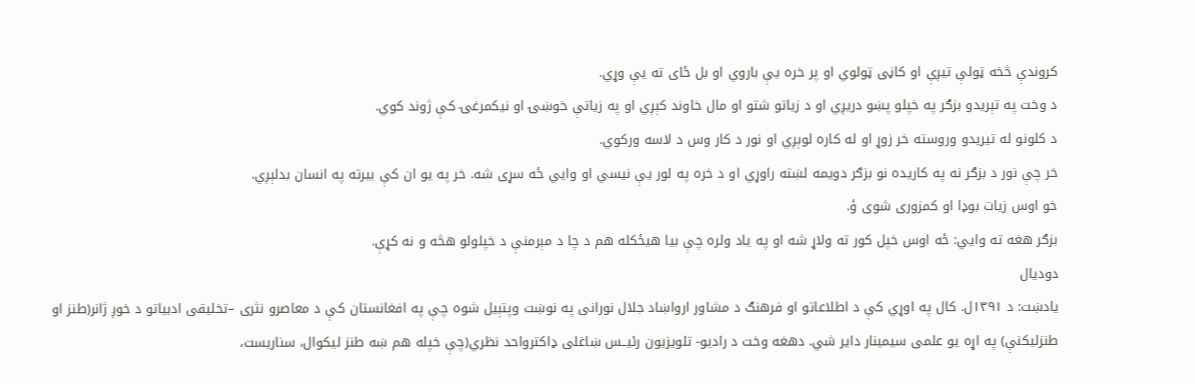کروندې څخه ټولې تیږې او کاڼی ټولوي او پر خره یې باروي او بل ځای ته یې وړي.
د وخت په تېریدو بزګر په خپلو پښو دریږي او د زیاتو شتو او مال خاوند کېږي او په زیاتې خوښۍ او نیکمرغۍ کې ژوند کوي.
د کلونو له تیریدو وروسته خر زوړ او له کاره لوېږي او نور د کار وس د لاسه ورکوي.
خر چې نور د بزګر نه په کاریده نو بزګر دویمه لښته راوړي او د خره په لور یې نیسي او وايي ځه سړی شه. خر په یو ان کې بیرته په انسان بدلېږي.
خو اوس زیات بوډا او کمزوری شوی ؤ.
بزګر هغه ته وایي: ځه اوس خپل کور ته ولاړ شه او په یاد ولره چې بیا هیځکله هم د چا د مېرمنې د خپلولو هڅه و نه کړې.
دودیال
یادښت: د ۱۳۹۱ل. کال په اوړي کې د اطلاعاتو او فرهنګ د مشاور ارواښاد جلال نورانی په نوښت وپتېیل شوه چې په افغانستان کې د معاصرو نثری –تخلیقی ادبیاتو د خوږ ژانر(طنز او طنزلیکنې) په اړه یو علمی سیمینار دایر شي. دهغه وخت د رادیو- تلویزیون رئیــس ښاغلی ډاکترواحد نظري(چې خپله هم ښه طنز لیکوال، سناریست،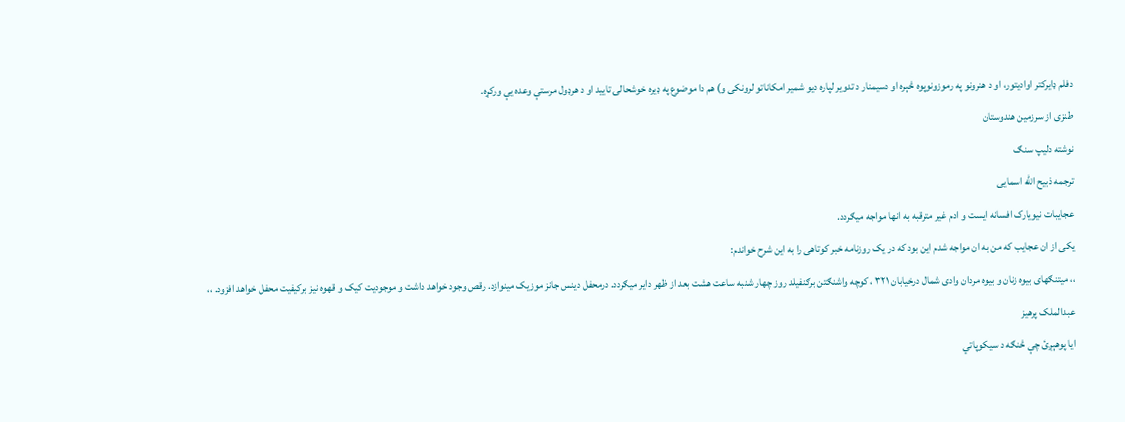دفلم ډایرکتر اوادیتور، او د هنرونو په رموزونوپوه څېره او دسیمنار د تدویر لپاره دیو شمیر امکاناتو لرونکی و) هم دا موضوع په ډیره خوشحالۍ تایید او د هرډول مرستې وعده یې ورکړه.
طنزی از سرزمین هندوستان
نوشته دلیپ سنګ
ترجمه ذبیح الله اسمایی
عجایبات نیویارک افسانه ایست و ادم غیر مترقبه به انها مواجه میګردد.
یکی از ان عجایب که من به ان مواجه شدم این بود که در یک روزنامه خبر کوتاهی را به این شرح خواندم:
،، میتنګهای بیوه زنان و بیوه مردان وادی شمال درخیابان ۳۲۱ ، کوچه واشنګتن برګنفیلد روز چهار شنبه ساعت هشت بعد از ظهر دایر میګردد. درمحفل دینس جانز موزیک مینوازد. رقص وجود خواهد داشت و موجودیت کیک و قهوه نیز برکیفیت محفل خواهد افزود. ،،
عبدالملک پرهیز
ایا پوهېږئ چې څنګه د سیکوپاتي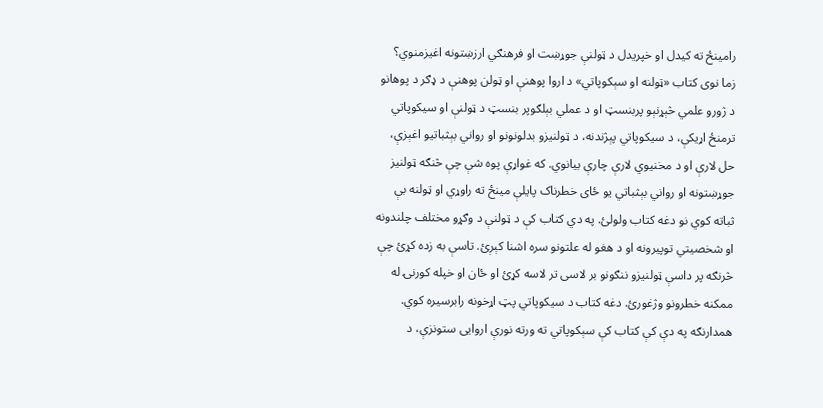رامینځ ته کیدل او خپریدل د ټولنې جوړښت او فرهنګي ارزښتونه اغیزمنوي؟
زما نوی کتاب «ټولنه او سېکوپاتي» د اروا پوهنې او ټولن پوهنې د ډګر د پوهانو د ژورو علمي څېړنېو پربنسټ او د عملي بېلګوپر بنسټ د ټولنې او سیکوپاتي ترمنځ اړیکې، د سیکوپاتي پېژندنه، د ټولنیزو بدلونونو او رواني بېثباتیو اغېزې، حل لارې او د مخنیوي لارې چارې بیانوي. که غواړې پوه شې چې څنګه ټولنیز جوړښتونه او رواني بېثباتي یو ځای خطرناک پایلې مینځ ته راوړي او ټولنه بې ثباته کوي نو دغه کتاب ولولئ. په دي کتاب کې د ټولنې د وګړو مختلف چلندونه او شخصیتي توپیرونه او د هغو له علتونو سره اشنا کېږئ. تاسې به زده کړئ چې څرنګه پر داسې ټولنیزو ننګونو بر لاسی تر لاسه کړئ او ځان او خپله کورنۍ له ممکنه خطرونو وژغورئ. دغه کتاب د سیکوپاتي پټ اړخونه رابرسیره کوي. همدارنګه په دې کې کتاب کې سېکوپاتي ته ورته نورې اروایی ستونزې، د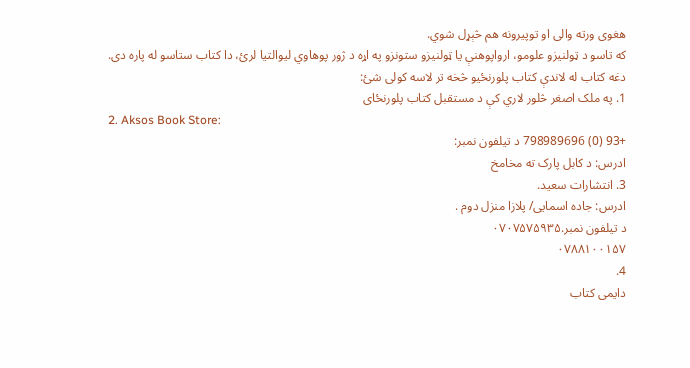هغوی ورته والی او توپیرونه هم څېړل شوي.
که تاسو د ټولنیزو علومو، ارواپوهنې یا ټولنیزو ستونزو په اړه د ژور پوهاوي لیوالتیا لرئ، دا کتاب ستاسو له پاره دی.
دغه کتاب له لاندې کتاب پلورنځیو څخه تر لاسه کولی شئ:
1. په ملک اصغر څلور لاري کې د مستقبل کتاب پلورنځای
2. Aksos Book Store:
+93 (0) 798989696 د تیلفون نمبر:
ادرس: د کابل پارک ته مخامخ
3. انتشارات سعید.
ادرس: جاده اسمایی/ پلازا منزل دوم .
د تیلفون نمبر.۰۷۰۷۵۷۵۹۳۵
۰۷۸۸۱۰۰۱۵۷
4.
دایمی کتاب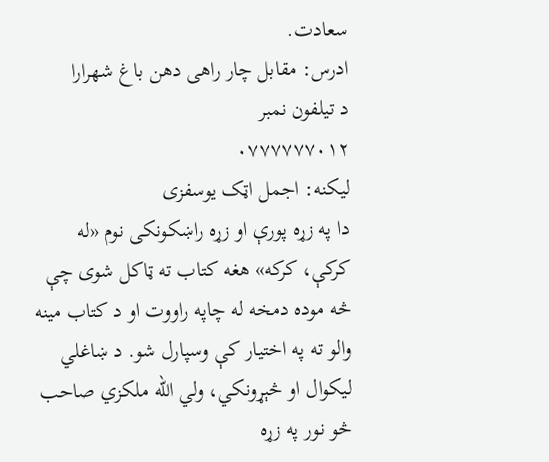سعادت.
ادرس: مقابل چار راهی دهن باغ شهرارا
د تیلفون نمبر
۰۷۷۷۷۷۷۰۱۲
لیکنه: اجمل اټک یوسفزی
دا په زړه پورې او زړه راښکونکی نوم «له کرکې، کرکه» هغه کتاب ته ټاکل شوی چې څه موده دمخه له چاپه راووت او د کتاب مینه والو ته په اختیار کې وسپارل شو. د ښاغلي لیکوال او څېړونکي، ولي الله ملکزي صاحب څو نور په زړه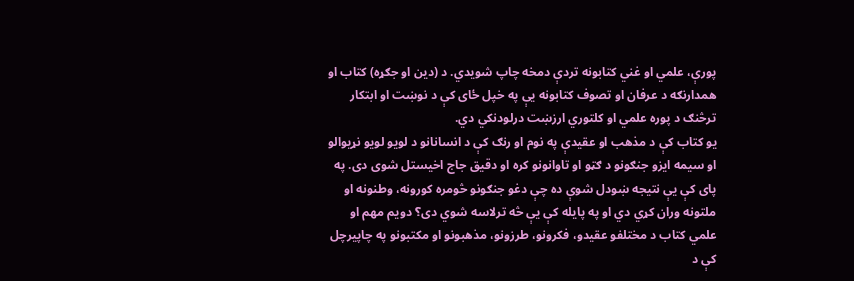پورې، علمي او غني کتابونه تردې دمخه چاپ شويدي. د (دین او جګړه) کتاب او همدارنګه د عرفان او تصوف کتابونه یې په خپل ځای کې د نوښت او ابتکار ترڅنګ د پوره علمي او کلتوري ارزښت درلودنکي دي.
یو کتاب کې د مذهب او عقیدې په نوم او رنګ کې د انسانانو د لویو لویو نړیوالو او سیمه ایزو جنګونو د ګټو او تاوانونو کره او دقیق جاج اخیستل شوی دی. په پای کې یې نتیجه ښودل شوې ده چې دغو جنګونو څومره کورونه، وطنونه او ملتونه وران کړي دي او په پایله کې یې څه ترلاسه شوي دی؟ دویم مهم او علمي کتاب د مختلفو عقیدو، فکرونو، طرزونو، مذهبونو او مکتبونو په چاپیرچل کې د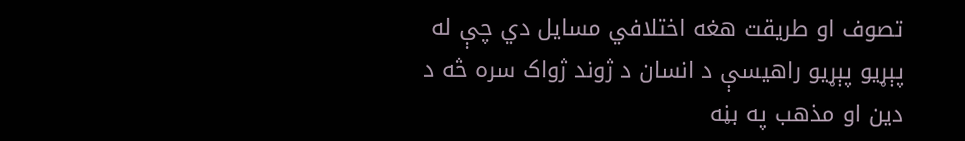تصوف او طریقت هغه اختلافي مسایل دي چې له پېړیو پېړیو راهیسې د انسان د ژوند ژواک سره څه د دین او مذهب په بڼه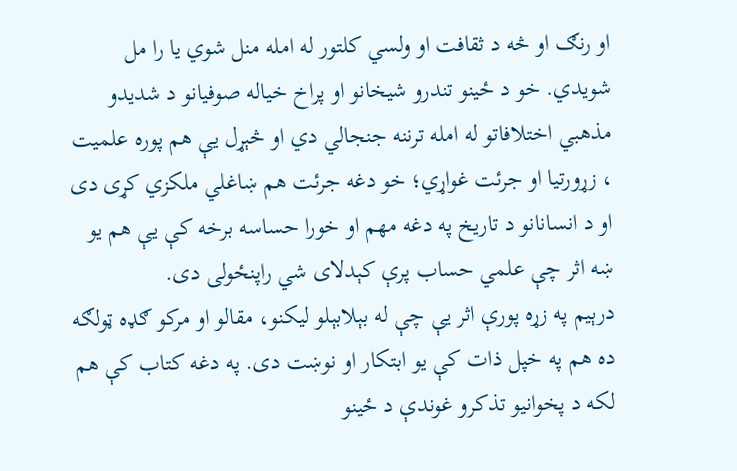او رنګ او څه د ثقافت او ولسي کلتور له امله منل شوي یا را مل شويدي. خو د ځینو تندرو شیخانو او پراخ خیاله صوفیانو د شدیدو مذهبي اختلافاتو له امله ترننه جنجالي دي او څېړل یې هم پوره علمیت ، زړورتیا او جرئت غواړي؛ خو دغه جرئت هم ښاغلي ملکزي کړی دی او د انسانانو د تاریخ په دغه مهم او خورا حساسه برخه کې یې هم یو ښه اثر چې علمي حساب پرې کېدلای شي راپنځولی دی.
درېیم په زړه پورې اثر یې چې له بېلابېلو لیکنو، مقالو او مرکو ګډه ټولګه ده هم په خپل ذات کې یو ابتکار او نوښت دی. په دغه کتاب کې هم لکه د پخوانیو تذکرو غوندې د ځینو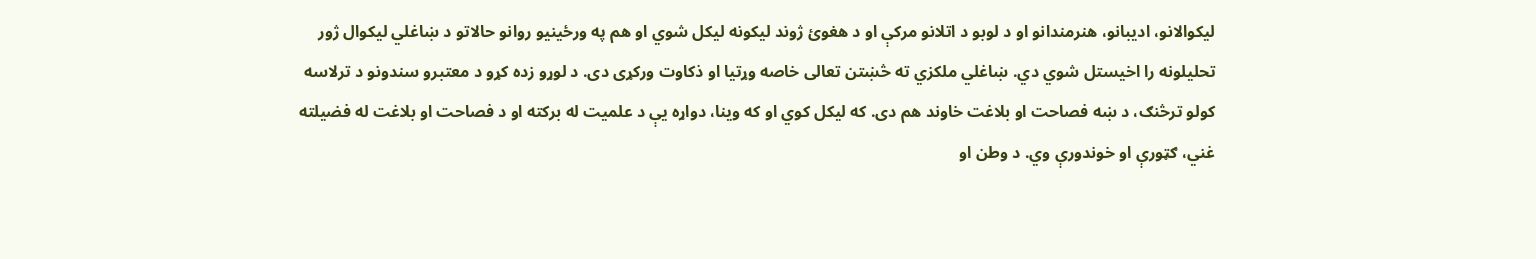لیکوالانو، ادیبانو، هنرمندانو او د لوبو د اتلانو مرکې او د هغوئ ژوند لیکونه لیکل شوي او هم په ورځینیو روانو حالاتو د ښاغلي لیکوال ژور تحلیلونه را اخیستل شوي دي. ښاغلي ملکزي ته څښتن تعالی خاصه وړتیا او ذکاوت ورکړی دی. د لوړو زده کړو د معتبرو سندونو د ترلاسه کولو ترڅنګ، د ښه فصاحت او بلاغت خاوند هم دی. که لیکل کوي او که وینا، دواړه یې د علمیت له برکته او د فصاحت او بلاغت له فضیلته غني، ګټورې او خوندورې وي. د وطن او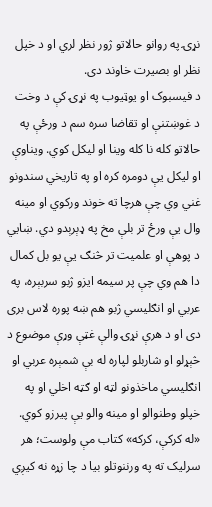نړۍ په روانو حالاتو ژور نظر لري او د خپل نظر او بصیرت خاوند دی.
د فیسبوک او یوټیوب په نړۍ کې د وخت د غوښتنې او تقاضا سره سم د ورځې په حالاتو کله نا کله وینا او لیکل کوي. ویناوې او لیکل یې دومره کره او په تاریخي سندونو غني وي چې هرچا ته خوند ورکوي او مینه وال یې ورځ تر بلې مخ په ډېرېدو دي. ښایي د پوهې او علمیت تر څنګ یې یو بل کمال دا هم وي چې پر سیمه ایزو ژبو سربېره، په عربي او انګلیسي ژبو هم ښه پوره لاس بری دی او د هرې نړۍ والې غټې وړې موضوع د څېړلو او شاربلو لپاره له بې شمېره عربي او انګلیسي ماخذونو لټه او ګټه اخلي او په خپلو وطنوالو او مینه والو یې پیرزو کوي.
«له کرکې، کرکه» کتاب مې ولوست؛ هر سرلیک ته په ورننوتلو بیا د چا زړه نه کیږي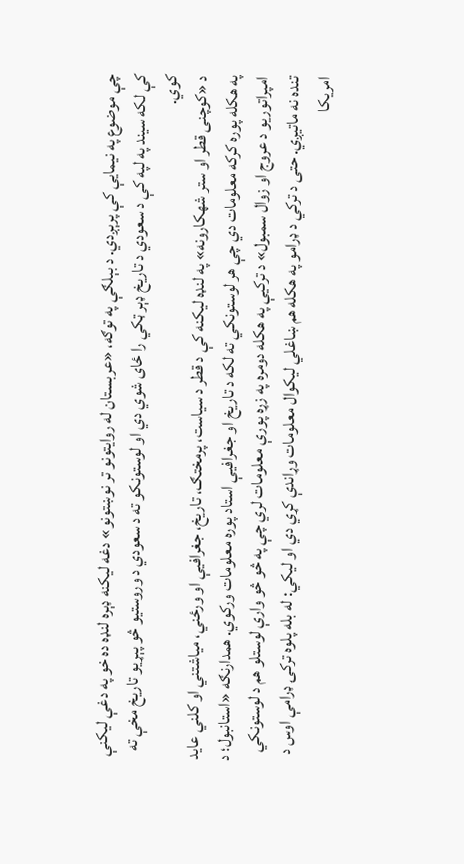چې موضوع په نیمایې کې پرېږدي. د بېلګې په توګه، «عربستان له روایتونو تر نوښتونو» دغه لیکنه ډېره لنډه ده خو په دغې لیکنې کې لکه سیند په لپه کې د سعودي د تاریخ ډېر ټکي را ځای شوي دي او لوستونکو ته د سعودي د وروستیو څو پېړیو تاریخ مخې ته کوي.
د «کوچنی قطر او ستر شهکارونه» په لنډه لیکنه کې د قطر د سیاست، پرمختګ، تاریخ، جغرافیې او ورځني، میاشتني او کلني عاید په هکله پوره کرکه معلومات دي چې هر لوستونکي ته لکه د تاریخ او جغرافیې استاد پوره معلومات ورکوي. همدارنګه «استانبول؛ د امپراتوریو د عروج او زوال سمبول» د ترکیې په هکله دومره په زړه پورې معلومات لري چې په څو څو وارې لوستلو هم د لوستونکي تنده نه ماتیږي. حتی د ترکي د ډرامو په هکله هم ښاغلي لیکوال معلومات وړاندې کړي دي او لیکي: له بله پلوه ترکۍ ډرامې اوس د امریکا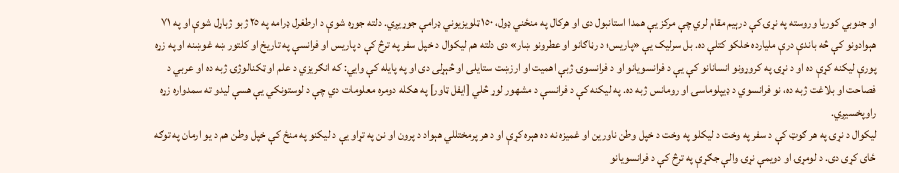او جنوبي کوریا وروسته په نړۍ کې درېیم مقام لري چې مرکز یې همدا استانبول دی او هرکال په منځني ډول، ١٥٠ ټلویزیوني ډرامې جوړیږي. دلته جوړه شوې د ارطغرل ډرامه په ٢٥ ژبو ژباړل شوې او په ٧١ هېوادونو کې څه باندې درې ملیارده خلکو کتلې ده. بل سرلیک یې «پاریس؛ د رڼاګانو او عطرونو ښار» دی دلته هم لیکوال د خپل سفر په ترڅ کې د پاریس او فرانسې په تاریخ او کلتور ښه غوښنه او په زړه پورې لیکنه کړې ده او د نړۍ په کروړونو انسانانو کې یې د فرانسویانو او د فرانسوۍ ژبې اهمیت او ارزښت ستایلی او څېړلی دی او په پایله کې وایي: که انګریزي د علم او ټکنالوژۍ ژبه ده او عربي د فصاحت او بلاغت ژبه ده، نو فرانسوي د ډیپلوماسۍ او رومانس ژبه ده. په لیکنه کې د فرانسې د مشهور لوړ څلي [ایفل ټاور] په هکله دومره معلومات دي چې د لوستونکي یې هسې لیدو ته سمدواره زړه راوپخسیږي.
لیکوال د نړۍ په هر ګوټ کې د سفر په وخت د لیکلو په وخت د خپل وطن ناورین او غمیزه نه ده هېره کړې او د هر پرمختللي هېواد د پرون او نن په تړاو یې د لیکنو په منځ کې خپل وطن هم د یو ارمان په توګه ځای کړی دی. د لومړۍ او دویمې نړۍ والې جګړې په ترڅ کې د فرانسویانو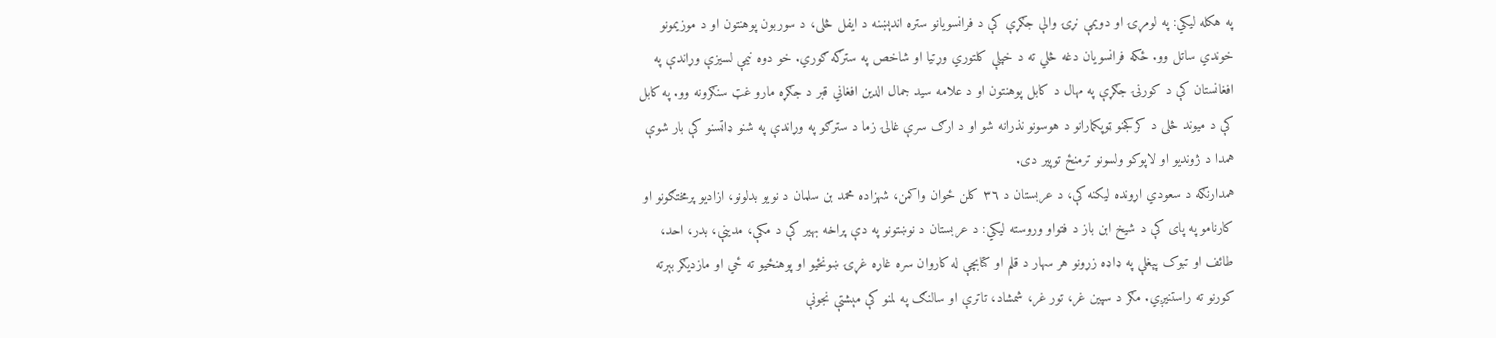په هکله لیکي: په لومړۍ او دویمې نړۍ والې جګړې کې د فرانسویانو ستره اندېښنه د ایفل څلی، د سوربون پوهنتون او د موزیمونو خوندي ساتل وو. ځکه فرانسویان دغه څلي ته د خپلې کلتوري وړتیا او شاخص په سترګه ګوري. خو دوه نیمې لسیزې وړاندې په افغانستان کې د کورنۍ جګړې په مهال د کابل پوهنتون او د علامه سید جمال الدین افغاني قبر د جګړه مارو غټ سنګرونه وو. په کابل کې د میوند څلی د کرکجنو ټوپکمارانو د هوسونو نذرانه شو او د ارګ سرې غالۍ زما د سترګو په وړاندې په شنو ډاټسنو کې بار شوې همدا د ژوندیو او لاپوکو ولسونو ترمنځ توپیر دی.
همدارنګه د سعودي اړونده لیکنه کې، د عربستان د ٣٦ کلن ځوان واکمن، شهزاده محمد بن سلمان د نویو بدلونو، ازادیو پرمختګونو او کارنامو په پای کې د شیخ ابن باز د فتواو وروسته لیکي: د عربستان د نوښتونو په دې پراخه بهیر کې د مکې، مدینې، بدر، احد، طائف او تبوک پېغلې په ډاډه زړونو هر سهار د قلم او کتابچې له کاروان سره غاړه غړۍ ښونځيو او پوهنځیو ته ځي او مازدیګر بېرته کورنو ته راستنیږي. مګر د سپین غر، تور غر، شمشاد، تاترې او سالنګ په لمنو کې مېشتې نجونې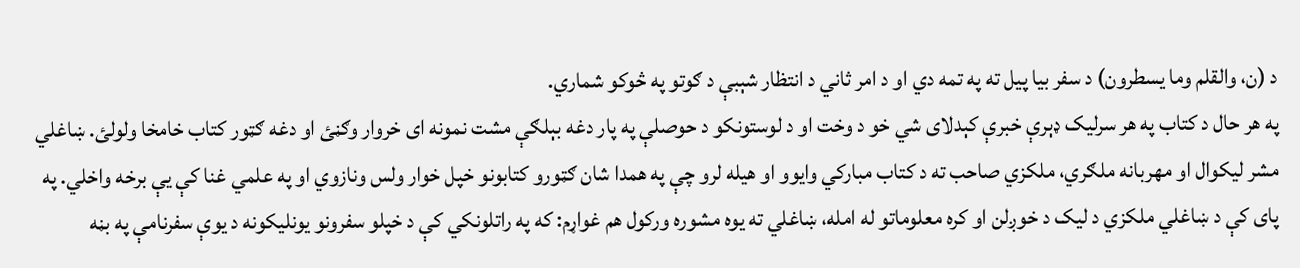د (ن، والقلم وما یسطرون) د سفر بیا پیل ته په تمه دي او د امر ثاني د انتظار شېبې د ګوتو په څوکو شماري.
په هر حال د کتاب په هر سرلیک ډېرې خبرې کېدلای شي خو د وخت او د لوستونکو د حوصلې په پار دغه بېلګې مشت نمونه ای خروار وګڼئ او دغه ګټور کتاب خامخا ولولئ. ښاغلي مشر لیکوال او مهربانه ملګري، ملکزي صاحب ته د کتاب مبارکي وایوو او هیله لرو چې په همدا شان ګټورو کتابونو خپل خوار ولس ونازوي او په علمي غنا کې یې برخه واخلي. په پای کې د ښاغلي ملکزي د لیک د خوږلن او کره معلوماتو له امله، ښاغلي ته یوه مشوره ورکول هم غواړم: که په راتلونکي کې د خپلو سفرونو یونلیکونه د یوې سفرنامې په بڼه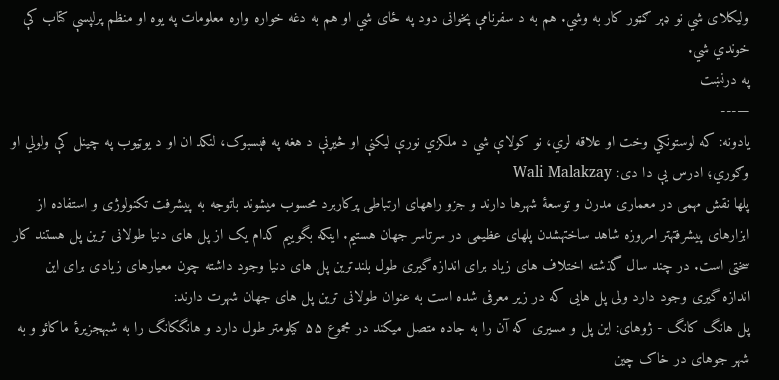ولیکلای شي نو ډېر ګټور کار به وشي. هم به د سفرنامې پخوانی دود په ځای شي او هم به دغه خواره واره معلومات په یوه او منظم پرلپسې کتاب کې خوندي شي.
په درنښت
—---
یادونه: که لوستونکي وخت او علاقه لري، نو کولاې شي د ملکزي نورې لیکنې او څیړنې د هغه په فېسبوک، لنکد ان او د یوټیوب په چینل کې ولولي او وګوري؛ ادرس یې دا دی: Wali Malakzay
پلها نقش مهمی در معماری مدرن و توسعهٔ شهرها دارند و جزو راههای ارتباطی پرکاربرد محسوب میشوند باتوجه به پیشرفت تکنولوژی و استفاده از ابزارهای پیشرفتهتر امروزه شاهد ساختهشدن پلهای عظیمی در سرتاسر جهان هستیم. اینکه بگوییم کدام یک از پل های دنیا طولانی ترین پل هستند کار سختی است. در چند سال گذشته اختلاف های زیاد برای اندازه گیری طول بلندترین پل های دنیا وجود داشته چون معیارهای زیادی برای این اندازه گیری وجود دارد ولی پل هایی که در زیر معرفی شده است به عنوان طولانی ترین پل های جهان شهرت دارند:
پل هانگ کانگ - ژوهای: این پل و مسیری که آن را به جاده متصل میکند در مجموع ۵۵ کیلومتر طول دارد و هانگکانگ را به شبهجزیرهٔ ماکائو و به شهر جوهای در خاک چین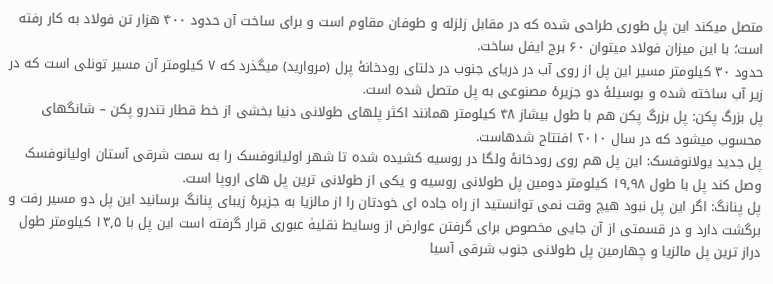متصل میکند این پل طوری طراحی شده که در مقابل زلزله و طوفان مقاوم است و برای ساخت آن حدود ۴۰۰ هزار تن فولاد به کار رفته است؛ با این میزان فولاد میتوان ۶۰ برج ایفل ساخت.
حدود ۳۰ کیلومتر مسیر این پل از روی آب در دریای جنوب در دلتای رودخانهٔ پرل (مروارید) میگذرد که ۷ کیلومتر آن مسیر تونلی است که در زیر آب ساخته شده و بوسیلهٔ دو جزیرهٔ مصنوعی به پل متصل شده است.
پل بزرگ پکن: پل بزرگ پکن هم با طول بیشاز ۴۸ کیلومتر همانند اکثر پلهای طولانی دنیا بخشی از خط قطار تندرو پکن – شانگهای محسوب میشود که در سال ۲۰۱۰ افتتاح شدهاست.
پل جدید یولانوفسک: این پل هم روی رودخانهٔ ولگا در روسیه کشیده شده تا شهر اولیانوفسک را به سمت شرقی آستان اولیانوفسک وصل کند پل با طول ۱۹٫۹۸ کیلومتر دومین پل طولانی روسیه و یکی از طولانی ترین پل های اروپا است.
پل پنانگ: اگر این پل نبود هیچ وقت نمی توانستید از راه جاده ای خودتان را از مالزیا به جزیرهٔ زیبای پنانگ برسانید این پل دو مسیر رفت و برگشت دارد و در قسمتی از آن جایی مخصوص برای گرفتن عوارض از وسایط نقلیهٰ عبوری قرار گرفته است این پل با ۱۳٫۵ کیلومتر طول دراز ترین پل مالزیا و چهارمین پل طولانی جنوب شرقی آسیا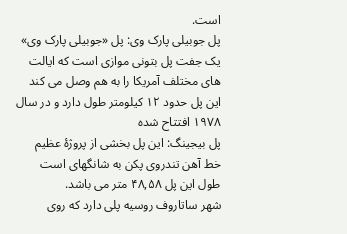است.
پل جوبیلی پارک وی: پل «جوبیلی پارک وی» یک جفت پل بتونی موازی است که ایالت های مختلف آمریکا را به هم وصل می کند این پل حدود ۱۲ کیلومتر طول دارد و در سال ۱۹۷۸ افتتاح شده
پل بیجینگ: این پل بخشی از پروژهٔ عظیم خط آهن تندروی پکن به شانگهای است طول این پل ۴۸,۵۸ متر می باشد.
شهر ساتاروف روسیه پلی دارد که روی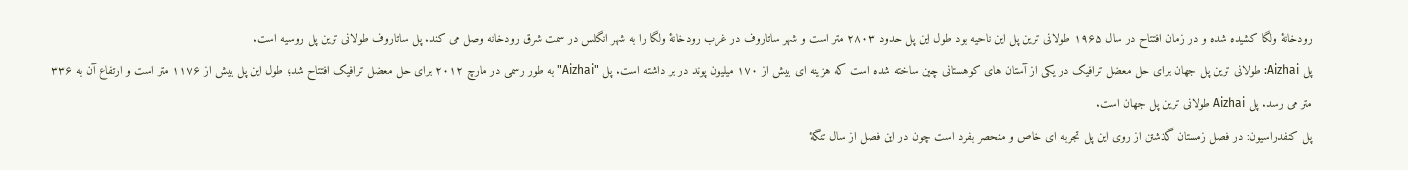رودخانهٔ ولگا کشیده شده و در زمان افتتاح در سال ۱۹۶۵ طولانی ترین پل این ناحیه بود طول این پل حدود ۲۸۰۳ متر است و شهر ساتاروف در غرب رودخانهٔ ولگا را به شهر انگلس در سمت شرق رودخانه وصل می کند. پل ساتاروف طولانی ترین پل روسیه است.
پل Aizhai: طولانی ترین پل جهان برای حل معضل ترافیک در یکی از آستان های کوهستانی چین ساخته شده است که هزینه ای بیش از ۱۷۰ میلیون پوند در بر داشته است. پل "Aizhai" به طور رسمی در مارچ ۲۰۱۲ برای حل معضل ترافیک افتتاح شد؛ طول این پل بیش از ۱۱۷۶ متر است و ارتفاع آن به ۳۳۶ متر می رسد. پل Aizhai طولانی ترین پل جهان است.
پل کنفدراسیون: در فصل زمستان گذشتن از روی این پل تجربه ای خاص و منحصر بفرد است چون در این فصل از سال تنگهٔ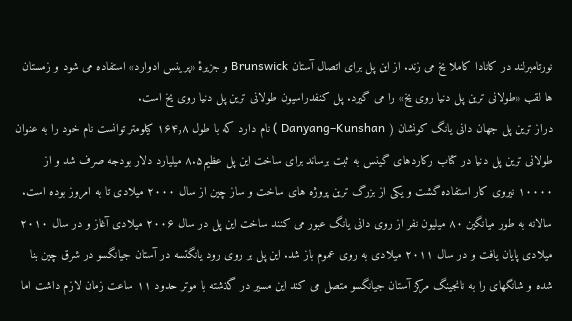نورتامبرلند در کانادا کاملا یخ می زند. از این پل برای اتصال آستان Brunswick و جزیرهٔ «پرینس ادوارد» استفاده می شود و زمستان ها لقب «طولانی ترین پل دنیا روی یخ» را می گیرد. پل کنفدراسیون طولانی ترین پل دنیا روی یخ است.
دراز ترین پل جهان دانی یانگ کونشان ( Danyang–Kunshan ) نام دارد که با طول ۱۶۴٫۸ کیلومتر توانست نام خود را به عنوان طولانی ترین پل دنیا در کتاب رکاردهای گینس به ثبت برساند برای ساخت این پل عظیم۸.۵ میلیارد دلار بودجه صرف شد و از ۱۰۰۰۰ نیروی کار استفاده گشت و یکی از بزرگ ترین پروژه های ساخت و ساز چین از سال ۲۰۰۰ میلادی تا به امروز بوده است. سالانه به طور میانگین ۸۰ میلیون نفر از روی دانی یانگ عبور می کنند ساخت این پل در سال ۲۰۰۶ میلادی آغاز و در سال ۲۰۱۰ میلادی پایان یافت و در سال ۲۰۱۱ میلادی به روی عموم باز شد. این پل بر روی رود یانگتسه در آستان جیانگسو در شرق چین بنا شده و شانگهای را به نانجینگ مرکز آستان جیانگسو متصل می کند این مسیر در گذشته با موتر حدود ۱۱ ساعت زمان لازم داشت اما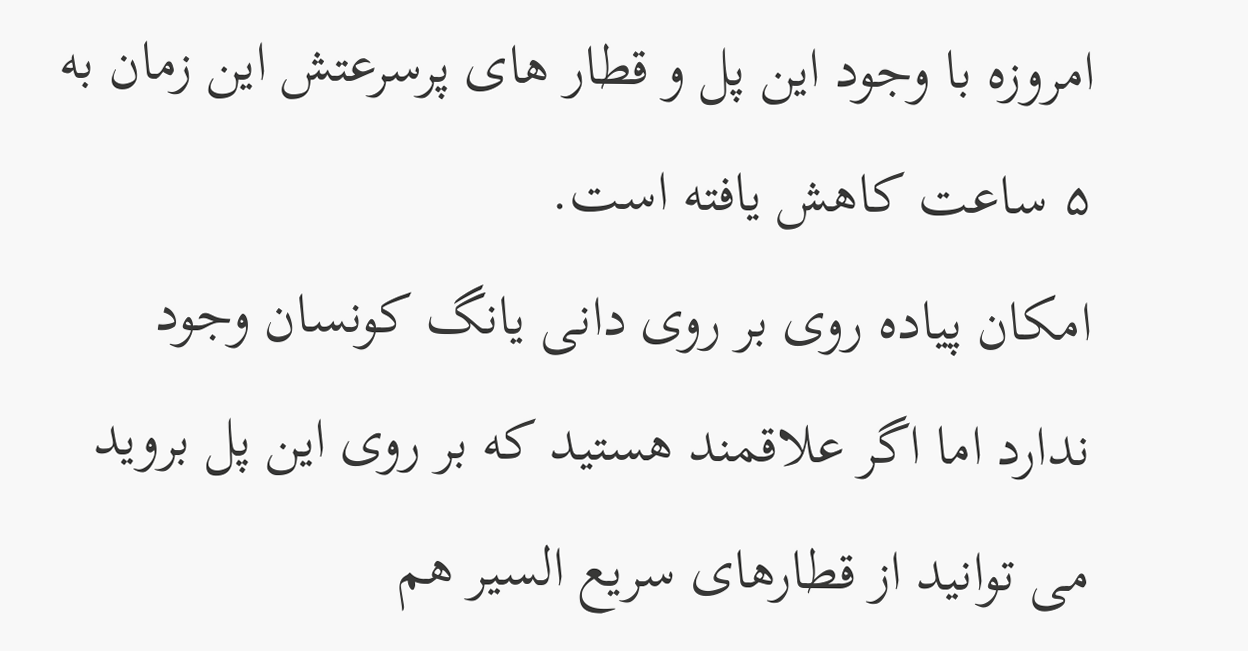امروزه با وجود این پل و قطار های پرسرعتش این زمان به ۵ ساعت کاهش یافته است.
امکان پیاده روی بر روی دانی یانگ کونسان وجود ندارد اما اگر علاقمند هستید که بر روی این پل بروید می توانید از قطارهای سریع السیر هم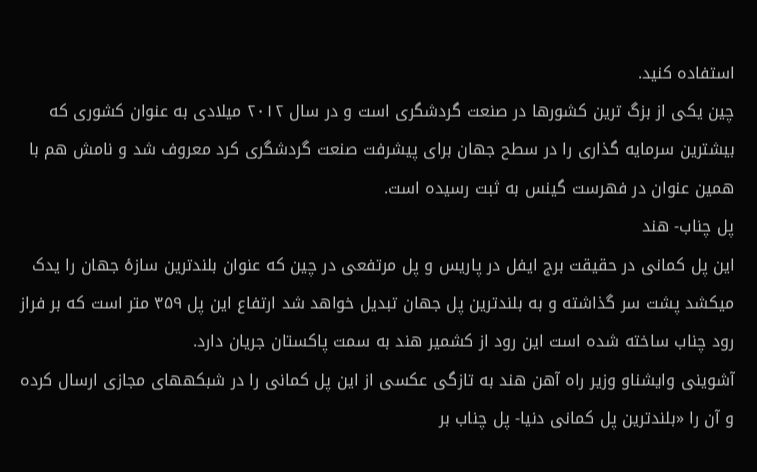استفاده کنید.
چین یکی از بزگ ترین کشورها در صنعت گردشگری است و در سال ۲۰۱۲ میلادی به عنوان کشوری که بیشترین سرمایه گذاری را در سطح جهان برای پیشرفت صنعت گردشگری کرد معروف شد و نامش هم با همین عنوان در فهرست گینس به ثبت رسیده است.
پل چناب- هند
این پل کمانی در حقیقت برج ایفل در پاریس و پل مرتفعی در چین که عنوان بلندترین سازهٔ جهان را یدک میکشد پشت سر گذاشته و به بلندترین پل جهان تبدیل خواهد شد ارتفاع این پل ۳۵۹ متر است که بر فراز رود چناب ساخته شده است این رود از کشمیر هند به سمت پاکستان جریان دارد.
آشوینی وایشناو وزیر راه آهن هند به تازگی عکسی از این پل کمانی را در شبکههای مجازی ارسال کرده و آن را «بلندترین پل کمانی دنیا- پل چناب بر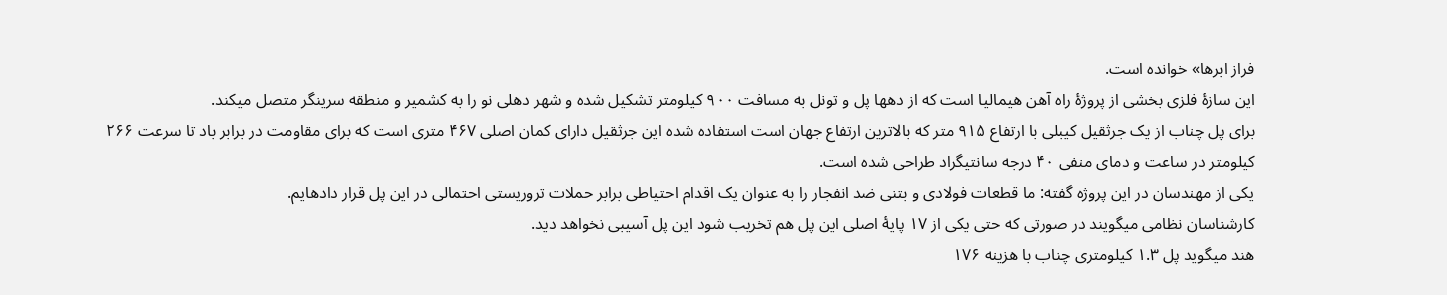فراز ابرها» خوانده است.
این سازهٔ فلزی بخشی از پروژهٔ راه آهن هیمالیا است که از دهها پل و تونل به مسافت ۹۰۰ کیلومتر تشکیل شده و شهر دهلی نو را به کشمیر و منطقه سرینگر متصل میکند.
برای پل چناب از یک جرثقیل کیبلی با ارتفاع ۹۱۵ متر که بالاترین ارتفاع جهان است استفاده شده این جرثقیل دارای کمان اصلی ۴۶۷ متری است که برای مقاومت در برابر باد تا سرعت ۲۶۶ کیلومتر در ساعت و دمای منفی ۴۰ درجه سانتیگراد طراحی شده است.
یکی از مهندسان در این پروژه گفته: ما قطعات فولادی و بتنی ضد انفجار را به عنوان یک اقدام احتیاطی برابر حملات تروریستی احتمالی در این پل قرار دادهایم.
کارشناسان نظامی میگویند در صورتی که حتی یکی از ۱۷ پایهٔ اصلی این پل هم تخریب شود این پل آسیبی نخواهد دید.
هند میگوید پل ۱.۳ کیلومتری چناب با هزینه ۱۷۶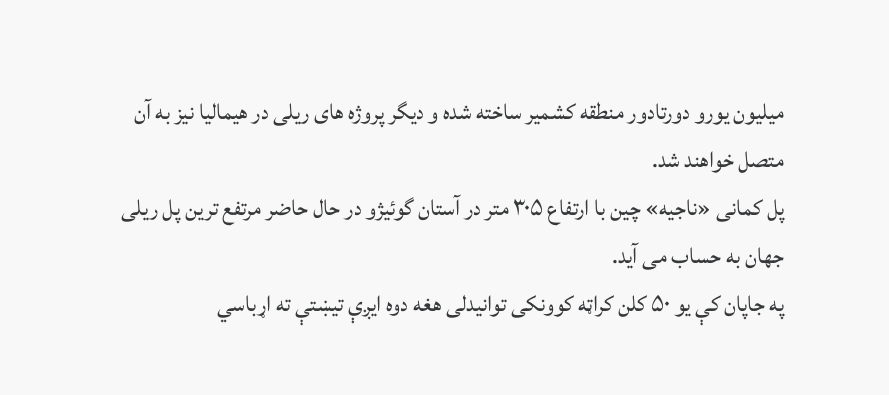میلیون یورو دورتادور منطقه کشمیر ساخته شده و دیگر پروژه های ریلی در هیمالیا نیز به آن متصل خواهند شد.
پل کمانی «ناجیه» چین با ارتفاع ۳۰۵ متر در آستان گوئیژو در حال حاضر مرتفع ترین پل ریلی جهان به حساب می آید.
په جاپان کې یو ۵۰ کلن کراټه کوونکی توانیدلی هغه دوه ایږې تیښتې ته اړباسي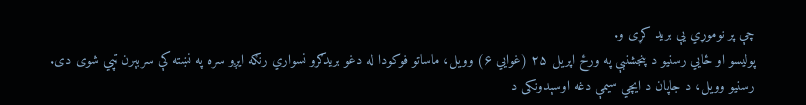چې پر نوموړي یې برید کړی و.
پولیسو او ځايي رسنیو د پنجشنبې په ورځ اپریل ۲۵ (غوايي ۶) وویل، ماساتو فوکودا له دغو بریدګرو نسواري رنګه ایږو سره په نښته کې سربېرن ټپي شوی دی.
رسنیو وویل، د جاپان د ایچي سیمې دغه اوسېدونکی د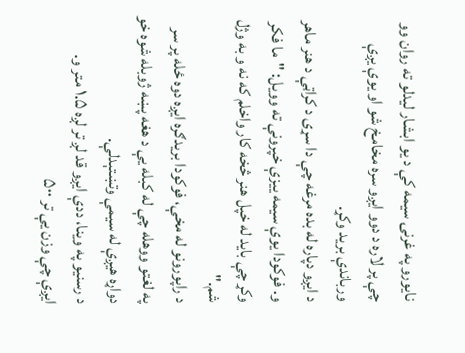نایورو په غرنۍ سیمه کې د یو ابشار لیدلو ته روان وو چې پر لاره د دوو ایږو سره مخامخ شو او یوې یږې ورباندې برید وکړ.
د ایږو دپاره له بده مرغه چې دا سړی د کراټې د هنر ماهر و. فوکودا یوې سیمه ییزې خپرونې ته وویل: "ما فکر وکړ چې باید له خپل هنر څخه کار واخلم که نه و به وژل شم."
د راپورونو له مخې، فوکودا بریدګره ایږه دوه ځله پر سر په لغتو ووهله چې له کبله یې د هغه پښه ژوبله شوه خو دواړه هیږې له سیمې وتښتېدلې.
د رسنیو په وینا، ددې ایږو قد لږ تر لږه ۱.۵ متر و.
ایږې چې وزن یې تر ۵۰۰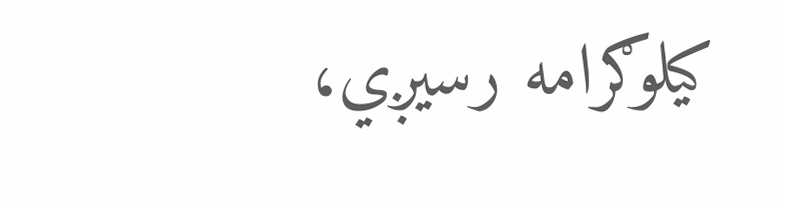کیلوګرامه رسیږي،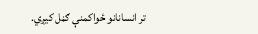تر انسانانو ځواکمنې ګڼل کیږي.